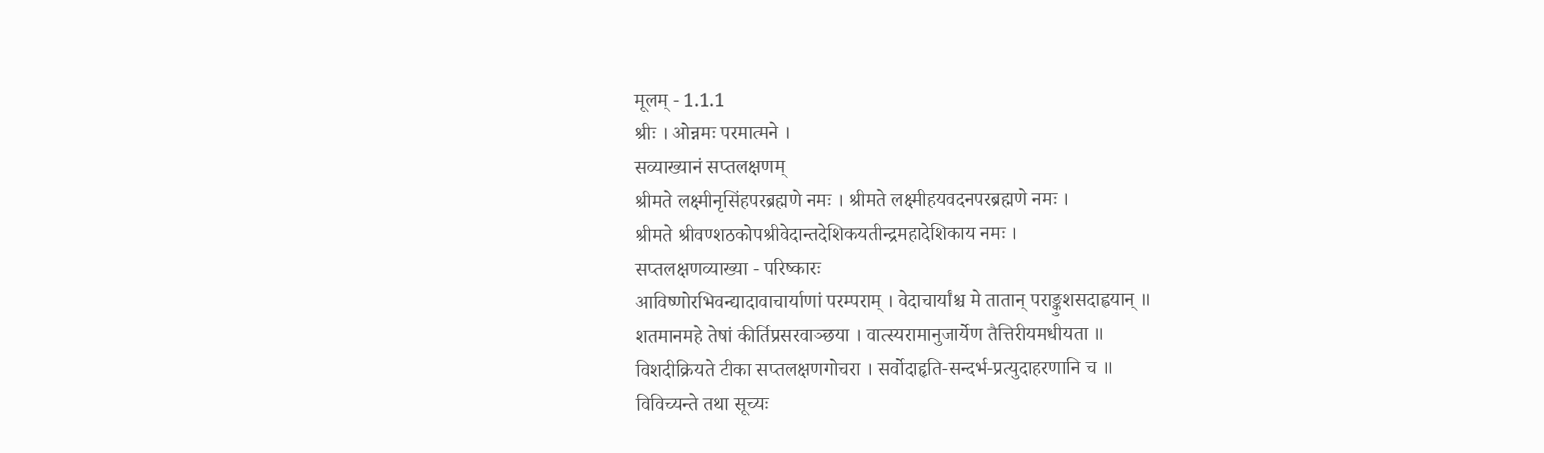मूलम् - 1.1.1
श्रीः । ओन्नमः परमात्मने ।
सव्याख्यानं सप्तलक्षणम्
श्रीमते लक्ष्मीनृसिंहपरब्रह्मणे नमः । श्रीमते लक्ष्मीहयवदनपरब्रह्मणे नमः ।
श्रीमते श्रीवण्शठकोपश्रीवेदान्तदेशिकयतीन्द्रमहादेशिकाय नमः ।
सप्तलक्षणव्याख्या - परिष्कारः
आविष्णोरभिवन्द्यादावाचार्याणां परम्पराम् । वेदाचार्यांश्च मे तातान् पराङ्कुशसदाह्वयान् ॥
शतमानमहे तेषां कीर्तिप्रसरवाञ्छया । वात्स्यरामानुजार्येण तैत्तिरीयमधीयता ॥
विशदीक्रियते टीका सप्तलक्षणगोचरा । सर्वोदाहृति-सन्दर्भ-प्रत्युदाहरणानि च ॥
विविच्यन्ते तथा सूच्यः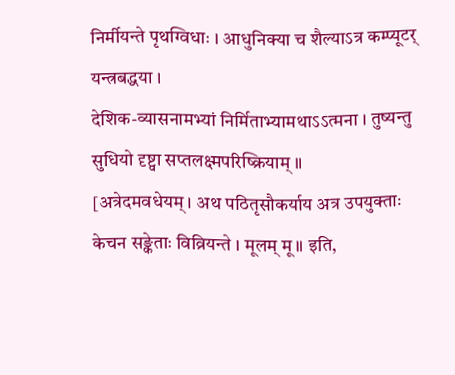निर्मीयन्ते पृथग्विधाः । आधुनिक्या च शैल्याऽत्र कम्प्यूटर् यन्त्रबद्धया ।
देशिक-व्यासनामभ्यां निर्मिताभ्यामथाऽऽत्मना । तुष्यन्तु सुधियो दृष्ट्वा सप्तलक्ष्मपरिष्क्रियाम् ॥
[अत्रेदमवधेयम् । अथ पठितृसौकर्याय अत्र उपयुक्ताः केचन सङ्केताः विव्रियन्ते । मूलम् मू॥ इति,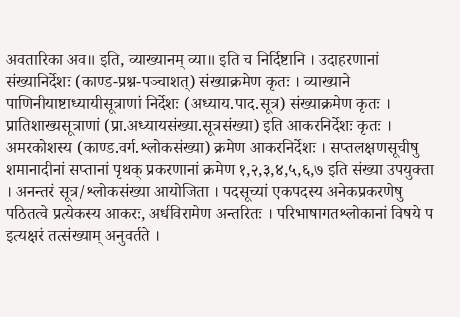अवतारिका अव॥ इति, व्याख्यानम् व्या॥ इति च निर्दिष्टानि । उदाहरणानां संख्यानिर्देशः (काण्ड-प्रश्न-पञ्चाशत्) संख्याक्रमेण कृतः । व्याख्याने पाणिनीयाष्टाध्यायीसूत्राणां निर्देशः (अध्याय.पाद.सूत्र) संख्याक्रमेण कृतः । प्रातिशाख्यसूत्राणां (प्रा.अध्यायसंख्या.सूत्रसंख्या) इति आकरनिर्देशः कृतः । अमरकोशस्य (काण्ड.वर्ग.श्लोकसंख्या) क्रमेण आकरनिर्देशः । सप्तलक्षणसूचीषु शमानादीनां सप्तानां पृथक् प्रकरणानां क्रमेण १,२,३,४,५,६,७ इति संख्या उपयुक्ता । अनन्तरं सूत्र/श्लोकसंख्या आयोजिता । पदसूच्यां एकपदस्य अनेकप्रकरणेषु पठितत्वे प्रत्येकस्य आकरः, अर्धविरामेण अन्तरितः । परिभाषागतश्लोकानां विषये प इत्यक्षरं तत्संख्याम् अनुवर्तते ।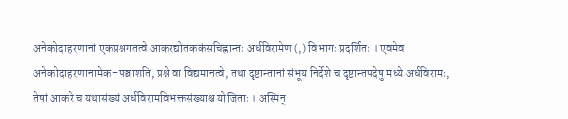अनेकोदाहरणानां एकप्रश्नगतत्वे आकरद्योतककंसचिह्नान्तः अर्धविरामेण (,) विभागः प्रदर्शितः । एवमेव अनेकोदाहरणानामेक-पञ्चाशति, प्रश्ने वा विद्यमानत्वे, तथा दृष्टान्तानां संभूय निर्देशे च दृष्टान्तपदेषु मध्ये अर्धविरामः, तेषां आकरे च यथासंख्यं अर्धविरामविभक्तसंख्याश्च योजिताः । अस्मिन्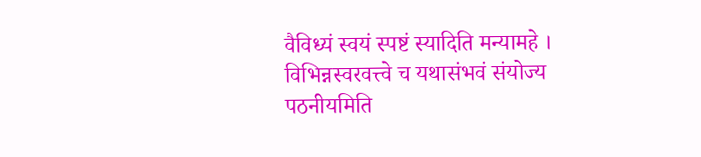वैविध्यं स्वयं स्पष्टं स्यादिति मन्यामहे । विभिन्नस्वरवत्त्वे च यथासंभवं संयोज्य पठनीयमिति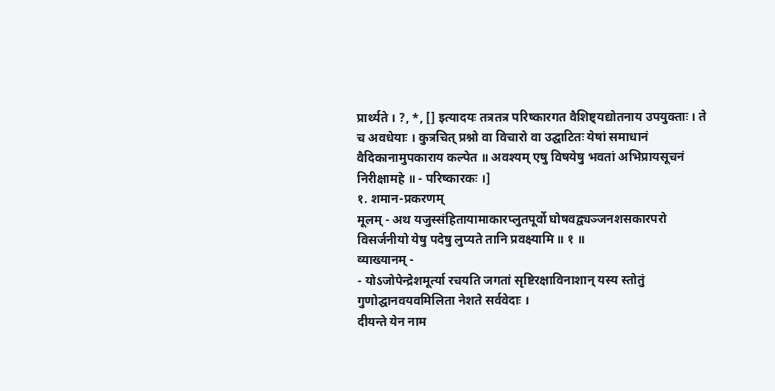प्रार्थ्यते । ?, *, [] इत्यादयः तत्रतत्र परिष्कारगत वैशिष्ट्यद्योतनाय उपयुक्ताः । ते च अवधेयाः । कुत्रचित् प्रश्नो वा विचारो वा उद्घाटितः येषां समाधानं वैदिकानामुपकाराय कल्पेत ॥ अवश्यम् एषु विषयेषु भवतां अभिप्रायसूचनं निरीक्षामहे ॥ - परिष्कारकः ।]
१. शमान-प्रकरणम्
मूलम् - अथ यजुस्संहितायामाकारप्लुतपूर्वो घोषवद्व्यञ्जनशसकारपरो विसर्जनीयो येषु पदेषु लुप्यते तानि प्रवक्ष्यामि ॥ १ ॥
व्याख्यानम् -
- योऽजोपेन्द्रेशमूर्त्या रचयति जगतां सृष्टिरक्षाविनाशान् यस्य स्तोतुं गुणोद्घानवयवमिलिता नेशते सर्ववेदाः ।
दीयन्ते येन नाम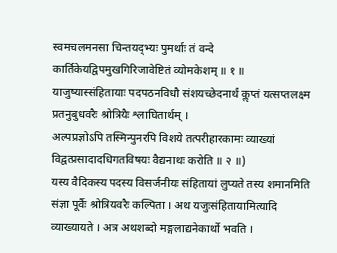स्वमचलमनसा चिन्तयद्भ्यः पुमर्थाः तं वन्दे कार्तिकेयद्विपमुखगिरिजावेष्टितं व्योमकेशम् ॥ १ ॥
याजुष्यास्संहितायाः पदपठनविधौ संशयच्छेदनार्थं कॢप्तं यत्सप्तलक्ष्म प्रतनुबुधवरैः श्रोत्रियैः श्लाघितार्थम् ।
अल्पप्रज्ञोऽपि तस्मिन्पुनरपि विशये तत्परीहारकामः व्याख्यां विद्वत्प्रसादादधिगतविषयः वैद्यनाथः करोति ॥ २ ॥)
यस्य वैदिकस्य पदस्य विसर्जनीयः संहितायां लुप्यते तस्य शमानमिति संज्ञा पूर्वैः श्रोत्रियवरैः कल्पिता । अथ यजुःसंहितायामित्यादि व्याख्यायते । अत्र अथशब्दो मङ्गलाद्यनेकार्थो भवति ।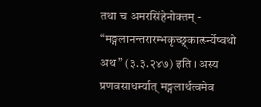तथा च अमरसिंहेनोक्तम् - “मङ्गलानन्तरारम्भकृच्छ्र्कार्त्स्न्येष्वथो अथ” (३.३.२४७) इति । अस्य प्रणवसाधर्म्यात् मङ्गलार्थत्वमेव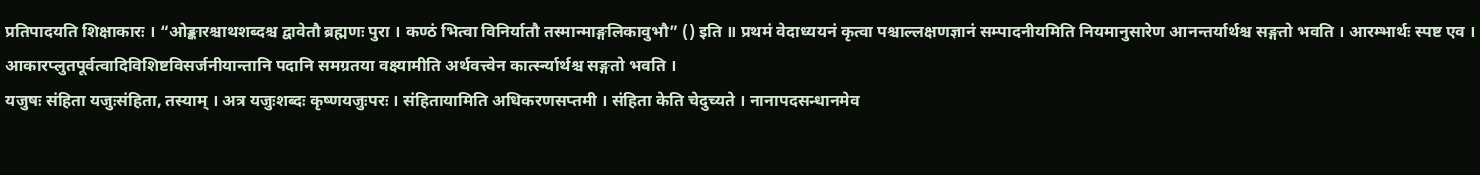प्रतिपादयति शिक्षाकारः । “ओङ्कारश्चाथशब्दश्च द्वावेतौ ब्रह्मणः पुरा । कण्ठं भित्वा विनिर्यातौ तस्मान्माङ्गलिकावुभौ” () इति ॥ प्रथमं वेदाध्ययनं कृत्वा पश्चाल्लक्षणज्ञानं सम्पादनीयमिति नियमानुसारेण आनन्तर्यार्थश्च सङ्गतो भवति । आरम्भार्थः स्पष्ट एव । आकारप्लुतपूर्वत्वादिविशिष्टविसर्जनीयान्तानि पदानि समग्रतया वक्ष्यामीति अर्थवत्त्वेन कार्त्स्न्यार्थश्च सङ्गतो भवति ।
यजुषः संहिता यजुःसंहिता, तस्याम् । अत्र यजुःशब्दः कृष्णयजुःपरः । संहितायामिति अधिकरणसप्तमी । संहिता केति चेदुच्यते । नानापदसन्धानमेव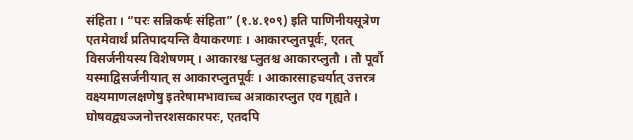संहिता । “परः सन्निकर्षः संहिता” (१.४.१०९) इति पाणिनीयसूत्रेण एतमेवार्थं प्रतिपादयन्ति वैयाकरणाः । आकारप्लुतपूर्वः, एतत् विसर्जनीयस्य विशेषणम् । आकारश्च प्लुतश्च आकारप्लुतौ । तौ पूर्वौ यस्माद्विसर्जनीयात् स आकारप्लुतपूर्वः । आकारसाहचर्यात् उत्तरत्र वक्ष्यमाणलक्षणेषु इतरेषामभावाच्च अत्राकारप्लुत एव गृह्यते । घोषवद्व्यञ्जनोत्तरशसकारपरः, एतदपि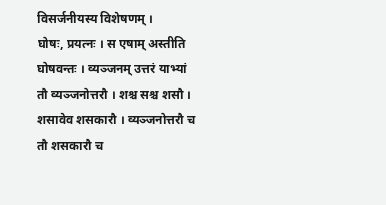विसर्जनीयस्य विशेषणम् ।
घोषः, प्रयत्नः । स एषाम् अस्तीति घोषवन्तः । व्यञ्जनम् उत्तरं याभ्यां तौ व्यञ्जनोत्तरौ । शश्च सश्च शसौ । शसावेव शसकारौ । व्यञ्जनोत्तरौ च तौ शसकारौ च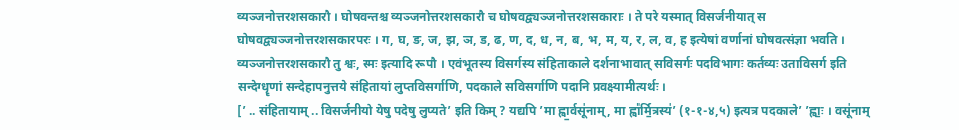व्यञ्जनोत्तरशसकारौ । घोषवन्तश्च व्यञ्जनोत्तरशसकारौ च घोषवद्व्यञ्जनोत्तरशसकाराः । ते परे यस्मात् विसर्जनीयात् स घोषवद्व्यञ्जनोत्तरशसकारपरः । ग, घ, ङ, ज, झ, ञ, ड, ढ, ण, द, ध, न, ब, भ, म, य, र, ल, व, ह इत्येषां वर्णानां घोषवत्संज्ञा भवति । व्यञ्जनोत्तरशसकारौ तु श्वः, स्मः इत्यादि रूपौ । एवंभूतस्य विसर्गस्य संहिताकाले दर्शनाभावात् सविसर्गः पदविभागः कर्तव्यः उताविसर्ग इति सन्देग्धॄणां सन्देहापनुत्तये संहितायां लुप्तविसर्गाणि, पदकाले सविसर्गाणि पदानि प्रवक्ष्यामीत्यर्थः ।
[’ .. संहितायाम् .. विसर्जनीयो येषु पदेषु लुप्यते’ इति किम् ? यद्यपि ’मा ह्वा॒र्वसू॑नाम्, मा ह्वा᳚र्मि॒त्रस्य॑’ (१-१-४,५) इत्यत्र पदकाले’ ’ह्वाः॒ । वसू॑नाम्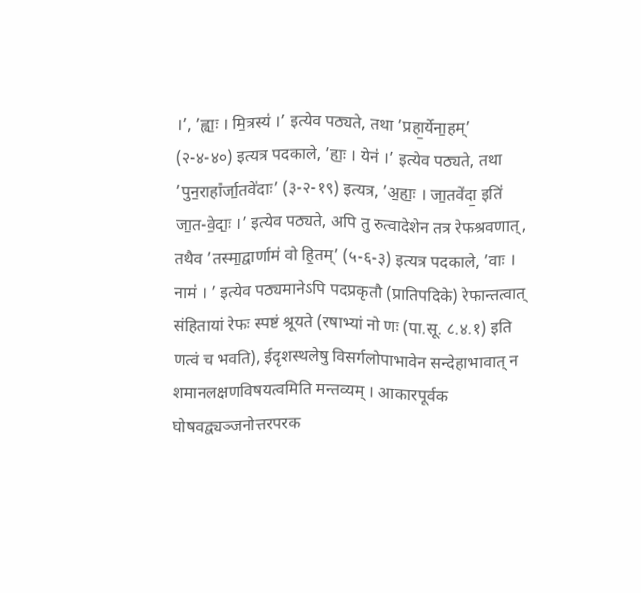।’, ’ह्वाः॒ । मि॒त्रस्य॑ ।’ इत्येव पठ्यते, तथा ’प्रहा॒र्येना॒हम्’ (२-४-४०) इत्यत्र पदकाले, ’हाः॒ । येन॑ ।’ इत्येव पठ्यते, तथा ’पुन॒राहा᳚र्जा॒तवे॑दाः’ (३-२-१९) इत्यत्र, ’अ॒हाः॒ । जा॒तवे॑दा॒ इति॑ जा॒त-वे॒दाः॒ ।’ इत्येव पठ्यते, अपि तु रुत्वादेशेन तत्र रेफश्रवणात्, तथैव ’तस्मा॒द्वार्णाम॑ वो हि॒तम्’ (५-६-३) इत्यत्र पदकाले, ’वाः । नाम॑ । ’ इत्येव पठ्यमानेऽपि पदप्रकृतौ (प्रातिपदिके) रेफान्तत्वात् संहितायां रेफः स्पष्टं श्रूयते (रषाभ्यां नो णः (पा.सू. ८.४.१) इति णत्वं च भवति), ईदृशस्थलेषु विसर्गलोपाभावेन सन्देहाभावात् न शमानलक्षणविषयत्वमिति मन्तव्यम् । आकारपूर्वक घोषवद्व्यञ्जनोत्तरपरक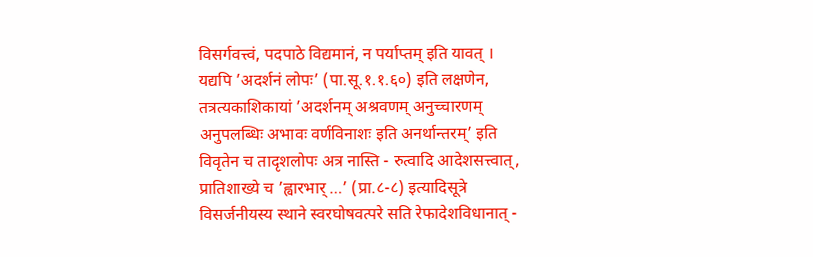विसर्गवत्त्वं, पदपाठे विद्यमानं, न पर्याप्तम् इति यावत् ।
यद्यपि ’अदर्शनं लोपः’ (पा.सू.१.१.६०) इति लक्षणेन, तत्रत्यकाशिकायां ’अदर्शनम् अश्रवणम् अनुच्चारणम् अनुपलब्धिः अभावः वर्णविनाशः इति अनर्थान्तरम्’ इति विवृतेन च तादृशलोपः अत्र नास्ति - रुत्वादि आदेशसत्त्वात्, प्रातिशाख्ये च ’ह्वारभार् …’ (प्रा.८-८) इत्यादिसूत्रे विसर्जनीयस्य स्थाने स्वरघोषवत्परे सति रेफादेशविधानात् -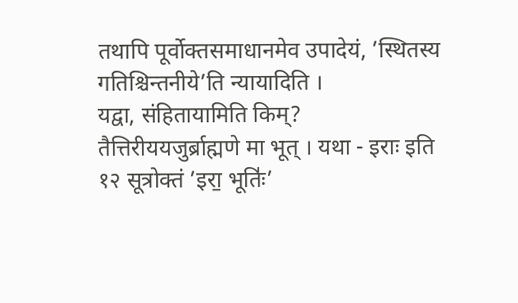तथापि पूर्वोक्तसमाधानमेव उपादेयं, ’स्थितस्य गतिश्चिन्तनीये’ति न्यायादिति ।
यद्वा, संहितायामिति किम्? तैत्तिरीययजुर्ब्राह्मणे मा भूत् । यथा - इराः इति १२ सूत्रोक्तं ’इरा॒ भूतिः॑’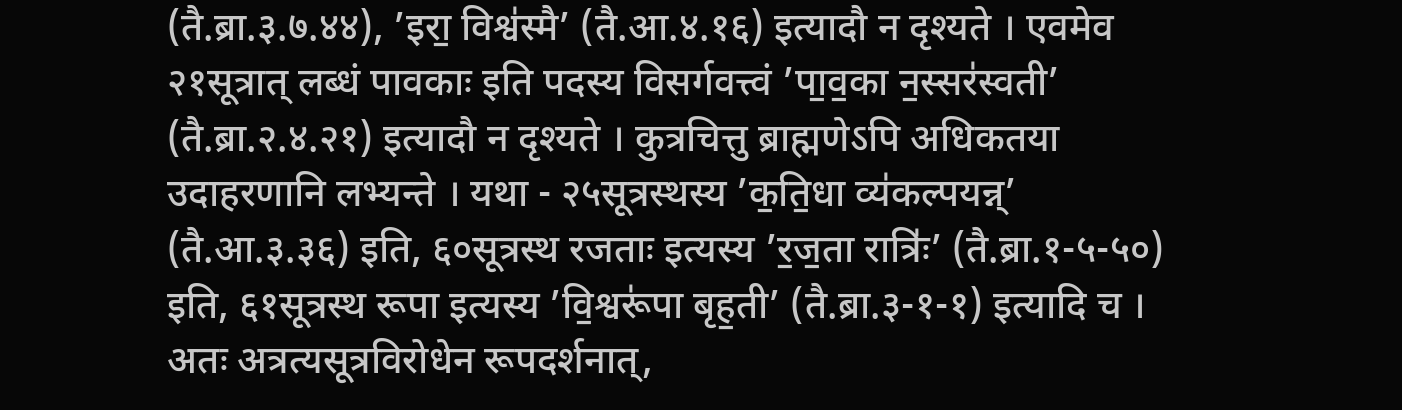(तै.ब्रा.३.७.४४), ’इरा॒ विश्व॑स्मै’ (तै.आ.४.१६) इत्यादौ न दृश्यते । एवमेव २१सूत्रात् लब्धं पावकाः इति पदस्य विसर्गवत्त्वं ’पा॒व॒का न॒स्सर॑स्वती’ (तै.ब्रा.२.४.२१) इत्यादौ न दृश्यते । कुत्रचित्तु ब्राह्मणेऽपि अधिकतया उदाहरणानि लभ्यन्ते । यथा - २५सूत्रस्थस्य ’क॒ति॒धा व्य॑कल्पयन्न्’ (तै.आ.३.३६) इति, ६०सूत्रस्थ रजताः इत्यस्य ’र॒ज॒ता रात्रिः॑’ (तै.ब्रा.१-५-५०) इति, ६१सूत्रस्थ रूपा इत्यस्य ’वि॒श्वरू॑पा बृह॒ती’ (तै.ब्रा.३-१-१) इत्यादि च । अतः अत्रत्यसूत्रविरोधेन रूपदर्शनात्,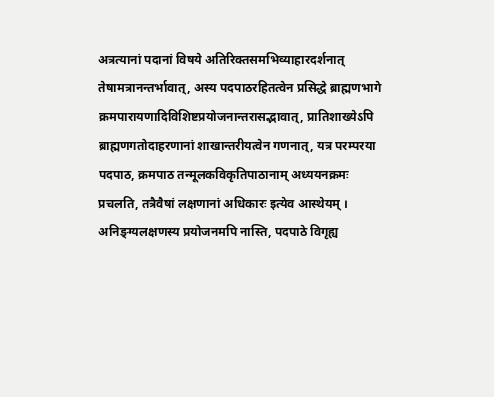अत्रत्यानां पदानां विषये अतिरिक्तसमभिव्याहारदर्शनात् तेषामत्रानन्तर्भावात्, अस्य पदपाठरहितत्वेन प्रसिद्धे ब्राह्मणभागे क्रमपारायणादिविशिष्टप्रयोजनान्तरासद्भावात्, प्रातिशाख्येऽपि ब्राह्मणगतोदाहरणानां शाखान्तरीयत्वेन गणनात्, यत्र परम्परया पदपाठ, क्रमपाठ तन्मूलकविकृतिपाठानाम् अध्ययनक्रमः प्रचलति, तत्रैवैषां लक्षणानां अधिकारः इत्येव आस्थेयम् । अनिङ्ग्यलक्षणस्य प्रयोजनमपि नास्ति, पदपाठे विगृह्य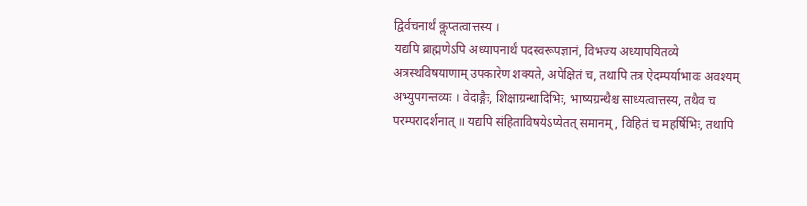द्विर्वचनार्थं कॢप्तत्वात्तस्य ।
यद्यपि ब्राह्मणेऽपि अध्यापनार्थं पदस्वरूपज्ञानं, विभज्य अध्यापयितव्ये अत्रस्थविषयाणाम् उपकारेण शक्यते, अपेक्षितं च, तथापि तत्र ऐदम्पर्याभावः अवश्यम् अभ्युपगन्तव्यः । वेदाङ्गैः, शिक्षाग्रन्थादिभिः, भाष्यग्रन्थैश्च साध्यत्वात्तस्य, तथैव च परम्परादर्शनात् ॥ यद्यपि संहिताविषयेऽप्येतत् समानम्, विहितं च महर्षिभिः, तथापि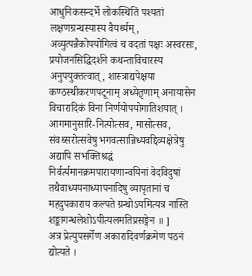आधुनिकसन्दर्भे लोकस्थितिं पश्यतां लक्षणग्रन्थस्यास्य वैयर्थ्यम्, अव्युत्पन्नैकोपयोगित्वं च वदतां पक्षः अस्वरसः, प्रयोजनसिद्धिदर्शने कथन्ताविचारस्य अनुपयुक्तत्वात्, शास्त्राद्यपेक्षया कण्ठस्थीकरणपटूनाम् अध्येत़ृणाम् अनायासेन विचारादिकं विना निर्णयोपयोगातिशयात् । आगमानुसारि-नित्योत्सव, मासोत्सव, संवथ्सरोत्सवेषु भगवत्सान्निध्यवद्दिव्यक्षेत्रेषु अद्यापि सभक्तिश्रद्धं निर्वर्त्यमानक्रमपारायणान्वयिनां वेदविदुषां तथैवाध्ययनाध्यापनादिषु व्यापृतानां च महदुपकाराय कल्पते ग्रन्थोऽयमित्यत्र नास्ति शङ्कागन्धलेशोऽपीत्यलमतिप्रसङ्गेन ॥ ]
अत्र प्रेत्युपसर्गेण अकारादिवर्णक्रमेण पठनं द्योत्यते ।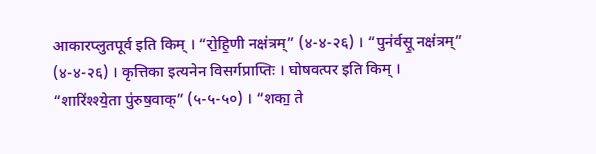आकारप्लुतपूर्व इति किम् । “रो॒हि॒णी नक्ष॑त्रम्” (४-४-२६) । “पुन॑र्वसू॒ नक्ष॑त्रम्” (४-४-२६) । कृत्तिका इत्यनेन विसर्गप्राप्तिः । घोषवत्पर इति किम् । “शारि॑श्श्ये॒ता पु॑रुष॒वाक्” (५-५-५०) । “शका॒ ते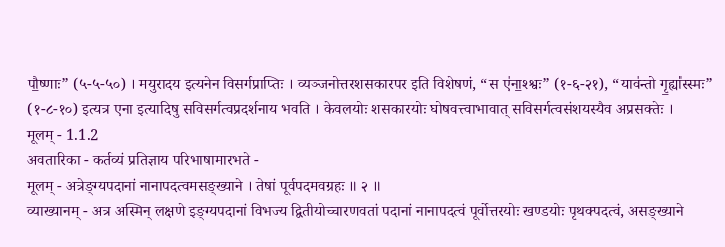पौ॒ष्णाः” (५-५-५०) । मयुरादय इत्यनेन विसर्गप्राप्तिः । व्यञ्जनोत्तरशसकारपर इति विशेषणं, “स ए॑ना॒श्श्वः” (१-६-२१), “याव॑न्तो गृ॒ह्या᳚स्स्मः” (१-८-१०) इत्यत्र एना इत्यादिषु सविसर्गत्वप्रदर्शनाय भवति । केवलयोः शसकारयोः घोषवत्त्वाभावात् सविसर्गत्वसंशयस्यैव अप्रसक्तेः ।
मूलम् - 1.1.2
अवतारिका - कर्तव्यं प्रतिज्ञाय परिभाषामारभते -
मूलम् - अत्रेङ्ग्यपदानां नानापदत्वमसङ्ख्याने । तेषां पूर्वपदमवग्रहः ॥ २ ॥
व्याख्यानम् - अत्र अस्मिन् लक्षणे इङ्ग्यपदानां विभज्य द्वितीयोच्चारणवतां पदानां नानापदत्वं पूर्वोत्तरयोः खण्डयोः पृथक्पदत्वं, असङ्ख्याने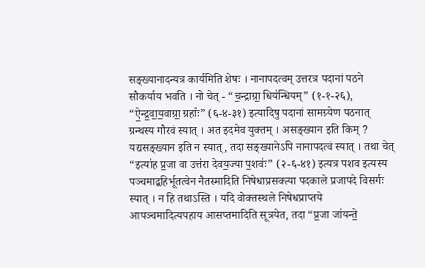सङ्ख्यानादन्यत्र कार्यमिति शेषः । नानापदत्वम् उत्तरत्र पदानां पठने सौकर्याय भवति । नो चेत् - “च॒न्द्राग्रा॒ धिय॑न्धियम्” (१-१-२६), “ऐ॒न्द्र॒वा॒य॒वाग्रा॒ ग्रहाः᳚” (६-४-३१) इत्यादिषु पदानां सामग्र्येण पठनात् ग्रन्थस्य गौरवं स्यात् । अत इदमेव युक्तम् । असङ्ख्यान इति किम् ? यद्यसङ्ख्यान इति न स्यात्, तदा सङ्ख्यानेऽपि नानापदत्वं स्यात् । तथा चेत् “इत्या॑ह प्र॒जा वा उत्त॑रा देवय॒ज्या प॒शवः॑” (२-६-४१) इत्यत्र पशव इत्यस्य पञ्चमाद्बहिर्भूतत्वेन नैतस्मादिति निषेधाप्रसक्त्या पदकाले प्रजापदे विसर्गः स्यात् । न हि तथाऽस्ति । यदि वोक्तस्थले निषेधप्राप्तये आपञ्चमादित्यपहाय आसप्तमादिति सूत्रयेत, तदा “प्र॒जा जा॑यन्ते॒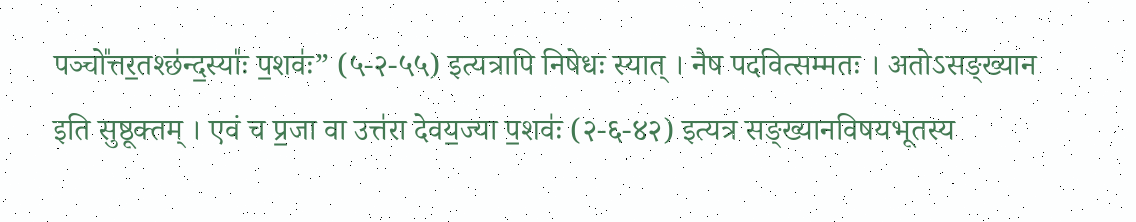पञ्चो᳚त्तर॒तश्छ॑न्द॒स्याः᳚ प॒शवः॑” (५-२-५५) इत्यत्रापि निषेधः स्यात् । नैष पदवित्सम्मतः । अतोऽसङ्ख्यान इति सुष्ठूक्तम् । एवं च प्र॒जा वा उत्त॑रा देवय॒ज्या प॒शवः॑ (२-६-४२) इत्यत्र सङ्ख्यानविषयभूतस्य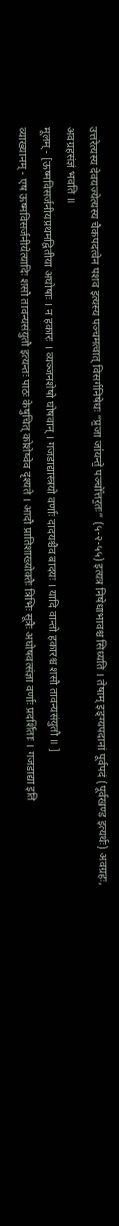उत्तरेत्यस्य देवयज्येत्यस्य चैकपदत्वेन पशव इत्यस्य पञ्चमत्वात् विसर्गनिषेधः “प्र॒जा जा॑यन्ते॒ पञ्चो᳚त्तर॒तः” (५-२-५५) इत्यत्र निषेधाभावश्च सिध्यति । तेषाम् इङ्ग्यपदानां पूर्वपदं (पूर्वखण्ड इत्यर्थः) अवग्रहः, अवग्रहसंज्ञं भवति ॥
मूलम् - [ऊष्मविसर्जनीयप्रथमद्वितीया अघोषाः । न हकारः । व्यञ्जनशेषो घोषवान् । गजडाद्यास्त्रयो वर्णाः दादयश्चैव बादयः । यादि वान्तो हकारश्च शसौ तावन्यसंयुतौ ॥ ]
व्याख्यानम् - एष ऊष्मविसर्जनीयेत्यादिः शसौ तावन्यसंयुतौ इत्यन्तः पाठः केषुचित् कोशेष्वेव दृश्यते । आदौ प्रातिशाख्योक्तैः त्रिभिः सूत्रैः अघोषवत्संज्ञा वर्णाः प्रदर्शिताः । गजडाद्या इति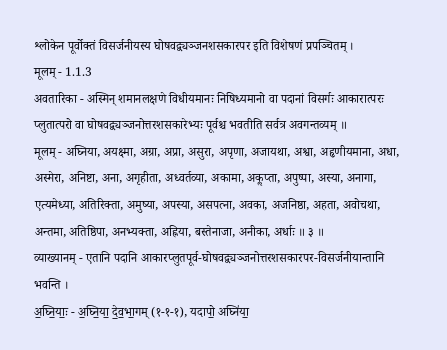श्लोकेन पूर्वोक्तं विसर्जनीयस्य घोषवद्व्यञ्जनशसकारपर इति विशेषणं प्रपञ्चितम् ।
मूलम् - 1.1.3
अवतारिका - अस्मिन् शमानलक्षणे विधीयमानः निषिध्यमानो वा पदानां विसर्गः आकारात्परः प्लुतात्परो वा घोषवद्व्यञ्जनोत्तरशसकारेभ्यः पूर्वश्च भवतीति सर्वत्र अवगन्तव्यम् ॥
मूलम् - अघ्निया, अयक्ष्मा, अग्रा, अप्रा, असुरा, अपृणा, अजायथा, अश्वा, अहृणीयमाना, अधा, अस्मेरा, अनिष्टा, अना, अगृहीता, अध्वर्तव्या, अकामा, अकॢप्ता, अपुष्पा, अस्या, अनागा, एत्यमेध्या, अतिरिक्ता, अमुष्या, अपस्या, असपत्ना, अवका, अजनिष्ठा, अहता, अवोचथा, अन्तमा, अतिष्ठिपा, अनभ्यक्ता, अह्निया, बस्तेनाजा, अनीका, अर्धाः ॥ ३ ॥
व्याख्यानम् - एतानि पदानि आकारप्लुतपूर्व-घोषवद्व्यञ्जनोत्तरशसकारपर-विसर्जनीयान्तानि भवन्ति ।
अ॒घ्नि॒याः॒ - अ॒घ्नि॒या॒ दे॒व॒भा॒गम् (१-१-१), यदापो॒ अघ्नि॑या॒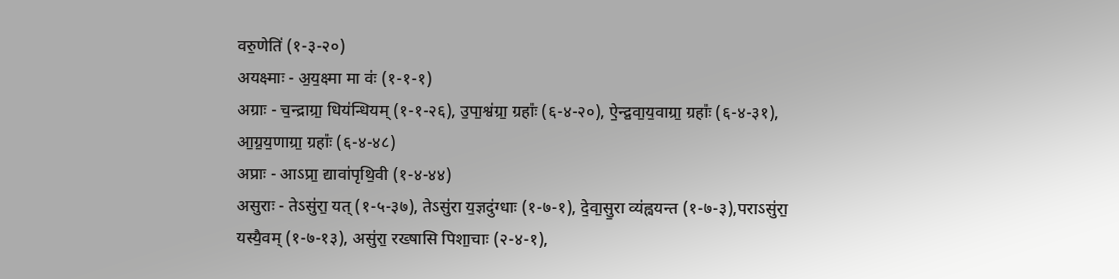वरु॒णेति॑ (१-३-२०)
अयक्ष्माः - अ॒य॒क्ष्मा मा वः॑ (१-१-१)
अग्राः - च॒न्द्राग्रा॒ धिय॑न्धियम् (१-१-२६), उ॒पा॒श्व॑ग्रा॒ ग्रहाः᳚ (६-४-२०), ऐ॒न्द्र॒वा॒य॒वाग्रा॒ ग्रहाः᳚ (६-४-३१), आ॒ग्र॒य॒णाग्रा॒ ग्रहाः᳚ (६-४-४८)
अप्राः - आऽप्रा॒ द्यावा॑पृथि॒वी (१-४-४४)
असुराः - तेऽसु॑रा॒ यत् (१-५-३७), तेऽसु॑रा य॒ज्ञदु॑ग्धाः (१-७-१), दे॒वा॒सु॒रा व्य॑ह्वयन्त (१-७-३),पराऽसु॑रा॒ यस्यै॒वम् (१-७-१३), असु॑रा॒ रख्षासि पिशा॒चाः (२-४-१),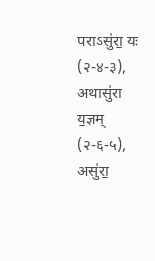पराऽसु॑रा॒ यः (२-४-३), अथासु॑रा य॒ज्ञम् (२-६-५), असु॑रा॒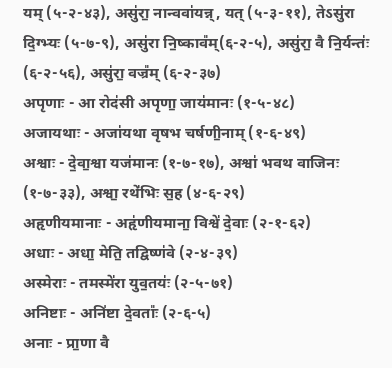यम् (५-२-४३), असु॑रा॒ नान्ववा॑यन्न्, यत् (५-३-११), तेऽसु॑रा दि॒ग्भ्यः (५-७-९), असु॑रा नि॒ष्काव᳚म्(६-२-५), असु॑रा॒ वै नि॒र्यन्तः॑ (६-२-५६), असु॑रा॒ वज्र᳚म् (६-२-३७)
अपृणाः - आ रोद॑सी अपृणा॒ जाय॑मानः (१-५-४८)
अजायथाः - अजा॑यथा वृषभ चर्षणी॒नाम् (१-६-४९)
अश्वाः - दे॒वा॒श्वा यज॑मानः (१-७-१७), अश्वा॑ भवथ वाजिनः (१-७-३३), अश्वा॒ रथे॑भिः स॒ह (४-६-२९)
अहृणीयमानाः - अहृ॑णीयमाना॒ विश्वे॑ दे॒वाः (२-१-६२)
अधाः - अधा॒ मेति॒ तद्विष्ण॑वे (२-४-३९)
अस्मेराः - तमस्मे॑रा युव॒तयः॑ (२-५-७१)
अनिष्टाः - अनि॑ष्टा दे॒वताः᳚ (२-६-५)
अनाः - प्रा॒णा वै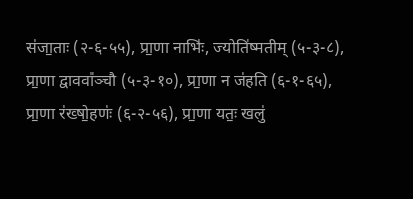स॑जा॒ताः (२-६-५५), प्रा॒णा नाभिः॑, ज्योति॑ष्मतीम् (५-३-८), प्रा॒णा द्वाववा᳚ञ्चौ (५-३-१०), प्रा॒णा न ज॑हति (६-१-६५), प्रा॒णा र॑ख्षो॒हणः॑ (६-२-५६), प्रा॒णा यतः॒ खलु॑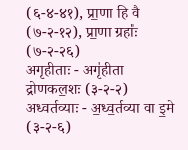(६-४-४१), प्रा॒णा हि वै (७-२-१२), प्रा॒णा ग्रहाः᳚ (७-२-२६)
अगृहीताः - अगृ॑हीता द्रोणकल॒शः (३-२-२)
अध्वर्तव्याः - अ॒ध्व॒र्तव्या वा इ॒मे (३-२-६)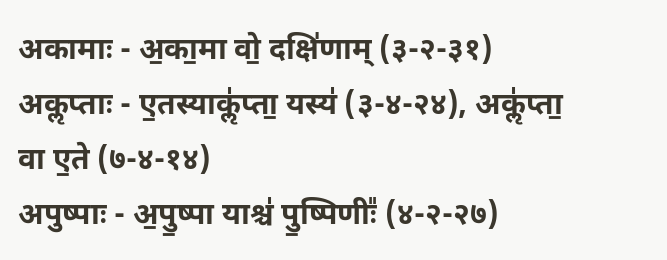अकामाः - अ॒का॒मा वो॒ दक्षि॑णाम् (३-२-३१)
अकॢप्ताः - ए॒तस्याकॢ॑प्ता॒ यस्य॑ (३-४-२४), अकॢ॑प्ता॒ वा ए॒ते (७-४-१४)
अपुष्पाः - अ॒पु॒ष्पा याश्च॑ पु॒ष्पिणीः᳚ (४-२-२७)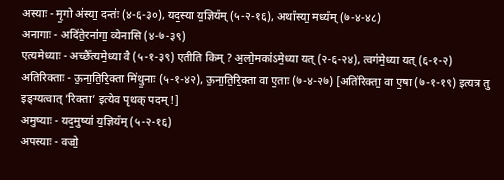अस्याः - मृ॒गो अ॑स्या॒ दन्तः॑ (४-६-३०), यद॒स्या य॒ज्ञिय᳚म् (५-२-१६), अथा᳚स्या॒ मध्य᳚म् (७-४-४८)
अनागाः - अदि॑ते॒रना॑गा॒ व्येनासि (४-७-३९)
एत्यमेध्याः - अच्छै᳚त्यमे॒ध्या वै (५-१-३९) एतीति किम् ? अ॒लो॒मका॑ऽमे॒ध्या यत् (२-६-२४), त्वग॑मे॒ध्या यत् (६-१-२)
अतिरिक्ताः - ऊ॒ना॒ति॒रि॒क्ता मि॑थु॒नाः (५-१-४२), ऊ॒ना॒ति॒रि॒क्ता वा ए॒ताः (७-४-२७) [अति॑रिक्ता॒ वा ए॒षा (७-१-१९) इत्यत्र तु इङ्ग्यत्वात् ’रिक्ता’ इत्येव पृथक् पदम् !]
अमुष्याः - यद॒मुष्या॑ य॒ज्ञिय᳚म् (५-२-१६)
अपस्याः - वज्रो॒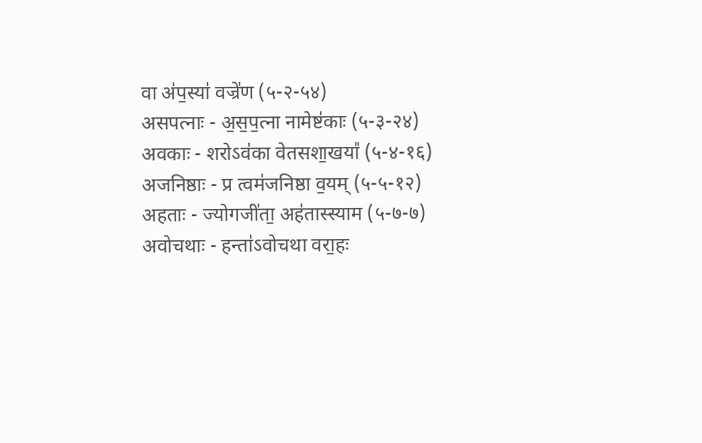वा अ॑प॒स्या॑ वज्रे॑ण (५-२-५४)
असपत्नाः - अ॒स॒प॒त्ना नामेष्ट॑काः (५-३-२४)
अवकाः - शरोऽव॑का वेतसशा॒खया᳚ (५-४-१६)
अजनिष्ठाः - प्र त्वम॑जनिष्ठा व॒यम् (५-५-१२)
अहताः - ज्योगजी॑ता॒ अह॑तास्स्याम (५-७-७)
अवोचथाः - हन्ता॑ऽवोचथा वरा॒हः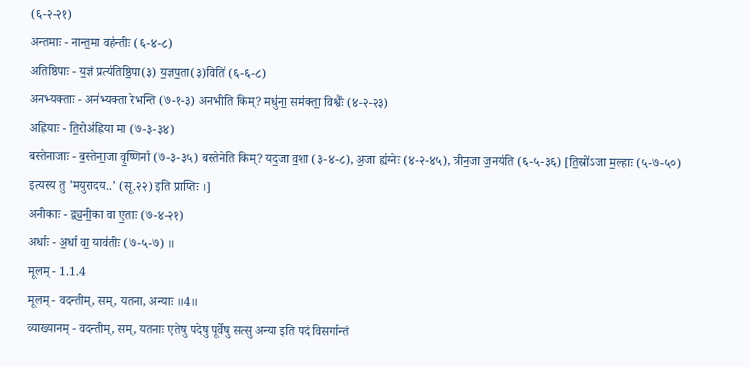(६-२-२१)
अन्तमाः - नान्त॒मा वह॑न्तीः (६-४-८)
अतिष्ठिपाः - य॒ज्ञं प्रत्य॑तिष्ठि॒पा(३) य॒ज्ञप॒ता(३)विति॑ (६-६-८)
अनभ्यक्ताः - अन॑भ्यक्ता रेभन्ति (७-१-३) अनभीति किम्? मधु॑ना॒ सम॑क्ता॒ विश्वैः᳚ (४-२-२३)
अह्नियाः - ति॒रोअ॑ह्निया मा (७-३-३४)
बस्तेनाजाः - ब॒स्तेना॒जा वृ॒ष्णिना᳚ (७-३-३५) बस्तेनेति किम्? यद॒जा व॒शा (३-४-८), अ॒जा ह्य॑ग्नेः (४-२-४५), त्रीन॒जा ज॒नय॑ति (६-५-३६) [ति॒स्रो॑ऽजा म॒ल्हाः (५-७-५०) इत्यस्य तु ’मयुरादय..’ (सू.२२) इति प्राप्तिः ।]
अनीकाः - द्व्य॒नी॒का वा ए॒ताः (७-४-२१)
अर्धाः - अ॒र्धा वा॒ याव॑तीः (७-५-७) ॥
मूलम् - 1.1.4
मूलम् - वदन्तीम्, सम्, यतना, अन्याः ॥4॥
व्याख्यानम् - वदन्तीम्, सम्, यतनाः एतेषु पदेषु पूर्वेषु सत्सु अन्या इति पदं विसर्गान्तं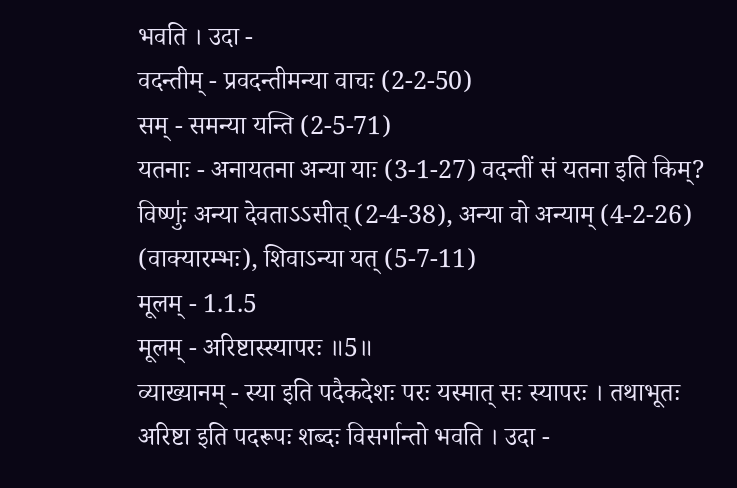भवति । उदा -
वदन्तीम् - प्रवदन्तीमन्या वाचः (2-2-50)
सम् - समन्या यन्ति (2-5-71)
यतनाः - अनायतना अन्या याः (3-1-27) वदन्तीं सं यतना इति किम्? विष्णुः॑ अन्या देवताऽऽसीत् (2-4-38), अन्या वो अन्याम् (4-2-26) (वाक्यारम्भः), शिवाऽन्या यत् (5-7-11)
मूलम् - 1.1.5
मूलम् - अरिष्टास्स्यापरः ॥5॥
व्याख्यानम् - स्या इति पदैकदेशः परः यस्मात् सः स्यापरः । तथाभूतः अरिष्टा इति पदरूपः शब्दः विसर्गान्तो भवति । उदा -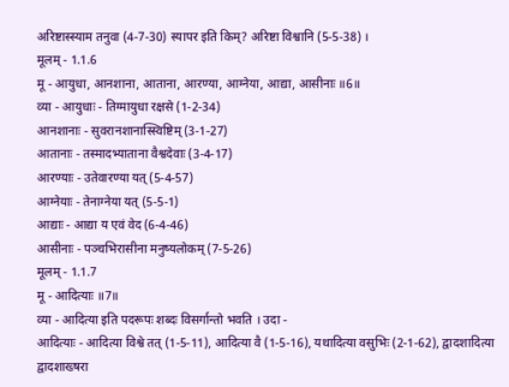अरिष्टास्स्याम तनुवा (4-7-30) स्यापर इति किम्? अरिष्टा विश्वानि (5-5-38) ।
मूलम् - 1.1.6
मू - आयुधा, आनशाना, आताना, आरण्या, आग्नेया, आद्या, आसीनाः ॥6॥
व्या - आयुधाः - तिग्मायुधा रक्षसे (1-2-34)
आनशानाः - सुवरानशानास्स्विष्टिम् (3-1-27)
आतानाः - तस्मादभ्याताना वैश्वदेवाः (3-4-17)
आरण्याः - उतेवारण्या यत् (5-4-57)
आग्नेयाः - तेनाग्नेया यत् (5-5-1)
आद्याः - आद्या य एवं वेद (6-4-46)
आसीनाः - पञ्चभिरासीना मनुष्यलोकम् (7-5-26)
मूलम् - 1.1.7
मू - आदित्याः ॥7॥
व्या - आदित्या इति पदरूपः शब्दः विसर्गान्तो भवति । उदा -
आदित्याः - आदित्या विश्वे तत् (1-5-11), आदित्या वै (1-5-16), यथादित्या वसुभिः (2-1-62), द्वादशादित्या द्वादशाख्षरा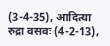(3-4-35), आदित्या रुद्रा वसवः (4-2-13),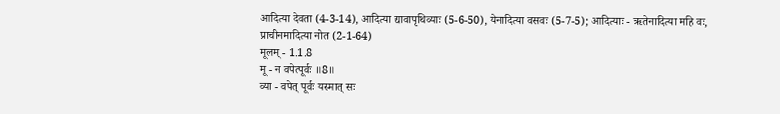आदित्या देवता (4-3-14), आदित्या द्यावापृथिव्याः (5-6-50), येनादित्या वसवः (5-7-5); आदित्याः - ऋतेनादित्या महि वः, प्राचीनमादित्या नोत (2-1-64)
मूलम् - 1.1.8
मू - न वपेत्पूर्वः ॥8॥
व्या - वपेत् पूर्वः यस्मात् सः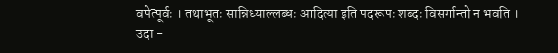वपेत्पूर्वः । तथाभूतः सान्निध्याल्लब्धः आदित्या इति पदरूपः शब्दः विसर्गान्तो न भवति । उदा -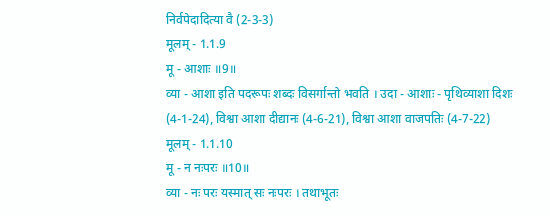निर्वपेदादित्या वै (2-3-3)
मूलम् - 1.1.9
मू - आशाः ॥9॥
व्या - आशा इति पदरूपः शब्दः विसर्गान्तो भवति । उदा - आशाः - पृथिव्याशा दिशः (4-1-24), विश्वा आशा दीद्यानः (4-6-21), विश्वा आशा वाजपतिः (4-7-22)
मूलम् - 1.1.10
मू - न नःपरः ॥10॥
व्या - नः परः यस्मात् सः नःपरः । तथाभूतः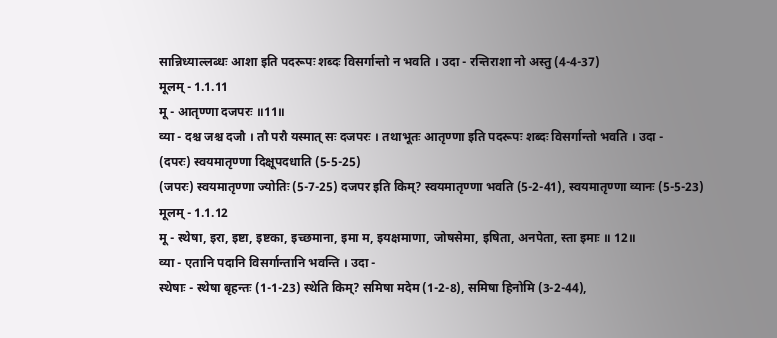सान्निध्याल्लब्धः आशा इति पदरूपः शब्दः विसर्गान्तो न भवति । उदा - रन्तिराशा नो अस्तु (4-4-37)
मूलम् - 1.1.11
मू - आतृण्णा दजपरः ॥11॥
व्या - दश्च जश्च दजौ । तौ परौ यस्मात् सः दजपरः । तथाभूतः आतृण्णा इति पदरूपः शब्दः विसर्गान्तो भवति । उदा -
(दपरः) स्वयमातृण्णा दिक्षूपदधाति (5-5-25)
(जपरः) स्वयमातृण्णा ज्योतिः (5-7-25) दजपर इति किम्? स्वयमातृण्णा भवति (5-2-41), स्वयमातृण्णा व्यानः (5-5-23)
मूलम् - 1.1.12
मू - स्थेषा, इरा, इष्टा, इष्टका, इच्छमाना, इमा म, इयक्षमाणा, जोषसेमा, इषिता, अनपेता, स्ता इमाः ॥ 12॥
व्या - एतानि पदानि विसर्गान्तानि भवन्ति । उदा -
स्थेषाः - स्थेषा बृहन्तः (1-1-23) स्थेति किम्? समिषा मदेम (1-2-8), समिषा हिनोमि (3-2-44),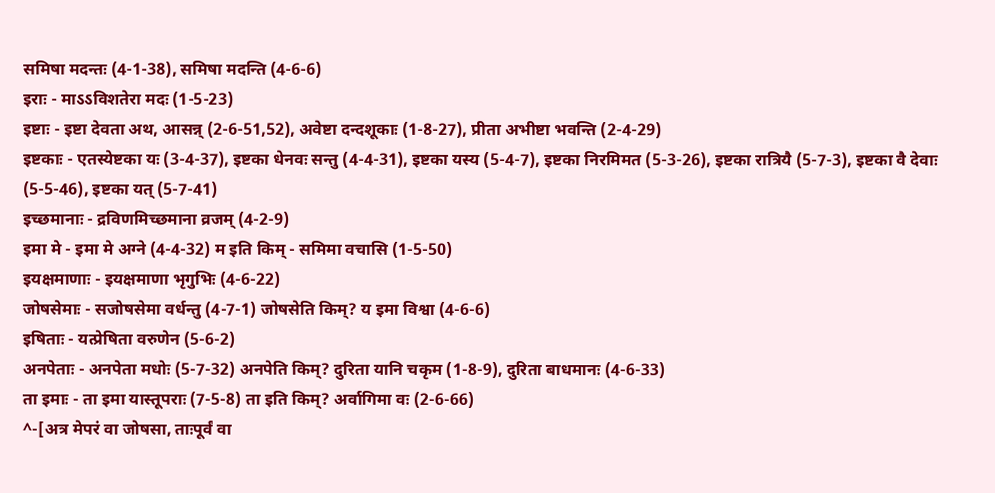समिषा मदन्तः (4-1-38), समिषा मदन्ति (4-6-6)
इराः - माऽऽविशतेरा मदः (1-5-23)
इष्टाः - इष्टा देवता अथ, आसन्न् (2-6-51,52), अवेष्टा दन्दशूकाः (1-8-27), प्रीता अभीष्टा भवन्ति (2-4-29)
इष्टकाः - एतस्येष्टका यः (3-4-37), इष्टका धेनवः सन्तु (4-4-31), इष्टका यस्य (5-4-7), इष्टका निरमिमत (5-3-26), इष्टका रात्रियै (5-7-3), इष्टका वै देवाः (5-5-46), इष्टका यत् (5-7-41)
इच्छमानाः - द्रविणमिच्छमाना व्रजम् (4-2-9)
इमा मे - इमा मे अग्ने (4-4-32) म इति किम् - समिमा वचासि (1-5-50)
इयक्षमाणाः - इयक्षमाणा भृगुभिः (4-6-22)
जोषसेमाः - सजोषसेमा वर्धन्तु (4-7-1) जोषसेति किम्? य इमा विश्वा (4-6-6)
इषिताः - यत्प्रेषिता वरुणेन (5-6-2)
अनपेताः - अनपेता मधोः (5-7-32) अनपेति किम्? दुरिता यानि चकृम (1-8-9), दुरिता बाधमानः (4-6-33)
ता इमाः - ता इमा यास्तूपराः (7-5-8) ता इति किम्? अर्वागिमा वः (2-6-66)
^-[अत्र मेपरं वा जोषसा, ताःपूर्वं वा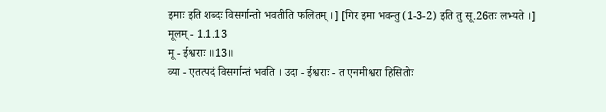इमाः इति शब्दः विसर्गान्तो भवतीति फलितम् ।] [गिर इमा भवन्तु (1-3-2) इति तु सू.26तः लभ्यते ।]
मूलम् - 1.1.13
मू - ईश्वराः ॥13॥
व्या - एतत्पदं विसर्गान्तं भवति । उदा - ईश्वराः - त एनमीश्वरा हिसितोः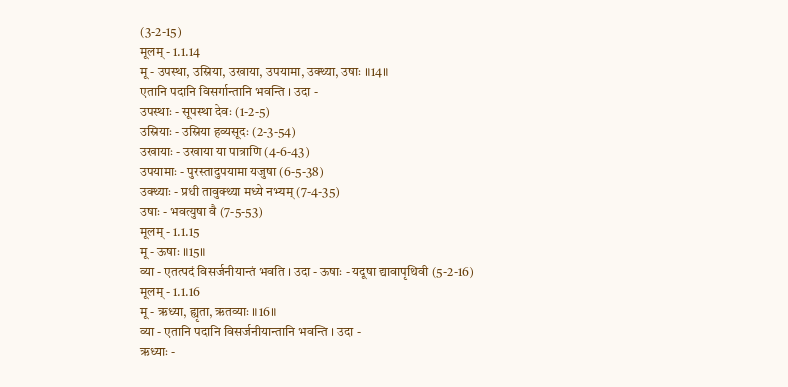(3-2-15)
मूलम् - 1.1.14
मू - उपस्था, उस्रिया, उखाया, उपयामा, उक्थ्या, उषाः ॥14॥
एतानि पदानि विसर्गान्तानि भवन्ति । उदा -
उपस्थाः - सूपस्था देवः (1-2-5)
उस्रियाः - उस्रिया हव्यसूदः (2-3-54)
उखायाः - उखाया या पात्राणि (4-6-43)
उपयामाः - पुरस्तादुपयामा यजुषा (6-5-38)
उक्थ्याः - प्रधी तावुक्थ्या मध्ये नभ्यम् (7-4-35)
उषाः - भवत्युषा वै (7-5-53)
मूलम् - 1.1.15
मू - ऊषाः ॥15॥
व्या - एतत्पदं विसर्जनीयान्तं भवति । उदा - ऊषाः - यदूषा द्यावापृथिवी (5-2-16)
मूलम् - 1.1.16
मू - ऋध्या, ह्यृता, ऋतव्याः ॥16॥
व्या - एतानि पदानि विसर्जनीयान्तानि भवन्ति । उदा -
ऋध्याः -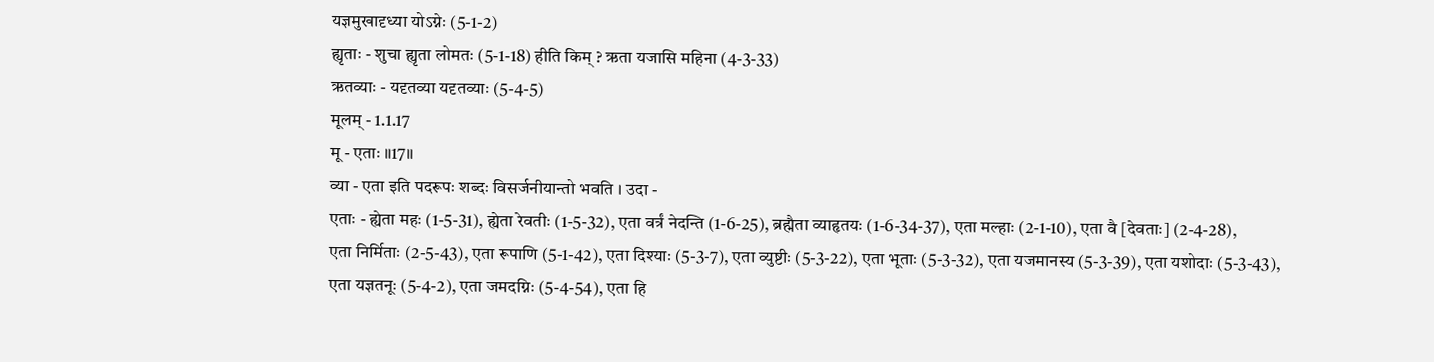यज्ञमुखादृध्या योऽग्नेः (5-1-2)
ह्यृताः - शुचा ह्यृता लोमतः (5-1-18) हीति किम् ? ऋता यजासि महिना (4-3-33)
ऋतव्याः - यदृतव्या यदृतव्याः (5-4-5)
मूलम् - 1.1.17
मू - एताः ॥17॥
व्या - एता इति पदरूपः शब्दः विसर्जनीयान्तो भवति । उदा -
एताः - ह्येता महः (1-5-31), ह्येता रेवतीः (1-5-32), एता वर्त्रं नेदन्ति (1-6-25), ब्रह्मैता व्याहृतयः (1-6-34-37), एता मल्हाः (2-1-10), एता वै [देवताः] (2-4-28),
एता निर्मिताः (2-5-43), एता रूपाणि (5-1-42), एता दिश्याः (5-3-7), एता व्युष्टीः (5-3-22), एता भूताः (5-3-32), एता यजमानस्य (5-3-39), एता यशोदाः (5-3-43),
एता यज्ञतनूः (5-4-2), एता जमदग्निः (5-4-54), एता हि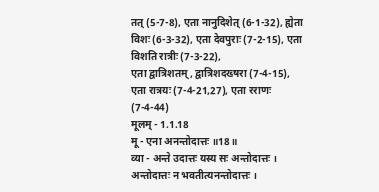तत् (5-7-8), एता नानुदिशेत् (6-1-32), ह्येता विशः (6-3-32), एता देवपुराः (7-2-15), एता विशति रात्रीः (7-3-22),
एता द्वात्रिशतम्, द्वात्रिशदख्षरा (7-4-15), एता रात्रयः (7-4-21,27), एता रराणः (7-4-44)
मूलम् - 1.1.18
मू - एना अनन्तोदात्तः ॥18॥
व्या - अन्ते उदात्तः यस्य सः अन्तोदात्तः । अन्तोदात्तः न भवतीत्यनन्तोदात्तः ।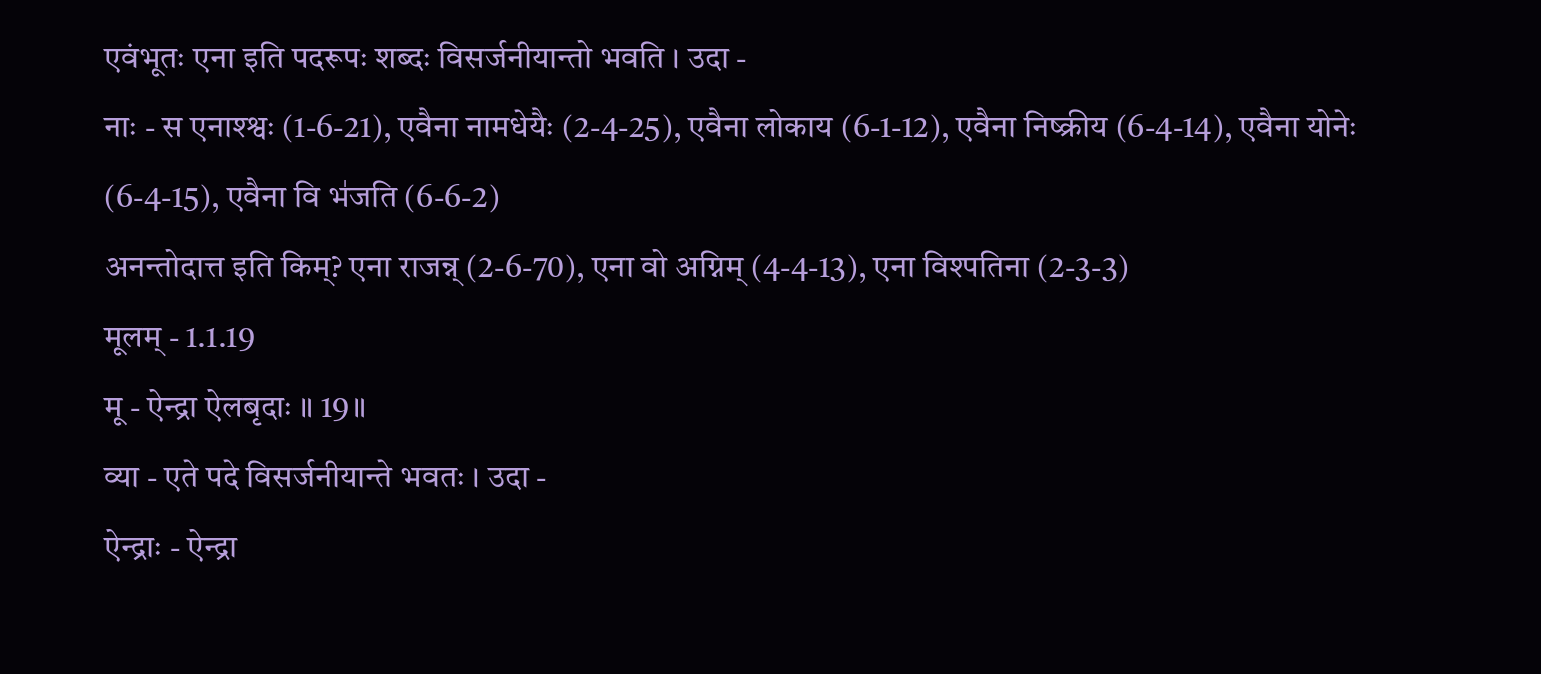एवंभूतः एना इति पदरूपः शब्दः विसर्जनीयान्तो भवति । उदा -
नाः - स एनाश्श्वः (1-6-21), एवैना नामधेयैः (2-4-25), एवैना लोकाय (6-1-12), एवैना निष्क्रीय (6-4-14), एवैना योनेः (6-4-15), एवैना वि भ॑जति (6-6-2)
अनन्तोदात्त इति किम्? एना राजन्न् (2-6-70), एना वो अग्निम् (4-4-13), एना विश्पतिना (2-3-3)
मूलम् - 1.1.19
मू - ऐन्द्रा ऐलबृदाः ॥ 19॥
व्या - एते पदे विसर्जनीयान्ते भवतः । उदा -
ऐन्द्राः - ऐन्द्रा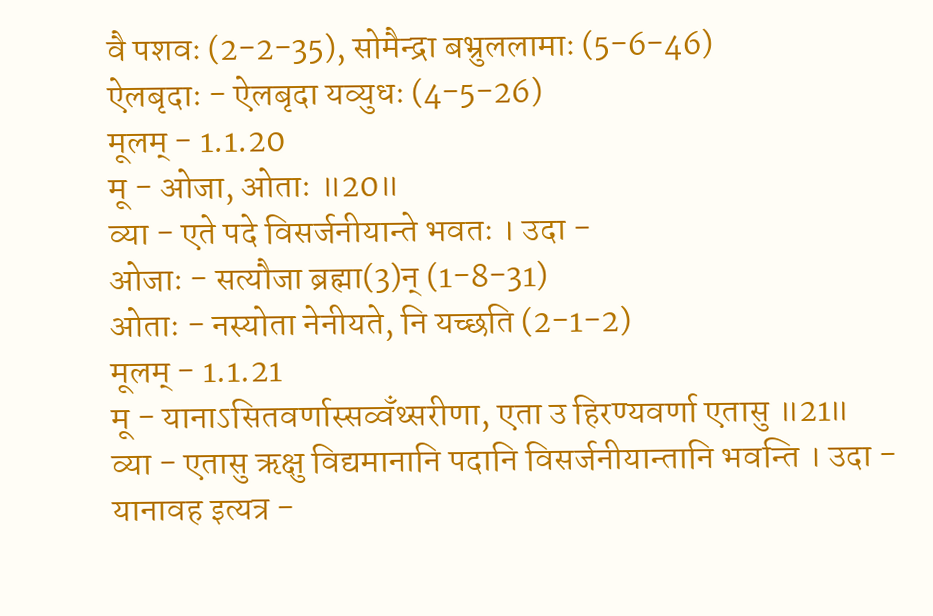वै पशवः (2-2-35), सोमैन्द्रा बभ्रुललामाः (5-6-46)
ऐलबृदाः - ऐलबृदा यव्युधः (4-5-26)
मूलम् - 1.1.20
मू - ओजा, ओताः ॥20॥
व्या - एते पदे विसर्जनीयान्ते भवतः । उदा -
ओजाः - सत्यौजा ब्रह्मा(3)न् (1-8-31)
ओताः - नस्योता नेनीयते, नि यच्छति (2-1-2)
मूलम् - 1.1.21
मू - यानाऽसितवर्णास्सव्वँथ्सरीणा, एता उ हिरण्यवर्णा एतासु ॥21॥
व्या - एतासु ऋक्षु विद्यमानानि पदानि विसर्जनीयान्तानि भवन्ति । उदा -
यानावह इत्यत्र -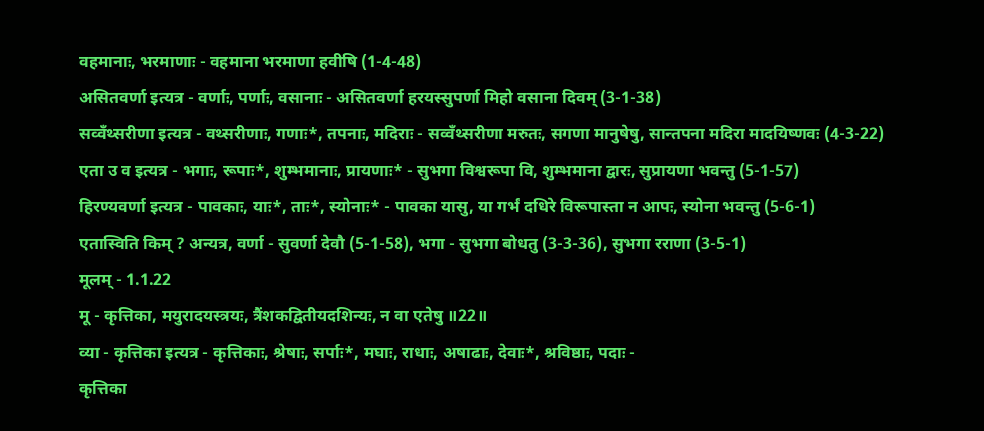वहमानाः, भरमाणाः - वहमाना भरमाणा हवीषि (1-4-48)
असितवर्णा इत्यत्र - वर्णाः, पर्णाः, वसानाः - असितवर्णा हरयस्सुपर्णा मिहो वसाना दिवम् (3-1-38)
सव्वँथ्सरीणा इत्यत्र - वथ्सरीणाः, गणाः*, तपनाः, मदिराः - सव्वँथ्सरीणा मरुतः, सगणा मानुषेषु, सान्तपना मदिरा मादयिष्णवः (4-3-22)
एता उ व इत्यत्र - भगाः, रूपाः*, शुम्भमानाः, प्रायणाः* - सुभगा विश्वरूपा वि, शुम्भमाना द्वारः, सुप्रायणा भवन्तु (5-1-57)
हिरण्यवर्णा इत्यत्र - पावकाः, याः*, ताः*, स्योनाः* - पावका यासु, या गर्भं दधिरे विरूपास्ता न आपः, स्योना भवन्तु (5-6-1)
एतास्विति किम् ? अन्यत्र, वर्णा - सुवर्णा देवौ (5-1-58), भगा - सुभगा बोधतु (3-3-36), सुभगा रराणा (3-5-1)
मूलम् - 1.1.22
मू - कृत्तिका, मयुरादयस्त्रयः, त्रैंशकद्वितीयदशिन्यः, न वा एतेषु ॥22॥
व्या - कृत्तिका इत्यत्र - कृत्तिकाः, श्रेषाः, सर्पाः*, मघाः, राधाः, अषाढाः, देवाः*, श्रविष्ठाः, पदाः -
कृत्तिका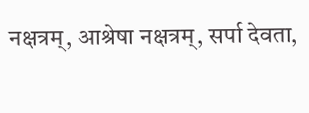नक्षत्रम्, आश्रेषा नक्षत्रम्, सर्पा देवता,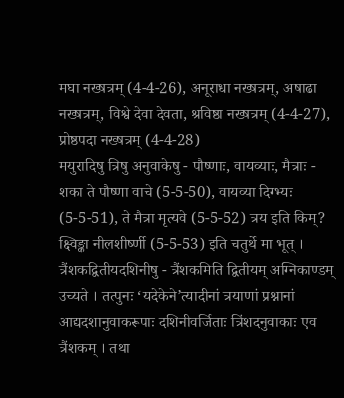मघा नख्षत्रम् (4-4-26), अनूराधा नख्षत्रम्, अषाढा नख्षत्रम्, विश्वे देवा देवता, श्रविष्ठा नख्षत्रम् (4-4-27), प्रोष्ठपदा नख्षत्रम् (4-4-28)
मयुरादिषु त्रिषु अनुवाकेषु - पौष्णाः, वायव्याः, मैत्राः -
शका ते पौष्णा वाचे (5-5-50), वायव्या दिग्भ्यः (5-5-51), ते मैत्रा मृत्यवे (5-5-52) त्रय इति किम्? क्ष्विङ्का नीलशीर्ष्णी (5-5-53) इति चतुर्थे मा भूत् ।
त्रैंशकद्वितीयदशिनीषु - त्रैंशकमिति द्वितीयम् अग्निकाण्डम् उच्यते । तत्पुनः ‘यदेकेने’त्यादीनां त्रयाणां प्रश्नानां आद्यदशानुवाकरूपाः दशिनीवर्जिताः त्रिंशदनुवाकाः एव त्रैंशकम् । तथा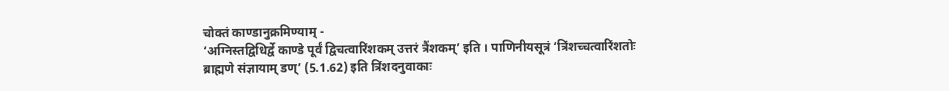चोक्तं काण्डानुक्रमिण्याम् -
‘अग्निस्तद्विधिर्द्वे काण्डे पूर्वं द्विचत्वारिंशकम् उत्तरं त्रैंशकम्’ इति । पाणिनीयसूत्रं ‘त्रिंशच्चत्वारिंशतोः ब्राह्मणे संज्ञायाम् डण्’ (5.1.62) इति त्रिंशदनुवाकाः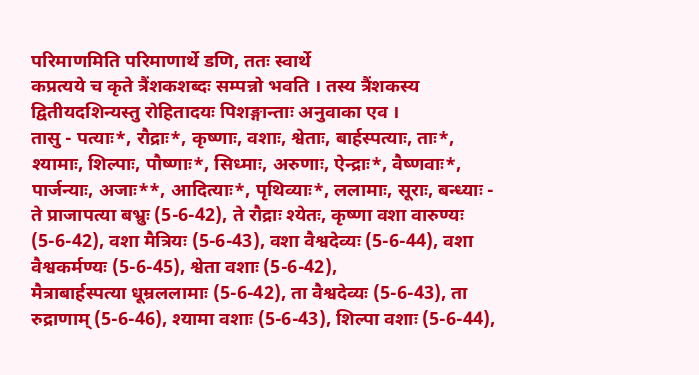परिमाणमिति परिमाणार्थे डणि, ततः स्वार्थे
कप्रत्यये च कृते त्रैंशकशब्दः सम्पन्नो भवति । तस्य त्रैंशकस्य द्वितीयदशिन्यस्तु रोहितादयः पिशङ्गान्ताः अनुवाका एव ।
तासु - पत्याः*, रौद्राः*, कृष्णाः, वशाः, श्वेताः, बार्हस्पत्याः, ताः*, श्यामाः, शिल्पाः, पौष्णाः*, सिध्माः, अरुणाः, ऐन्द्राः*, वैष्णवाः*, पार्जन्याः, अजाः**, आदित्याः*, पृथिव्याः*, ललामाः, सूराः, बन्ध्याः -
ते प्राजापत्या बभ्रुः (5-6-42), ते रौद्राः श्येतः, कृष्णा वशा वारुण्यः (5-6-42), वशा मैत्रियः (5-6-43), वशा वैश्वदेव्यः (5-6-44), वशा वैश्वकर्मण्यः (5-6-45), श्वेता वशाः (5-6-42),
मैत्राबार्हस्पत्या धूम्रललामाः (5-6-42), ता वैश्वदेव्यः (5-6-43), ता रुद्राणाम् (5-6-46), श्यामा वशाः (5-6-43), शिल्पा वशाः (5-6-44),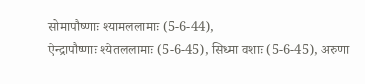सोमापौष्णाः श्यामललामाः (5-6-44),
ऐन्द्रापौष्णाः श्येतललामाः (5-6-45), सिध्मा वशाः (5-6-45), अरुणा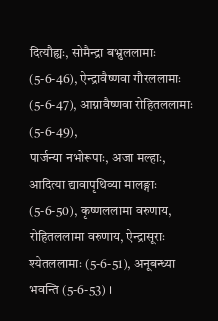दित्यौह्यः, सोमैन्द्रा बभ्रुललामाः (5-6-46), ऐन्द्रावैष्णवा गौरललामाः (5-6-47), आग्नावैष्णवा रोहितललामाः (5-6-49),
पार्जन्या नभोरूपाः, अजा मल्हाः, आदित्या द्यावापृथिव्या मालङ्गाः (5-6-50), कृष्णललामा वरुणाय, रोहितललामा वरुणाय, ऐन्द्रासूराः श्येतललामाः (5-6-51), अनूबन्ध्या भवन्ति (5-6-53) ।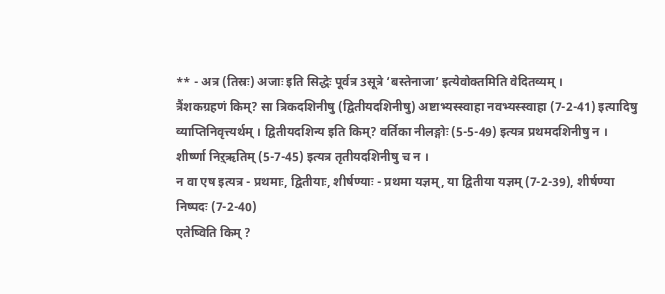** - अत्र (तिस्रः) अजाः इति सिद्धेः पूर्वत्र 3सूत्रे ‘बस्तेनाजा’ इत्येवोक्तमिति वेदितव्यम् ।
त्रैंशकग्रहणं किम्? सा त्रिकदशिनीषु (द्वितीयदशिनीषु) अष्टाभ्यस्स्वाहा नवभ्यस्स्वाहा (7-2-41) इत्यादिषु व्याप्तिनिवृत्त्यर्थम् । द्वितीयदशिन्य इति किम्? वर्तिका नीलङ्गोः (5-5-49) इत्यत्र प्रथमदशिनीषु न ।
शीर्ष्णा निऱ्ऋतिम् (5-7-45) इत्यत्र तृतीयदशिनीषु च न ।
न वा एष इत्यत्र - प्रथमाः, द्वितीयाः, शीर्षण्याः - प्रथमा यज्ञम्, या द्वितीया यज्ञम् (7-2-39), शीर्षण्या निष्पदः (7-2-40)
एतेष्विति किम् ?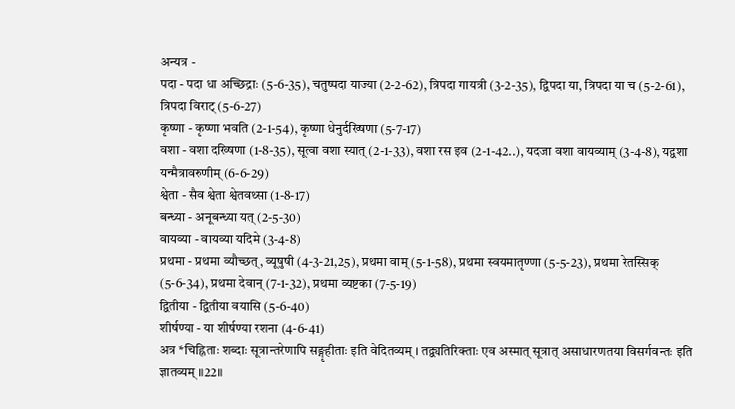अन्यत्र -
पदा - पदा धा अच्छिद्राः (5-6-35), चतुष्पदा याज्या (2-2-62), त्रिपदा गायत्री (3-2-35), द्विपदा या, त्रिपदा या च (5-2-61), त्रिपदा विराट् (5-6-27)
कृष्णा - कृष्णा भवति (2-1-54), कृष्णा धेनुर्दख्षिणा (5-7-17)
वशा - वशा दख्षिणा (1-8-35), सूत्वा वशा स्यात् (2-1-33), वशा रस इव (2-1-42..), यदजा वशा वायव्याम् (3-4-8), यद्वशा यन्मैत्रावरुणीम् (6-6-29)
श्वेता - सैव श्वेता श्वेतवथ्सा (1-8-17)
बन्ध्या - अनूबन्ध्या यत् (2-5-30)
वायव्या - वायव्या यदिमे (3-4-8)
प्रथमा - प्रथमा व्यौच्छत्, व्यूषुषी (4-3-21,25), प्रथमा वाम् (5-1-58), प्रथमा स्वयमातृण्णा (5-5-23), प्रथमा रेतस्सिक् (5-6-34), प्रथमा देवान् (7-1-32), प्रथमा व्यष्टका (7-5-19)
द्वितीया - द्वितीया वयासि (5-6-40)
शीर्षण्या - या शीर्षण्या रशना (4-6-41)
अत्र *चिह्निताः शब्दाः सूत्रान्तरेणापि सङ्गृहीताः इति वेदितव्यम् । तद्व्यतिरिक्ताः एव अस्मात् सूत्रात् असाधारणतया विसर्गवन्तः इति ज्ञातव्यम् ॥22॥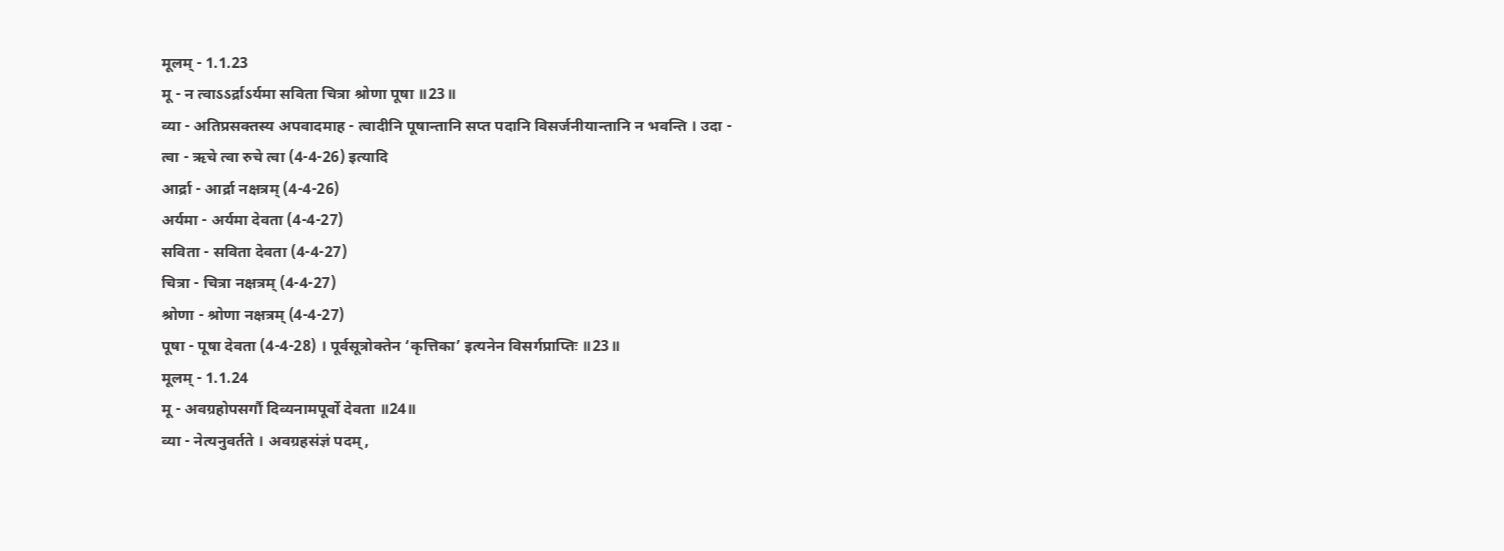मूलम् - 1.1.23
मू - न त्वाऽऽर्द्राऽर्यमा सविता चित्रा श्रोणा पूषा ॥23॥
व्या - अतिप्रसक्तस्य अपवादमाह - त्वादीनि पूषान्तानि सप्त पदानि विसर्जनीयान्तानि न भवन्ति । उदा -
त्वा - ऋचे त्वा रुचे त्वा (4-4-26) इत्यादि
आर्द्रा - आर्द्रा नक्षत्रम् (4-4-26)
अर्यमा - अर्यमा देवता (4-4-27)
सविता - सविता देवता (4-4-27)
चित्रा - चित्रा नक्षत्रम् (4-4-27)
श्रोणा - श्रोणा नक्षत्रम् (4-4-27)
पूषा - पूषा देवता (4-4-28) । पूर्वसूत्रोक्तेन ‘कृत्तिका’ इत्यनेन विसर्गप्राप्तिः ॥23॥
मूलम् - 1.1.24
मू - अवग्रहोपसर्गौ दिव्यनामपूर्वो देवता ॥24॥
व्या - नेत्यनुवर्तते । अवग्रहसंज्ञं पदम्,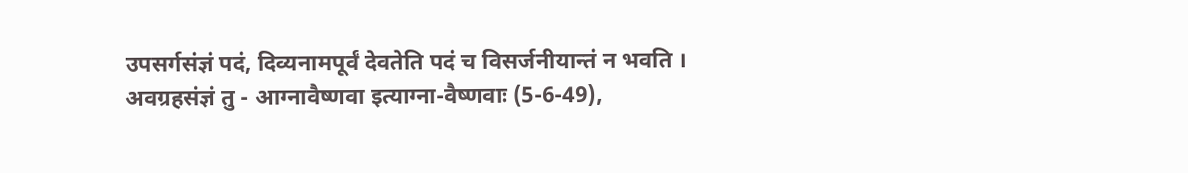उपसर्गसंज्ञं पदं, दिव्यनामपूर्वं देवतेति पदं च विसर्जनीयान्तं न भवति ।
अवग्रहसंज्ञं तु - आग्नावैष्णवा इत्याग्ना-वैष्णवाः (5-6-49),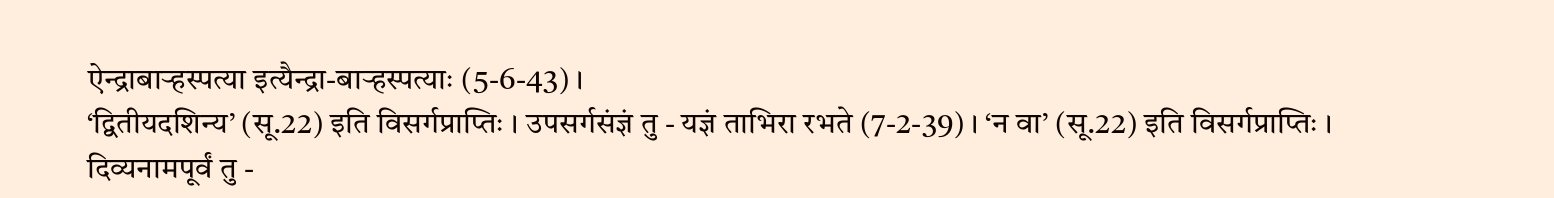ऐन्द्राबाऱ्हस्पत्या इत्यैन्द्रा-बाऱ्हस्पत्याः (5-6-43) ।
‘द्वितीयदशिन्य’ (सू.22) इति विसर्गप्राप्तिः । उपसर्गसंज्ञं तु - यज्ञं ताभिरा रभते (7-2-39) । ‘न वा’ (सू.22) इति विसर्गप्राप्तिः ।
दिव्यनामपूर्वं तु -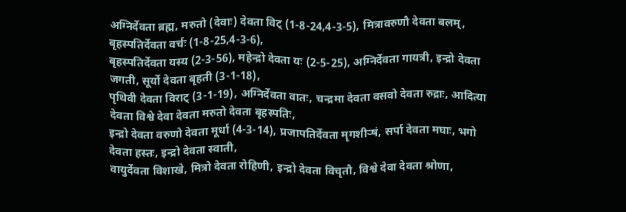अग्निर्देवता ब्रह्म, मरुतो (देवाः) देवता विट् (1-8-24,4-3-5), मित्रावरुणौ देवता बलम्, बृहस्पतिर्देवता वर्चः (1-8-25,4-3-6),
बृहस्पतिर्देवता यस्य (2-3-56), महेन्द्रो देवता यः (2-5-25), अग्निर्देवता गायत्री, इन्द्रो देवता जगती, सूर्यो देवता बृहती (3-1-18),
पृथिवी देवता विराट् (3-1-19), अग्निर्देवता वातः, चन्द्रमा देवता वसवो देवता रुद्राः, आदित्या देवता विश्वे देवा देवता मरुतो देवता बृहस्पतिः,
इन्द्रो देवता वरुणो देवता मूर्धा (4-3-14), प्रजापतिर्देवता मृगशीऱ्षं, सर्पा देवता मघाः, भगो देवता हस्तः, इन्द्रो देवता स्वाती,
वायुर्देवता विशाखे, मित्रो देवता रोहिणी, इन्द्रो देवता विचृतौ, विश्वे देवा देवता श्रोणा,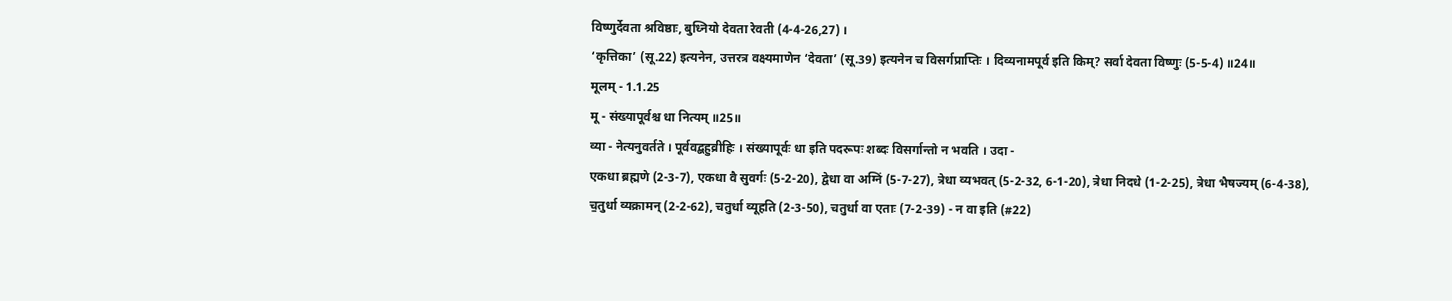विष्णुर्देवता श्रविष्ठाः, बुध्नियो देवता रेवती (4-4-26,27) ।
‘कृत्तिका’ (सू.22) इत्यनेन, उत्तरत्र वक्ष्यमाणेन ‘देवता’ (सू.39) इत्यनेन च विसर्गप्राप्तिः । दिव्यनामपूर्व इति किम्? सर्वा देवता विष्णुः (5-5-4) ॥24॥
मूलम् - 1.1.25
मू - संख्यापूर्वश्च धा नित्यम् ॥25॥
व्या - नेत्यनुवर्तते । पूर्ववद्बहुव्रीहिः । संख्यापूर्वः धा इति पदरूपः शब्दः विसर्गान्तो न भवति । उदा -
एकधा ब्रह्मणे (2-3-7), एकधा वै सुवर्गः (5-2-20), द्वेधा वा अग्निं (5-7-27), त्रेधा व्यभवत् (5-2-32, 6-1-20), त्रेधा निदधे (1-2-25), त्रेधा भैषज्यम् (6-4-38),
च॒तुर्धा व्यक्रामन् (2-2-62), चतुर्धा व्यूहति (2-3-50), चतुर्धा वा एताः (7-2-39) - न वा इति (#22)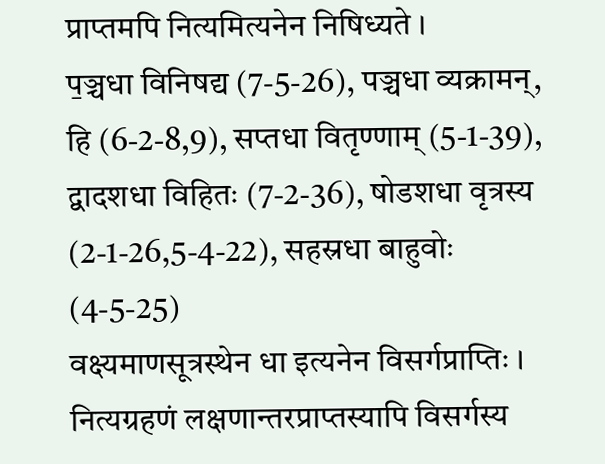प्राप्तमपि नित्यमित्यनेन निषिध्यते ।
प॒ञ्चधा विनिषद्य (7-5-26), पञ्चधा व्यक्रामन्, हि (6-2-8,9), सप्तधा वितृण्णाम् (5-1-39), द्वादशधा विहितः (7-2-36), षोडशधा वृत्रस्य (2-1-26,5-4-22), सहस्रधा बाहुवोः (4-5-25)
वक्ष्यमाणसूत्रस्थेन धा इत्यनेन विसर्गप्राप्तिः । नित्यग्रहणं लक्षणान्तरप्राप्तस्यापि विसर्गस्य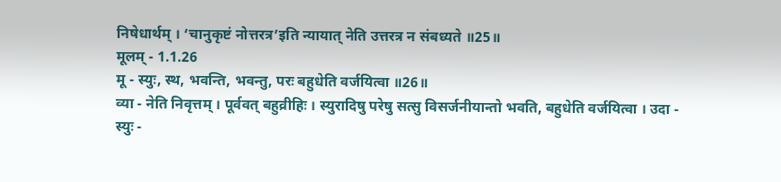निषेधार्थम् । ‘चानुकृष्टं नोत्तरत्र’इति न्यायात् नेति उत्तरत्र न संबध्यते ॥25॥
मूलम् - 1.1.26
मू - स्युः, स्थ, भवन्ति, भवन्तु, परः बहुधेति वर्जयित्वा ॥26॥
व्या - नेति निवृत्तम् । पूर्ववत् बहुव्रीहिः । स्युरादिषु परेषु सत्सु विसर्जनीयान्तो भवति, बहुधेति वर्जयित्वा । उदा -
स्युः -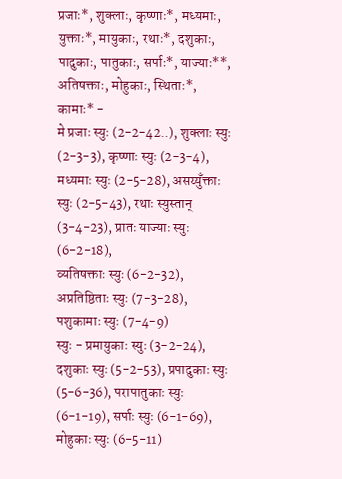प्रजाः*, शुक्लाः, कृष्णाः*, मध्यमाः, युक्ताः*, मायुकाः, रथाः*, दशुकाः, पादुकाः, पातुकाः, सर्पाः*, याज्याः**, अतिषक्ताः, मोहुकाः, स्थिताः*, कामाः* -
मे प्रजाः स्युः (2-2-42..), शुक्लाः स्युः (2-3-3), कृष्णाः स्युः (2-3-4), मध्यमाः स्युः (2-5-28), असय्युँक्ताः स्युः (2-5-43), रथाः स्युस्तान् (3-4-23), प्रातः याज्याः स्युः (6-2-18),
व्यतिषक्ताः स्युः (6-2-32), अप्रतिष्ठिताः स्युः (7-3-28), पशुकामाः स्युः (7-4-9)
स्युः - प्रमायुकाः स्युः (3-2-24), दशुकाः स्युः (5-2-53), प्रपादुकाः स्युः (5-6-36), परापातुकाः स्युः (6-1-19), सर्पाः स्युः (6-1-69), मोहुकाः स्युः (6-5-11)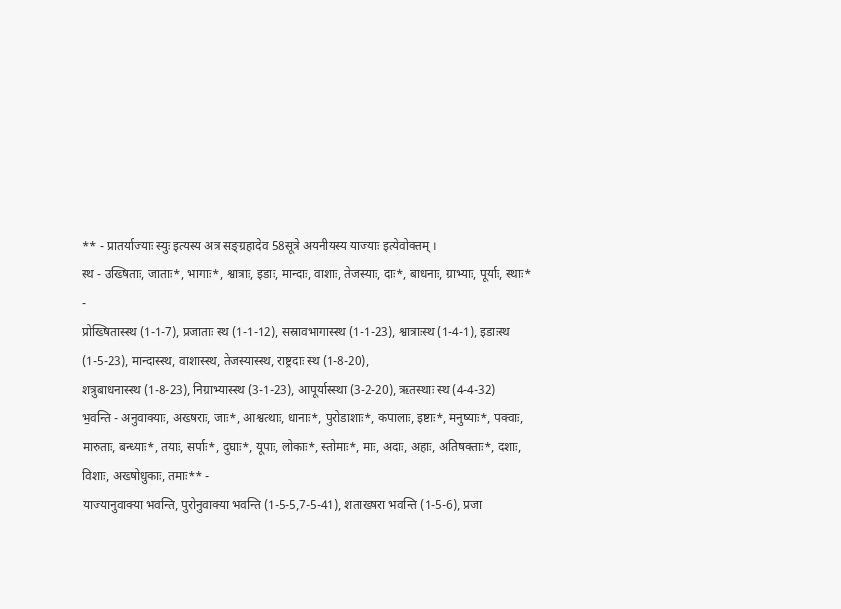** - प्रातर्याज्याः स्युः इत्यस्य अत्र सङ्ग्रहादेव 58सूत्रे अयनीयस्य याज्याः इत्येवोक्तम् ।
स्थ - उख्षिताः, जाताः*, भागाः*, श्वात्राः, इडाः, मान्दाः, वाशाः, तेजस्याः, दाः*, बाधनाः, ग्राभ्याः, पूर्याः, स्थाः* -
प्रोख्षितास्स्थ (1-1-7), प्रजाताः स्थ (1-1-12), सस्रावभागास्स्थ (1-1-23), श्वात्राःस्थ (1-4-1), इडाःस्थ (1-5-23), मान्दास्स्थ, वाशास्स्थ, तेजस्यास्स्थ, राष्ट्रदाः स्थ (1-8-20),
शत्रुबाधनास्स्थ (1-8-23), निग्राभ्यास्स्थ (3-1-23), आपूर्यास्स्था (3-2-20), ऋतस्थाः स्थ (4-4-32)
भ॒वन्ति - अनुवाक्याः, अख्षराः, जाः*, आश्वत्थाः, धानाः*, पुरोडाशाः*, कपालाः, इष्टाः*, मनुष्याः*, पक्वाः, मारुताः, बन्ध्याः*, तयाः, सर्पाः*, दुघाः*, यूपाः, लोकाः*, स्तोमाः*, माः, अदाः, अहाः, अतिषक्ताः*, दशाः,
विशाः, अख्षोधुकाः, तमाः** -
याज्यानुवाक्या भवन्ति, पुरोनुवाक्या भवन्ति (1-5-5,7-5-41), शताख्षरा भवन्ति (1-5-6), प्रजा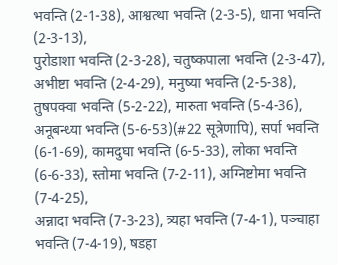भवन्ति (2-1-38), आश्वत्था भवन्ति (2-3-5), धाना भवन्ति (2-3-13),
पुरोडाशा भवन्ति (2-3-28), चतुष्कपाला भवन्ति (2-3-47), अभीष्टा भवन्ति (2-4-29), मनुष्या भवन्ति (2-5-38), तुषपक्वा भवन्ति (5-2-22), मारुता भवन्ति (5-4-36),
अनूबन्ध्या भवन्ति (5-6-53)(#22 सूत्रेणापि), सर्पा भवन्ति (6-1-69), कामदुघा भवन्ति (6-5-33), लोका भवन्ति (6-6-33), स्तोमा भवन्ति (7-2-11), अग्निष्टोमा भवन्ति (7-4-25),
अन्नादा भवन्ति (7-3-23), त्र्यहा भवन्ति (7-4-1), पञ्चाहा भवन्ति (7-4-19), षडहा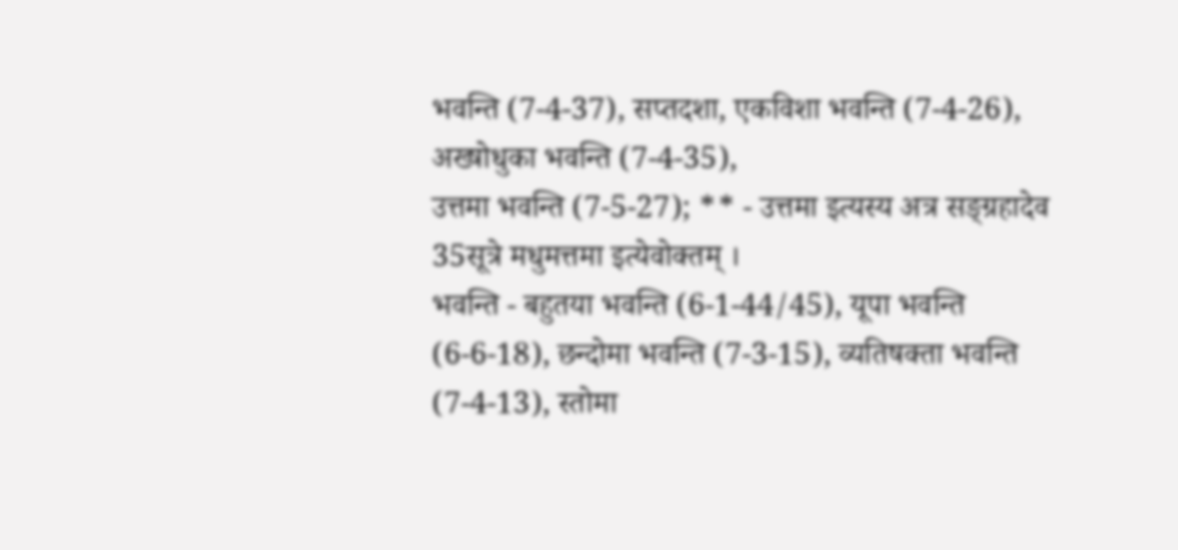भवन्ति (7-4-37), सप्तदशा, एकविशा भवन्ति (7-4-26), अख्षोधुका भवन्ति (7-4-35),
उत्तमा भवन्ति (7-5-27); ** - उत्तमा इत्यस्य अत्र सङ्ग्रहादेव 35सूत्रे मधुमत्तमा इत्येवोक्तम् ।
भवन्ति - बहुतया भवन्ति (6-1-44/45), यूपा भवन्ति (6-6-18), छन्दोमा भवन्ति (7-3-15), व्यतिषक्ता भवन्ति (7-4-13), स्तोमा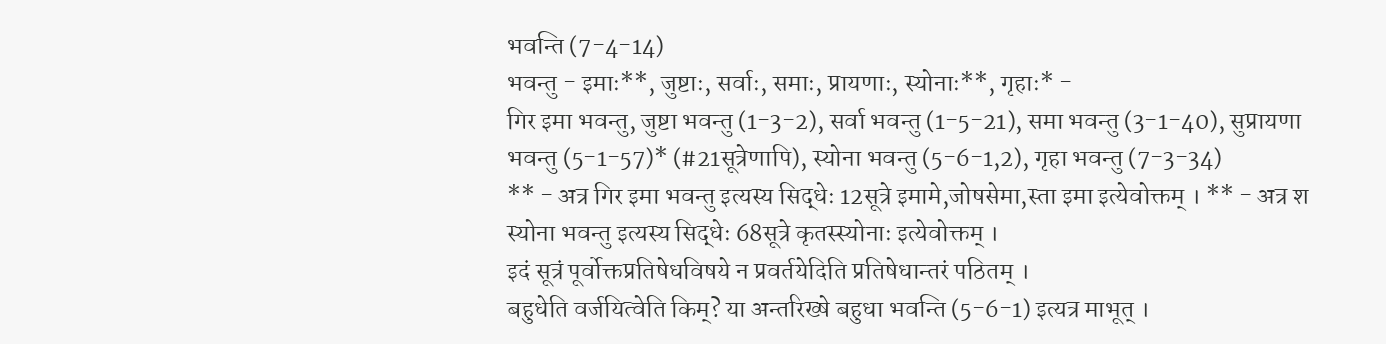भवन्ति (7-4-14)
भवन्तु - इमाः**, जुष्टाः, सर्वाः, समाः, प्रायणाः, स्योनाः**, गृहाः* -
गिर इमा भवन्तु, जुष्टा भवन्तु (1-3-2), सर्वा भवन्तु (1-5-21), समा भवन्तु (3-1-40), सुप्रायणा भवन्तु (5-1-57)* (#21सूत्रेणापि), स्योना भवन्तु (5-6-1,2), गृहा भवन्तु (7-3-34)
** - अत्र गिर इमा भवन्तु इत्यस्य सिद्धेः 12सूत्रे इमामे,जोषसेमा,स्ता इमा इत्येवोक्तम् । ** - अत्र श स्योना भवन्तु इत्यस्य सिद्धेः 68सूत्रे कृतस्स्योनाः इत्येवोक्तम् ।
इदं सूत्रं पूर्वोक्तप्रतिषेधविषये न प्रवर्तयेदिति प्रतिषेधान्तरं पठितम् ।
बहुधेति वर्जयित्वेति किम्? या अन्तरिख्षे बहुधा भवन्ति (5-6-1) इत्यत्र माभूत् ।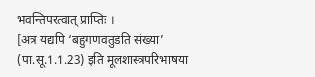भवन्तिपरत्वात् प्राप्तिः ।
[अत्र यद्यपि ‘बहुगणवतुडति संख्या’ (पा.सू.1.1.23) इति मूलशास्त्रपरिभाषया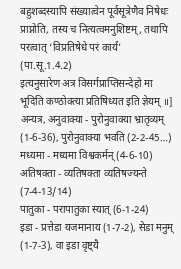बहुशब्दस्यापि संख्यात्वेन पूर्वसूत्रेणैव निषेधः प्राप्नोति, तस्य च नित्यत्वमनुशिष्टम्, तथापि परत्वात् ‘विप्रतिषेधे परं कार्यं’ (पा.सू.1.4.2)
इत्यनुसारेण अत्र विसर्गप्राप्तिसन्देहो मा भूदिति कण्ठोक्त्या प्रतिषिध्यत इति ज्ञेयम् ॥]
अन्यत्र, अनुवाक्या - पुरोनुवाक्या भ्रातृव्यम् (1-6-36), पुरोनुवाक्या भवति (2-2-45…)
मध्यमा - मध्यमा विश्वकर्मन् (4-6-10)
अतिषक्ता - व्यतिषक्ता व्यतिषज्यन्ते (7-4-13/14)
पातुका - परापातुका स्यात् (6-1-24)
इडा - प्रत्तेडा यजमानाय (1-7-2), सेडा मनुम् (1-7-3), वा इडा वृष्ट्यै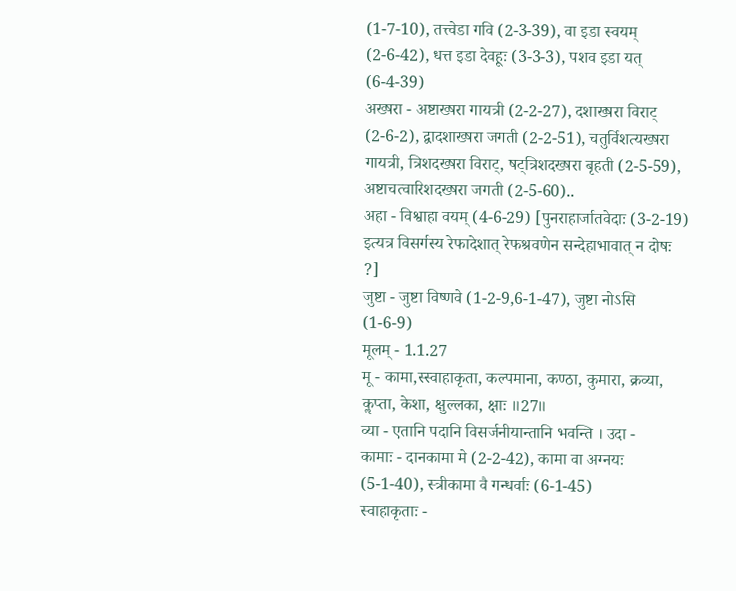(1-7-10), तत्त्वेडा गवि (2-3-39), वा इडा स्वयम् (2-6-42), धत्त इडा देवहूः (3-3-3), पशव इडा यत् (6-4-39)
अख्षरा - अष्टाख्षरा गायत्री (2-2-27), दशाख्षरा विराट् (2-6-2), द्वादशाख्षरा जगती (2-2-51), चतुर्विशत्यख्षरा गायत्री, त्रिशदख्षरा विराट्, षट्त्रिशदख्षरा बृहती (2-5-59), अष्टाचत्वारिशदख्षरा जगती (2-5-60)..
अहा - विश्वाहा वयम् (4-6-29) [पुनराहार्जातवेदाः (3-2-19) इत्यत्र विसर्गस्य रेफादेशात् रेफश्रवणेन सन्देहाभावात् न दोषः ?]
जुष्टा - जुष्टा विष्णवे (1-2-9,6-1-47), जुष्टा नोऽसि (1-6-9)
मूलम् - 1.1.27
मू - कामा,स्स्वाहाकृता, कल्पमाना, कण्ठा, कुमारा, क्रव्या, कॢप्ता, केशा, क्षुल्लका, क्षाः ॥27॥
व्या - एतानि पदानि विसर्जनीयान्तानि भवन्ति । उदा -
कामाः - दानकामा मे (2-2-42), कामा वा अग्नयः (5-1-40), स्त्रीकामा वै गन्धर्वाः (6-1-45)
स्वाहाकृताः -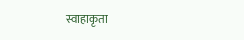स्वाहाकृता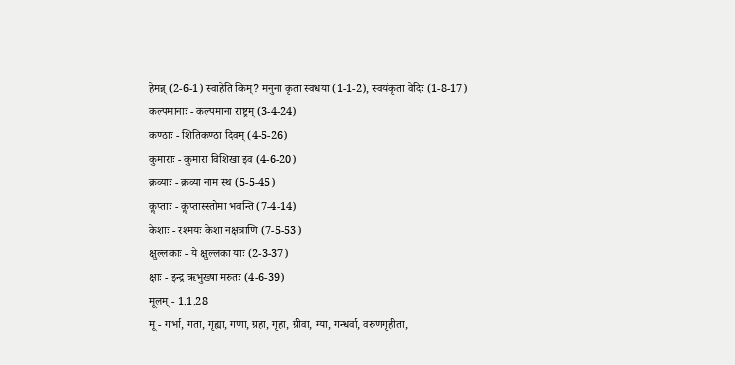हेमन्न् (2-6-1) स्वाहेति किम्? मनुना कृता स्वधया (1-1-2), स्वयंकृता वेदिः (1-8-17)
कल्पमानाः - कल्पमाना राष्ट्रम् (3-4-24)
कण्ठाः - शितिकण्ठा दिवम् (4-5-26)
कुमाराः - कुमारा विशिखा इव (4-6-20)
क्रव्याः - क्रव्या नाम स्थ (5-5-45)
कॢप्ताः - कॢप्तास्स्तोमा भवन्ति (7-4-14)
केशाः - रश्मयः केशा नक्षत्राणि (7-5-53)
क्षुल्लकाः - ये क्षुल्लका याः (2-3-37)
क्षाः - इन्द्र ऋभुख्षा मरुतः (4-6-39)
मूलम् - 1.1.28
मू - गर्भा, गता, गृह्या, गणा, ग्रहा, गृहा, ग्रीवा, ग्या, गन्धर्वा, वरुणगृहीता,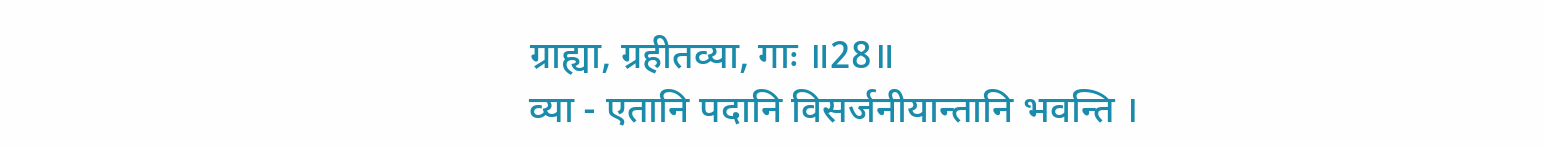ग्राह्या, ग्रहीतव्या, गाः ॥28॥
व्या - एतानि पदानि विसर्जनीयान्तानि भवन्ति ।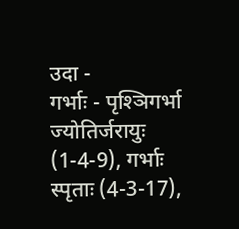उदा -
गर्भाः - पृश्ञिगर्भा ज्योतिर्जरायुः (1-4-9), गर्भाः स्पृताः (4-3-17),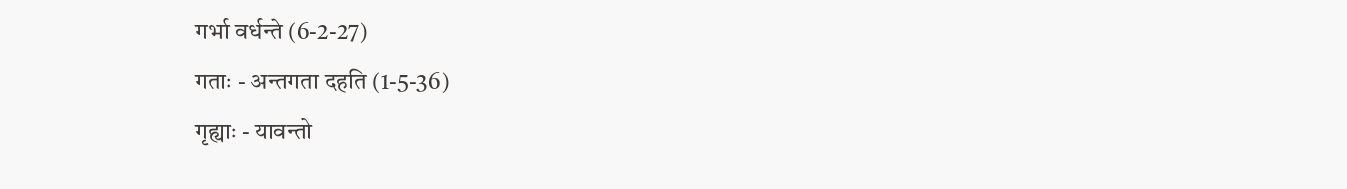गर्भा वर्धन्ते (6-2-27)
गताः - अन्तगता दहति (1-5-36)
गृह्याः - यावन्तो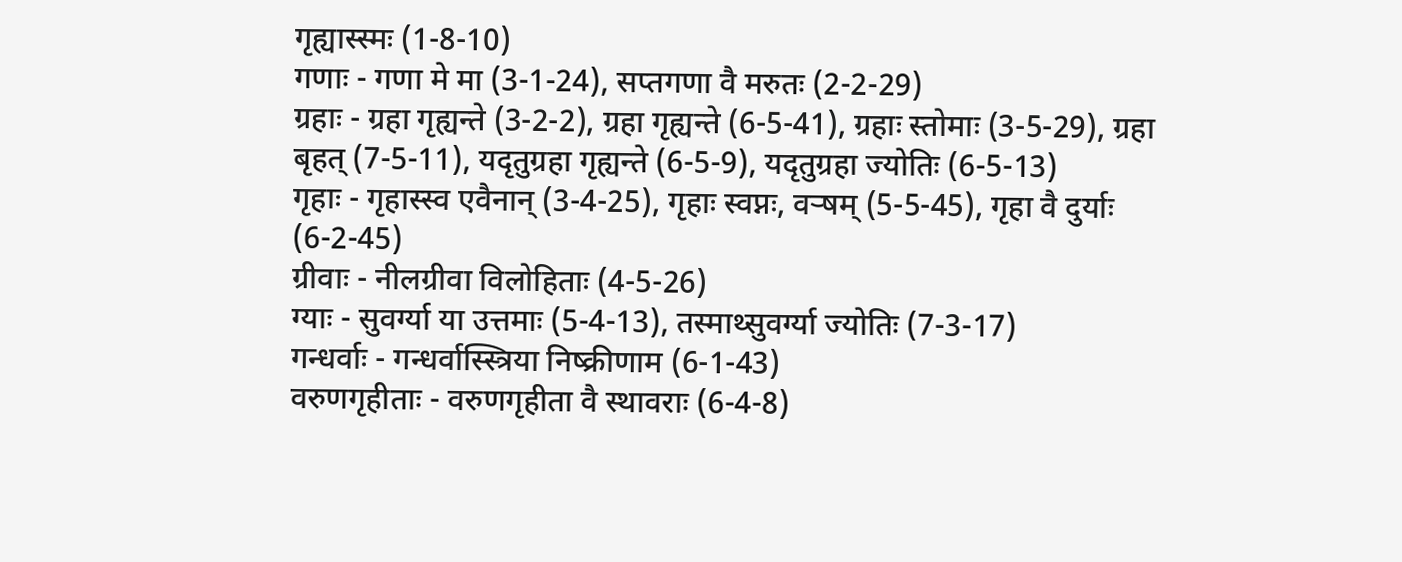गृह्यास्स्मः (1-8-10)
गणाः - गणा मे मा (3-1-24), सप्तगणा वै मरुतः (2-2-29)
ग्रहाः - ग्रहा गृह्यन्ते (3-2-2), ग्रहा गृह्यन्ते (6-5-41), ग्रहाः स्तोमाः (3-5-29), ग्रहा बृहत् (7-5-11), यदृतुग्रहा गृह्यन्ते (6-5-9), यदृतुग्रहा ज्योतिः (6-5-13)
गृहाः - गृहास्स्व एवैनान् (3-4-25), गृहाः स्वप्नः, वऱ्षम् (5-5-45), गृहा वै दुर्याः (6-2-45)
ग्रीवाः - नीलग्रीवा विलोहिताः (4-5-26)
ग्याः - सुवर्ग्या या उत्तमाः (5-4-13), तस्माथ्सुवर्ग्या ज्योतिः (7-3-17)
गन्धर्वाः - गन्धर्वास्स्त्रिया निष्क्रीणाम (6-1-43)
वरुणगृहीताः - वरुणगृहीता वै स्थावराः (6-4-8)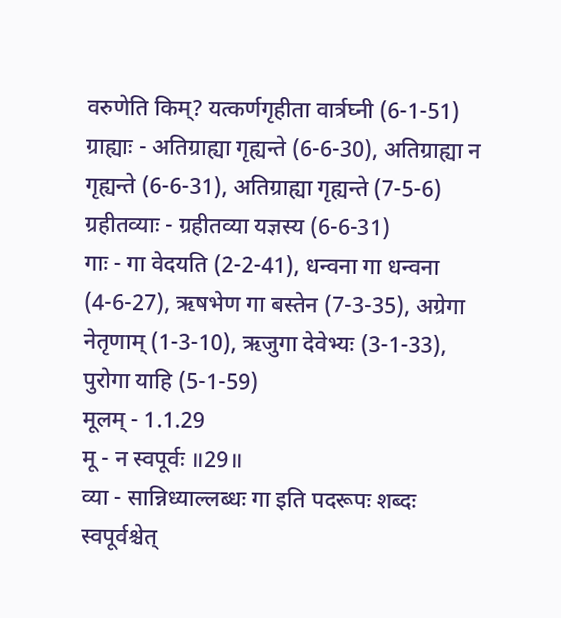वरुणेति किम्? यत्कर्णगृहीता वार्त्रघ्नी (6-1-51)
ग्राह्याः - अतिग्राह्या गृह्यन्ते (6-6-30), अतिग्राह्या न गृह्यन्ते (6-6-31), अतिग्राह्या गृह्यन्ते (7-5-6)
ग्रहीतव्याः - ग्रहीतव्या यज्ञस्य (6-6-31)
गाः - गा वेदयति (2-2-41), धन्वना गा धन्वना (4-6-27), ऋषभेण गा बस्तेन (7-3-35), अग्रेगा नेतृणाम् (1-3-10), ऋजुगा देवेभ्यः (3-1-33), पुरोगा याहि (5-1-59)
मूलम् - 1.1.29
मू - न स्वपूर्वः ॥29॥
व्या - सान्निध्याल्लब्धः गा इति पदरूपः शब्दः स्वपूर्वश्चेत्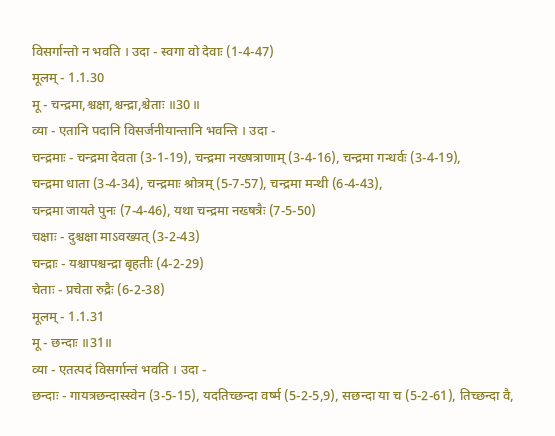विसर्गान्तो न भवति । उदा - स्वगा वो देवाः (1-4-47)
मूलम् - 1.1.30
मू - चन्द्रमा,श्चक्षा,श्चन्द्रा,श्चेताः ॥30॥
व्या - एतानि पदानि विसर्जनीयान्तानि भवन्ति । उदा -
चन्द्रमाः - चन्द्रमा देवता (3-1-19), चन्द्रमा नख्षत्राणाम् (3-4-16), चन्द्रमा गन्धर्वः (3-4-19),
चन्द्रमा धाता (3-4-34), चन्द्रमाः श्रोत्रम् (5-7-57), चन्द्रमा मन्थी (6-4-43),
चन्द्रमा जायते पुनः (7-4-46), यथा चन्द्रमा नख्षत्रैः (7-5-50)
चक्षाः - दुश्चक्षा माऽवख्यत् (3-2-43)
चन्द्राः - यश्चापश्चन्द्रा बृहतीः (4-2-29)
चेताः - प्रचेता रुद्रैः (6-2-38)
मूलम् - 1.1.31
मू - छन्दाः ॥31॥
व्या - एतत्पदं विसर्गान्तं भवति । उदा -
छन्दाः - गायत्रछन्दास्स्वेन (3-5-15), यदतिच्छन्दा वर्ष्म (5-2-5,9), सछन्दा या च (5-2-61), तिच्छन्दा वै,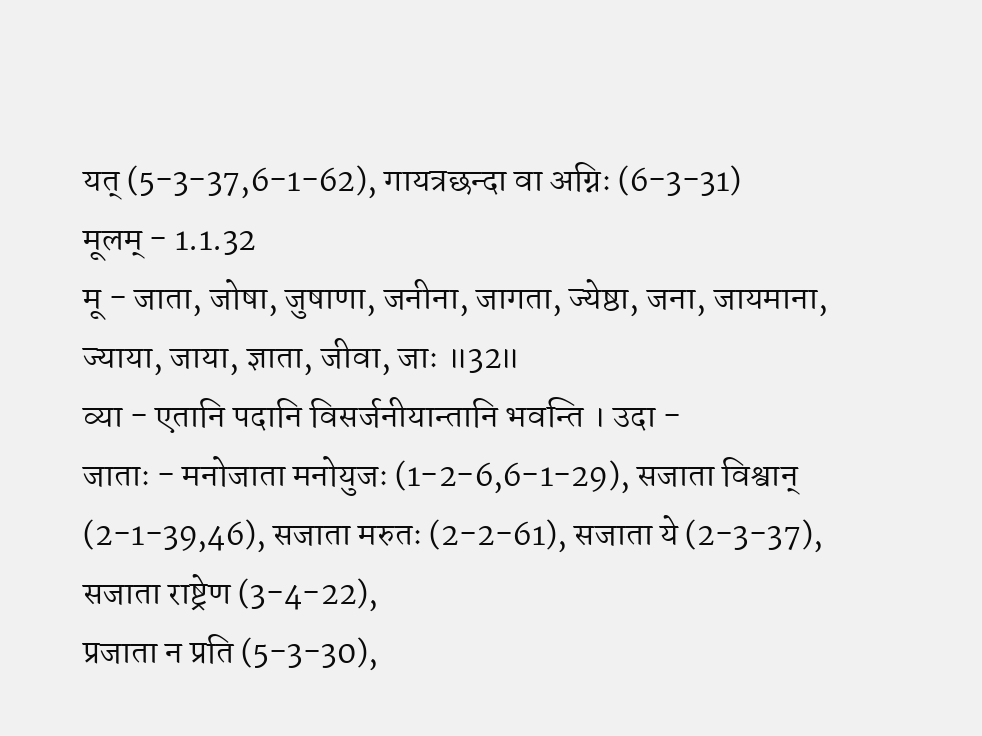यत् (5-3-37,6-1-62), गायत्रछन्दा वा अग्निः (6-3-31)
मूलम् - 1.1.32
मू - जाता, जोषा, जुषाणा, जनीना, जागता, ज्येष्ठा, जना, जायमाना, ज्याया, जाया, ज्ञाता, जीवा, जाः ॥32॥
व्या - एतानि पदानि विसर्जनीयान्तानि भवन्ति । उदा -
जाताः - मनोजाता मनोयुजः (1-2-6,6-1-29), सजाता विश्वान् (2-1-39,46), सजाता मरुतः (2-2-61), सजाता ये (2-3-37), सजाता राष्ट्रेण (3-4-22),
प्रजाता न प्रति (5-3-30),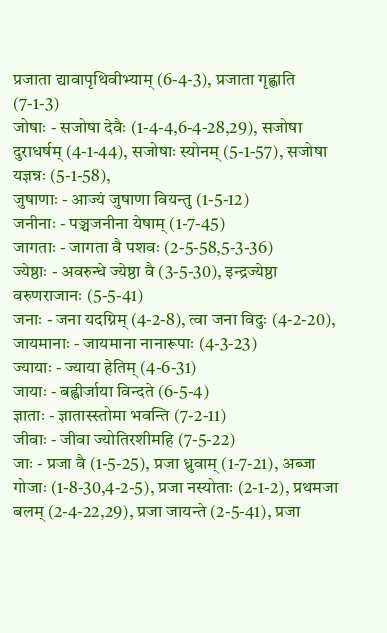प्रजाता द्यावापृथिवीभ्याम् (6-4-3), प्रजाता गृह्णाति (7-1-3)
जोषाः - सजोषा देवैः (1-4-4,6-4-28,29), सजोषा दुराधर्षम् (4-1-44), सजोषाः स्योनम् (5-1-57), सजोषा यज्ञन्नः (5-1-58),
जुषाणाः - आज्यं जुषाणा वियन्तु (1-5-12)
जनीनाः - पञ्चजनीना येषाम् (1-7-45)
जागताः - जागता वै पशवः (2-5-58,5-3-36)
ज्येष्ठाः - अवरुन्धे ज्येष्ठा वै (3-5-30), इन्द्रज्येष्ठा वरुणराजानः (5-5-41)
जनाः - जना यदग्निम् (4-2-8), त्वा जना विदुः (4-2-20),
जायमानाः - जायमाना नानारूपाः (4-3-23)
ज्यायाः - ज्याया हेतिम् (4-6-31)
जायाः - बह्वीर्जाया विन्दते (6-5-4)
ज्ञाताः - ज्ञातास्स्तोमा भवन्ति (7-2-11)
जीवाः - जीवा ज्योतिरशीमहि (7-5-22)
जाः - प्रजा वै (1-5-25), प्रजा ध्रुवाम् (1-7-21), अब्जा गोजाः (1-8-30,4-2-5), प्रजा नस्योताः (2-1-2), प्रथमजा बलम् (2-4-22,29), प्रजा जायन्ते (2-5-41), प्रजा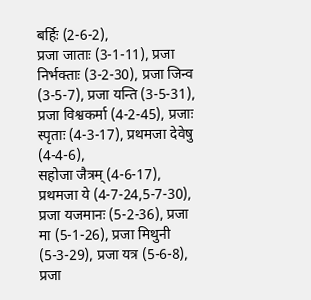बर्हिः (2-6-2),
प्रजा जाताः (3-1-11), प्रजा निर्भक्ताः (3-2-30), प्रजा जिन्व (3-5-7), प्रजा यन्ति (3-5-31), प्रजा विश्वकर्मा (4-2-45), प्रजाः स्पृताः (4-3-17), प्रथमजा देवेषु (4-4-6),
सहोजा जैत्रम् (4-6-17), प्रथमजा ये (4-7-24,5-7-30), प्रजा यजमानः (5-2-36), प्रजा मा (5-1-26), प्रजा मिथुनी (5-3-29), प्रजा यत्र (5-6-8), प्रजा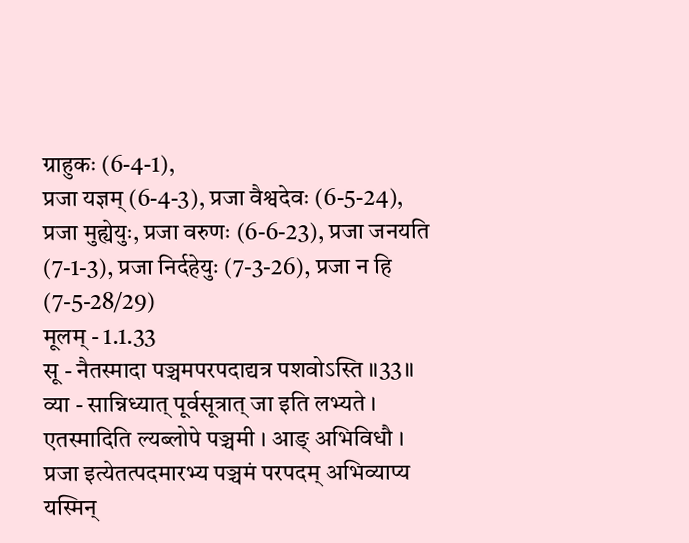ग्राहुकः (6-4-1),
प्रजा यज्ञम् (6-4-3), प्रजा वैश्वदेवः (6-5-24), प्रजा मुह्येयुः, प्रजा वरुणः (6-6-23), प्रजा जनयति (7-1-3), प्रजा निर्दहेयुः (7-3-26), प्रजा न हि (7-5-28/29)
मूलम् - 1.1.33
सू - नैतस्मादा पञ्चमपरपदाद्यत्र पशवोऽस्ति ॥33॥
व्या - सान्निध्यात् पूर्वसूत्रात् जा इति लभ्यते । एतस्मादिति ल्यब्लोपे पञ्चमी । आङ् अभिविधौ ।
प्रजा इत्येतत्पदमारभ्य पञ्चमं परपदम् अभिव्याप्य यस्मिन्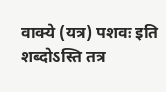वाक्ये (यत्र) पशवः इति शब्दोऽस्ति तत्र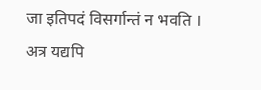जा इतिपदं विसर्गान्तं न भवति ।
अत्र यद्यपि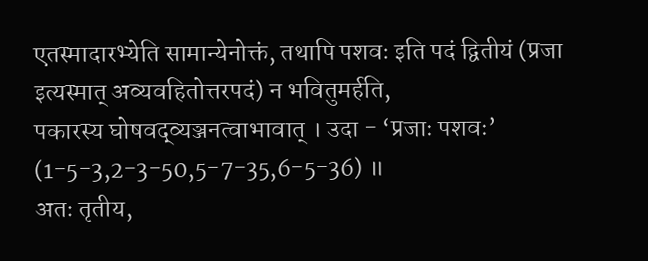एतस्मादारभ्येति सामान्येनोक्तं, तथापि पशवः इति पदं द्वितीयं (प्रजा इत्यस्मात् अव्यवहितोत्तरपदं) न भवितुमर्हति,
पकारस्य घोषवद्व्यञ्जनत्वाभावात् । उदा - ‘प्रजाः पशवः’ (1-5-3,2-3-50,5-7-35,6-5-36) ॥
अतः तृतीय,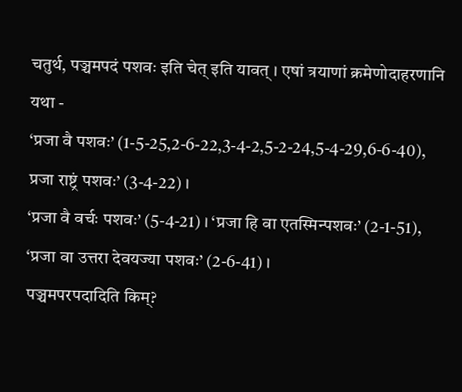चतुर्थ, पञ्चमपदं पशवः इति चेत् इति यावत् । एषां त्रयाणां क्रमेणोदाहरणानि यथा -
‘प्रजा वै पशवः’ (1-5-25,2-6-22,3-4-2,5-2-24,5-4-29,6-6-40), प्रजा राष्ट्रं पशवः’ (3-4-22) ।
‘प्रजा वै वर्चः पशवः’ (5-4-21) । ‘प्रजा हि वा एतस्मिन्पशवः’ (2-1-51), ‘प्रजा वा उत्तरा देवयज्या पशवः’ (2-6-41) ।
पञ्चमपरपदादिति किम्?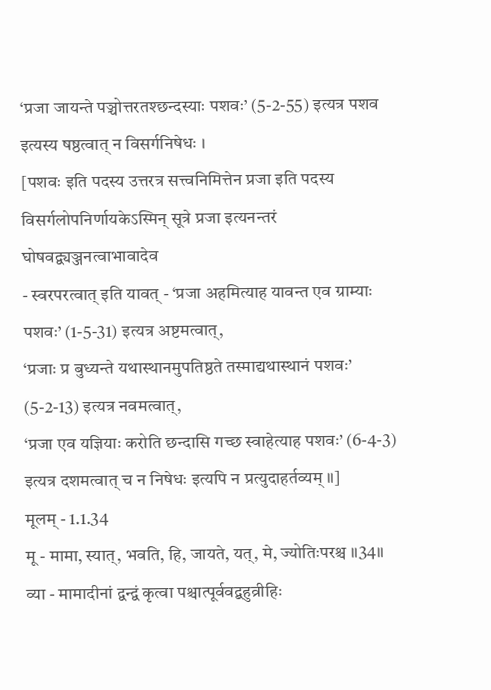‘प्रजा जायन्ते पञ्चोत्तरतश्छन्दस्याः पशवः’ (5-2-55) इत्यत्र पशव इत्यस्य षष्ठत्वात् न विसर्गनिषेधः ।
[पशवः इति पदस्य उत्तरत्र सत्त्वनिमित्तेन प्रजा इति पदस्य विसर्गलोपनिर्णायकेऽस्मिन् सूत्रे प्रजा इत्यनन्तरं घोषवद्व्यञ्जनत्वाभावादेव
- स्वरपरत्वात् इति यावत् - ‘प्रजा अहमित्याह यावन्त एव ग्राम्याः पशवः’ (1-5-31) इत्यत्र अष्टमत्वात्,
‘प्रजाः प्र बुध्यन्ते यथास्थानमुपतिष्ठते तस्माद्यथास्थानं पशवः’ (5-2-13) इत्यत्र नवमत्वात्,
‘प्रजा एव यज्ञियाः करोति छन्दासि गच्छ स्वाहेत्याह पशवः’ (6-4-3) इत्यत्र दशमत्वात् च न निषेधः इत्यपि न प्रत्युदाहर्तव्यम् ॥]
मूलम् - 1.1.34
मू - मामा, स्यात्, भवति, हि, जायते, यत्, मे, ज्योतिःपरश्च ॥34॥
व्या - मामादीनां द्वन्द्वं कृत्वा पश्चात्पूर्ववद्बहुव्रीहिः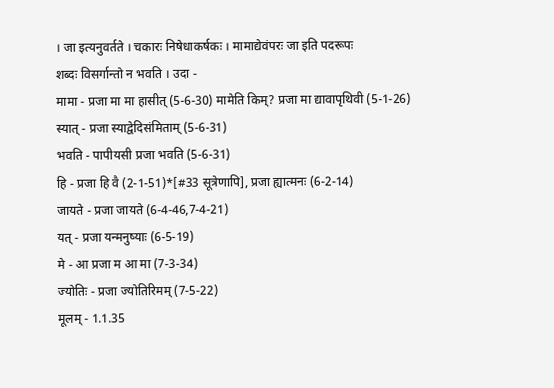। जा इत्यनुवर्तते । चकारः निषेधाकर्षकः । मामाद्येवंपरः जा इति पदरूपः
शब्दः विसर्गान्तो न भवति । उदा -
मामा - प्रजा मा मा हासीत् (5-6-30) मामेति किम्? प्रजा मा द्यावापृथिवी (5-1-26)
स्यात् - प्रजा स्याद्वेदिसंमिताम् (5-6-31)
भवति - पापीयसी प्रजा भवति (5-6-31)
हि - प्रजा हि वै (2-1-51)*[#33 सूत्रेणापि], प्रजा ह्यात्मनः (6-2-14)
जायते - प्रजा जायते (6-4-46,7-4-21)
यत् - प्रजा यन्मनुष्याः (6-5-19)
मे - आ प्रजा म आ मा (7-3-34)
ज्योतिः - प्रजा ज्योतिरिमम् (7-5-22)
मूलम् - 1.1.35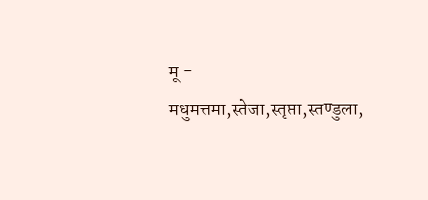मू - मधुमत्तमा,स्तेजा,स्तृप्ता,स्तण्डुला,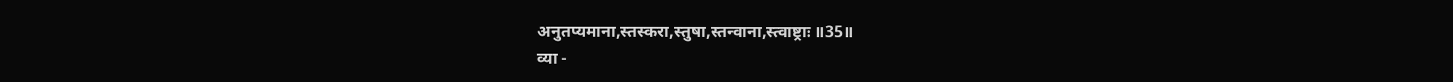अनुतप्यमाना,स्तस्करा,स्तुषा,स्तन्वाना,स्त्वाष्ट्राः ॥35॥
व्या -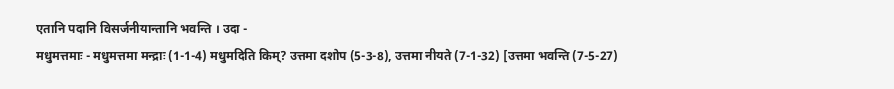एतानि पदानि विसर्जनीयान्तानि भवन्ति । उदा -
मधुमत्तमाः - मधुमत्तमा मन्द्राः (1-1-4) मधुमदिति किम्? उत्तमा दशोप (5-3-8), उत्तमा नीयते (7-1-32) [उत्तमा भवन्ति (7-5-27)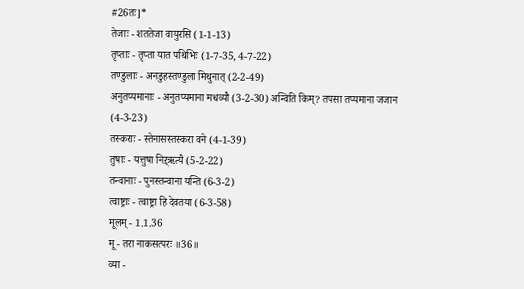#26तः]*
तेजाः - शततेजा वायुरसि (1-1-13)
तृप्ताः - तृप्ता यात पथिभिः (1-7-35, 4-7-22)
तण्डुलाः - अनडुहस्तण्डुला मिथुनात् (2-2-49)
अनुतप्यमानाः - अनुतप्यमाना मधव्यौ (3-2-30) अन्विति किम्? तपसा तप्यमाना जजान (4-3-23)
तस्कराः - स्तेनासस्तस्करा वने (4-1-39)
तुषाः - यत्तुषा निऱ्ऋत्यै (5-2-22)
तन्वानाः - पुनस्तन्वाना यन्ति (6-3-2)
त्वाष्ट्राः - त्वाष्ट्रा हि देवतया (6-3-58)
मूलम् - 1.1.36
मू - तरा नाकसत्परः ॥36॥
व्या -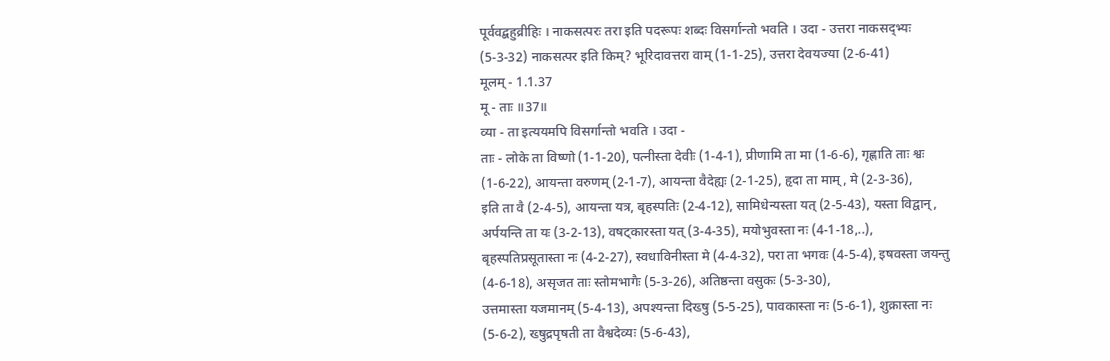पूर्ववद्बहुव्रीहिः । नाकसत्परः तरा इति पदरूपः शब्दः विसर्गान्तो भवति । उदा - उत्तरा नाकसद्भ्यः (5-3-32) नाकसत्पर इति किम्? भूरिदावत्तरा वाम् (1-1-25), उत्तरा देवयज्या (2-6-41)
मूलम् - 1.1.37
मू - ताः ॥37॥
व्या - ता इत्ययमपि विसर्गान्तो भवति । उदा -
ताः - लोके ता विष्णो (1-1-20), पत्नीस्ता देवीः (1-4-1), प्रीणामि ता मा (1-6-6), गृह्णाति ताः श्वः (1-6-22), आयन्ता वरुणम् (2-1-7), आयन्ता वैदेह्यः (2-1-25), हृदा ता माम्, मे (2-3-36),
इति ता वै (2-4-5), आयन्ता यत्र, बृहस्पतिः (2-4-12), सामिधेन्यस्ता यत् (2-5-43), यस्ता विद्वान्, अर्पयन्ति ता यः (3-2-13), वषट्कारस्ता यत् (3-4-35), मयोभुवस्ता नः (4-1-18,..),
बृहस्पतिप्रसूतास्ता नः (4-2-27), स्वधाविनीस्ता मे (4-4-32), परा ता भगवः (4-5-4), इषवस्ता जयन्तु (4-6-18), असृजत ताः स्तोमभागैः (5-3-26), अतिष्ठन्ता वसुकः (5-3-30),
उत्तमास्ता यजमानम् (5-4-13), अपश्यन्ता दिख्षु (5-5-25), पावकास्ता नः (5-6-1), शुक्रास्ता नः (5-6-2), ख्षुद्रपृषती ता वैश्वदेव्यः (5-6-43),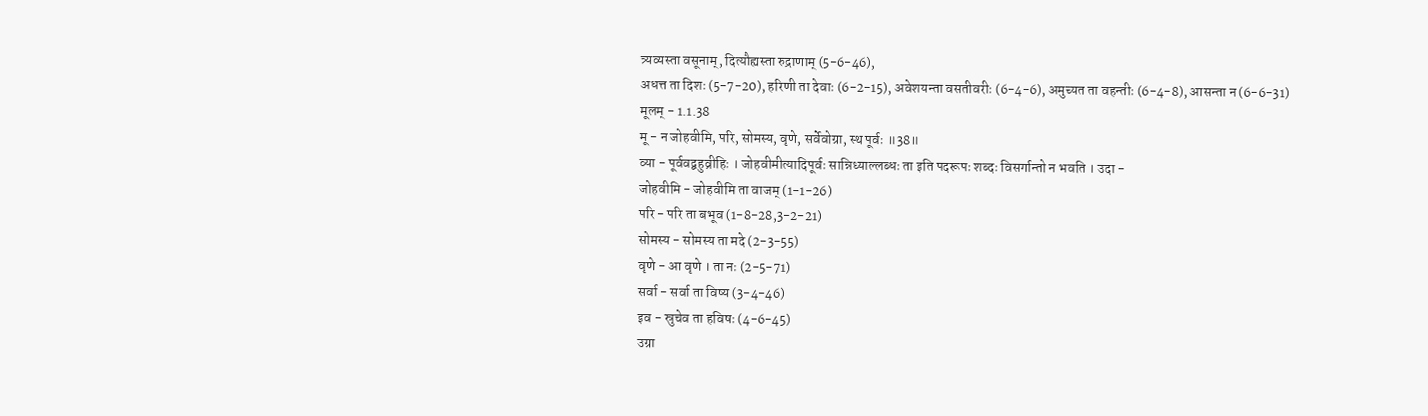त्र्यव्यस्ता वसूनाम्, दित्यौह्यस्ता रुद्राणाम् (5-6-46),
अधत्त ता दिशः (5-7-20), हरिणी ता देवाः (6-2-15), अवेशयन्ता वसतीवरीः (6-4-6), अमुच्यत ता वहन्तीः (6-4-8), आसन्ता न (6-6-31)
मूलम् - 1.1.38
मू - न जोहवीमि, परि, सोमस्य, वृणे, सर्वेवोग्रा, स्थ पूर्वः ॥38॥
व्या - पूर्ववद्बहुव्रीहिः । जोहवीमीत्यादिपूर्वः सान्निध्याल्लब्धः ता इति पदरूपः शब्दः विसर्गान्तो न भवति । उदा -
जोहवीमि - जोहवीमि ता वाजम् (1-1-26)
परि - परि ता बभूव (1-8-28,3-2-21)
सोमस्य - सोमस्य ता मदे (2-3-55)
वृणे - आ वृणे । ता नः (2-5-71)
सर्वा - सर्वा ता विष्य (3-4-46)
इव - स्रुचेव ता हविषः (4-6-45)
उग्रा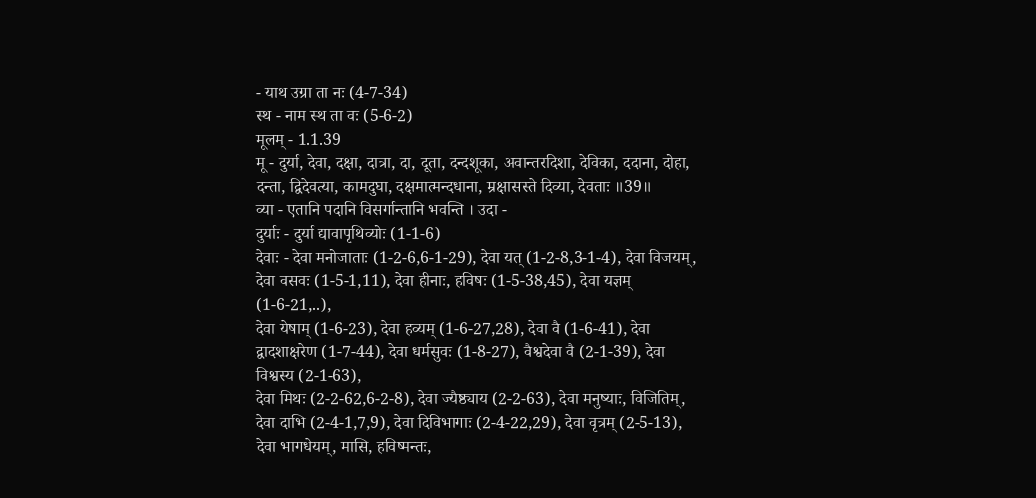- याथ उग्रा ता नः (4-7-34)
स्थ - नाम स्थ ता वः (5-6-2)
मूलम् - 1.1.39
मू - दुर्या, देवा, दक्षा, दात्रा, दा, दूता, दन्दशूका, अवान्तरदिशा, देविका, ददाना, दोहा, दन्ता, द्विदेवत्या, कामदुघा, दक्षमात्मन्दधाना, म्रक्षासस्ते दिव्या, देवताः ॥39॥
व्या - एतानि पदानि विसर्गान्तानि भवन्ति । उदा -
दुर्याः - दुर्या द्यावापृथिव्योः (1-1-6)
देवाः - देवा मनोजाताः (1-2-6,6-1-29), देवा यत् (1-2-8,3-1-4), देवा विजयम्, देवा वसवः (1-5-1,11), देवा हीनाः, हविषः (1-5-38,45), देवा यज्ञम् (1-6-21,..),
देवा येषाम् (1-6-23), देवा हव्यम् (1-6-27,28), देवा वै (1-6-41), देवा द्वादशाक्षरेण (1-7-44), देवा धर्मसुवः (1-8-27), वैश्वदेवा वै (2-1-39), देवा विश्वस्य (2-1-63),
देवा मिथः (2-2-62,6-2-8), देवा ज्यैष्ठ्याय (2-2-63), देवा मनुष्याः, विजितिम्, देवा दाभि (2-4-1,7,9), देवा दिविभागाः (2-4-22,29), देवा वृत्रम् (2-5-13),
देवा भागधेयम्, मासि, हविष्मन्तः,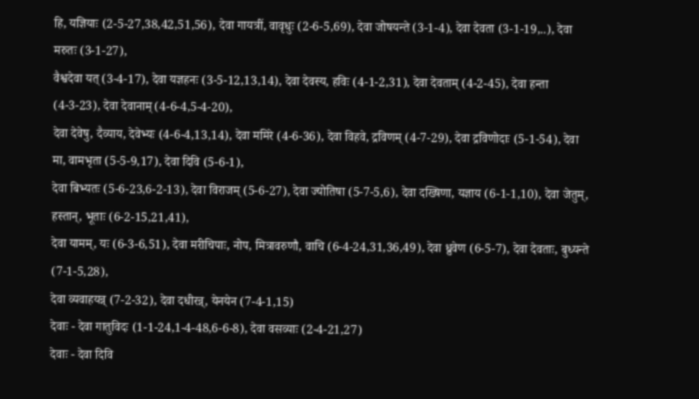हि, यज्ञियाः (2-5-27,38,42,51,56), देवा गायत्रीं, वावृधुः (2-6-5,69), देवा जोषयन्ते (3-1-4), देवा देवता (3-1-19,..), देवा मरुतः (3-1-27),
वैश्वदेवा यत् (3-4-17), देवा यज्ञहनः (3-5-12,13,14), देवा देवस्य, हविः (4-1-2,31), देवा देवताम् (4-2-45), देवा हन्ता (4-3-23), देवा देवानाम् (4-6-4,5-4-20),
देवा देवेषु, दैव्याय, देवेभ्यः (4-6-4,13,14), देवा ममिरे (4-6-36), देवा विहवे, द्रविणम् (4-7-29), देवा द्रविणोदाः (5-1-54), देवा मा, वामभृता (5-5-9,17), देवा दिवि (5-6-1),
देवा बिभ्यतः (5-6-23,6-2-13), देवा विराजम् (5-6-27), देवा ज्योतिषा (5-7-5,6), देवा दख्षिणा, यज्ञाय (6-1-1,10), देवा जेतुम्, हस्तान्, भूताः (6-2-15,21,41),
देवा यामम्, यः (6-3-6,51), देवा मरीचिपाः, नोप, मित्रावरुणौ, वाचि (6-4-24,31,36,49), देवा ध्रुवेण (6-5-7), देवा देवताः, बुध्यन्ते (7-1-5,28),
देवा व्यवाहयन्न् (7-2-32), देवा दधीरन्न्, येनयेन (7-4-1,15)
देवाः - देवा गातुविदः (1-1-24,1-4-48,6-6-8), देवा वसव्याः (2-4-21,27)
देवाः - देवा दिवि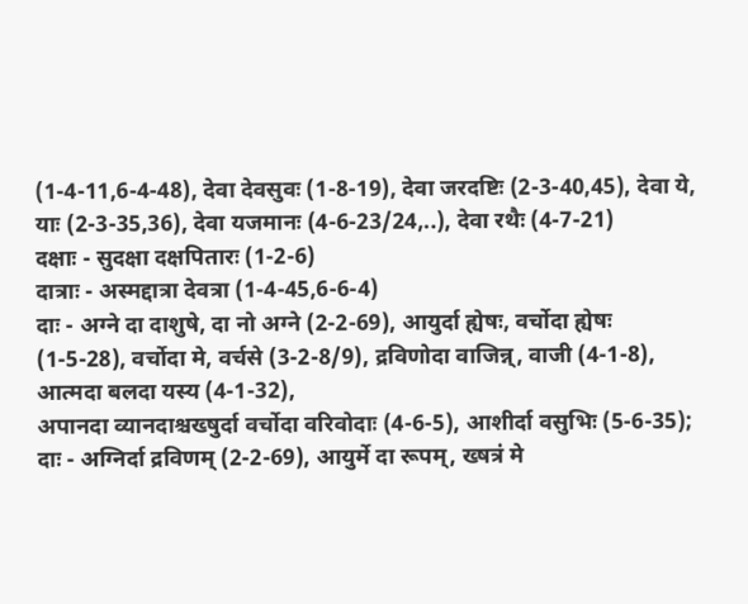(1-4-11,6-4-48), देवा देवसुवः (1-8-19), देवा जरदष्टिः (2-3-40,45), देवा ये, याः (2-3-35,36), देवा यजमानः (4-6-23/24,..), देवा रथैः (4-7-21)
दक्षाः - सुदक्षा दक्षपितारः (1-2-6)
दात्राः - अस्मद्दात्रा देवत्रा (1-4-45,6-6-4)
दाः - अग्ने दा दाशुषे, दा नो अग्ने (2-2-69), आयुर्दा ह्येषः, वर्चोदा ह्येषः (1-5-28), वर्चोदा मे, वर्चसे (3-2-8/9), द्रविणोदा वाजिन्न्, वाजी (4-1-8), आत्मदा बलदा यस्य (4-1-32),
अपानदा व्यानदाश्चख्षुर्दा वर्चोदा वरिवोदाः (4-6-5), आशीर्दा वसुभिः (5-6-35);
दाः - अग्निर्दा द्रविणम् (2-2-69), आयुर्मे दा रूपम्, ख्षत्रं मे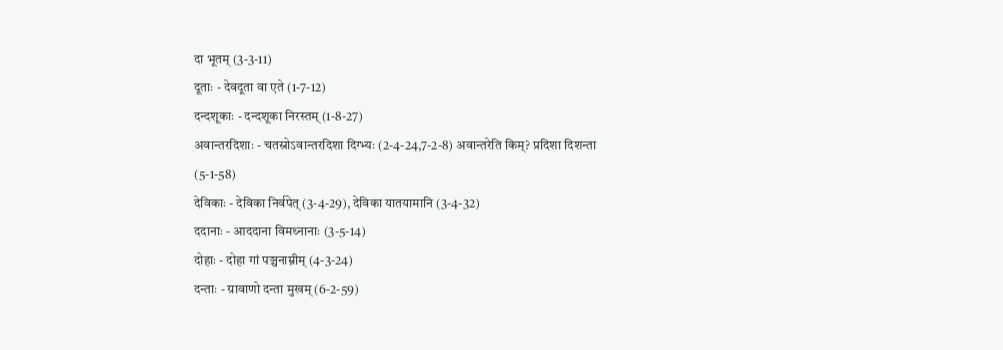दा भूतम् (3-3-11)
दूताः - देवदूता वा एते (1-7-12)
दन्दशूकाः - दन्दशूका निरस्तम् (1-8-27)
अवान्तरदिशाः - चतस्रोऽवान्तरदिशा दिग्भ्यः (2-4-24,7-2-8) अवान्तरेति किम्? प्रदिशा दिशन्ता (5-1-58)
देविकाः - देविका निर्वपेत् (3-4-29), देविका यातयामानि (3-4-32)
ददानाः - आददाना विमथ्नानाः (3-5-14)
दोहाः - दोहा गां पञ्चनाम्नीम् (4-3-24)
दन्ताः - ग्रावाणो दन्ता मुखम् (6-2-59)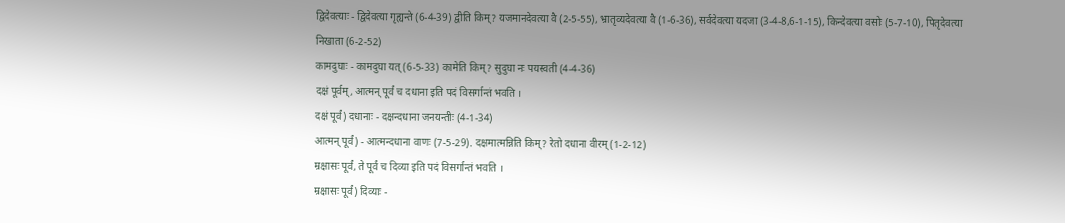द्विदेवत्याः - द्विदेवत्या गृह्यन्ते (6-4-39) द्वीति किम्? यजमानदेवत्या वै (2-5-55), भ्रातृव्यदेवत्या वै (1-6-36), सर्वदेवत्या यदजा (3-4-8,6-1-15), किन्देवत्या वसोः (5-7-10), पितृदेवत्या निखाता (6-2-52)
कामदुघाः - कामदुघा यत् (6-5-33) कामेति किम्? सुदुघा नः पयस्वती (4-4-36)
दक्षं पूर्वम्, आत्मन् पूर्वं च दधाना इति पदं विसर्गान्तं भवति ।
दक्षं पूर्वं) दधानाः - दक्षन्दधाना जनयन्तीः (4-1-34)
आत्मन् पूर्वं) - आत्मन्दधाना वाणः (7-5-29). दक्षमात्मन्निति किम्? रेतो दधाना वीरम् (1-2-12)
म्रक्षासः पूर्वं, ते पूर्वं च दिव्या इति पदं विसर्गान्तं भवति ।
म्रक्षासः पूर्वं) दिव्याः -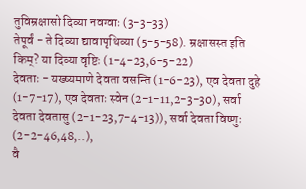तुविम्रक्षासो दिव्या नवग्वाः (3-3-33)
तेपूर्वं - ते दिव्या द्यावापृथिव्या (5-5-58). म्रक्षासस्त इति किम्? या दिव्या वृष्टिः (1-4-23,6-5-22)
देवताः - यख्ष्यमाणे देवता वसन्ति (1-6-23), एव देवता दुहे (1-7-17), एव देवताः स्वेन (2-1-11,2-3-30), सर्वा देवता देवतासु (2-1-23,7-4-13)), सर्वा देवता विष्णुः (2-2-46,48,..),
वै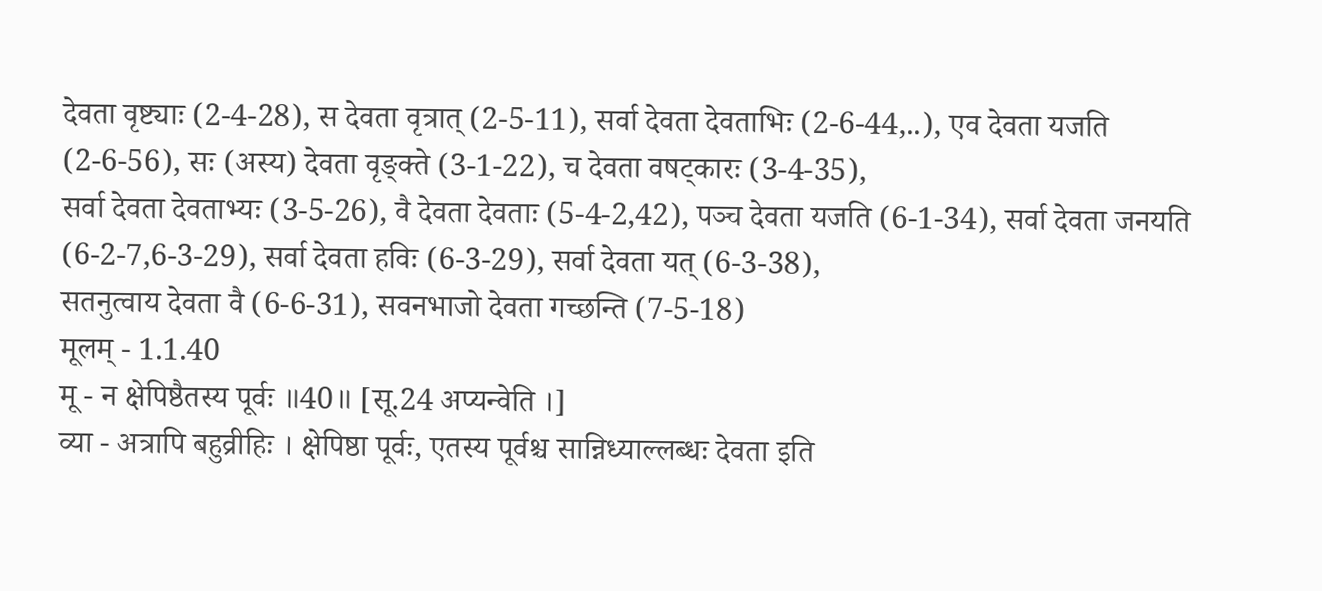देवता वृष्ट्याः (2-4-28), स देवता वृत्रात् (2-5-11), सर्वा देवता देवताभिः (2-6-44,..), एव देवता यजति (2-6-56), सः (अस्य) देवता वृङ्क्ते (3-1-22), च देवता वषट्कारः (3-4-35),
सर्वा देवता देवताभ्यः (3-5-26), वै देवता देवताः (5-4-2,42), पञ्च देवता यजति (6-1-34), सर्वा देवता जनयति (6-2-7,6-3-29), सर्वा देवता हविः (6-3-29), सर्वा देवता यत् (6-3-38),
सतनुत्वाय देवता वै (6-6-31), सवनभाजो देवता गच्छन्ति (7-5-18)
मूलम् - 1.1.40
मू - न क्षेपिष्ठैतस्य पूर्वः ॥40॥ [सू.24 अप्यन्वेति ।]
व्या - अत्रापि बहुव्रीहिः । क्षेपिष्ठा पूर्वः, एतस्य पूर्वश्च सान्निध्याल्लब्धः देवता इति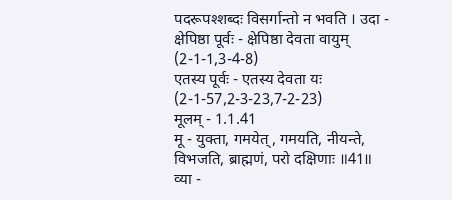पदरूपश्शब्दः विसर्गान्तो न भवति । उदा -
क्षेपिष्ठा पूर्वः - क्षेपिष्ठा देवता वायुम् (2-1-1,3-4-8)
एतस्य पूर्वः - एतस्य देवता यः (2-1-57,2-3-23,7-2-23)
मूलम् - 1.1.41
मू - युक्ता, गमयेत्, गमयति, नीयन्ते, विभजति, ब्राह्मणं, परो दक्षिणाः ॥41॥
व्या -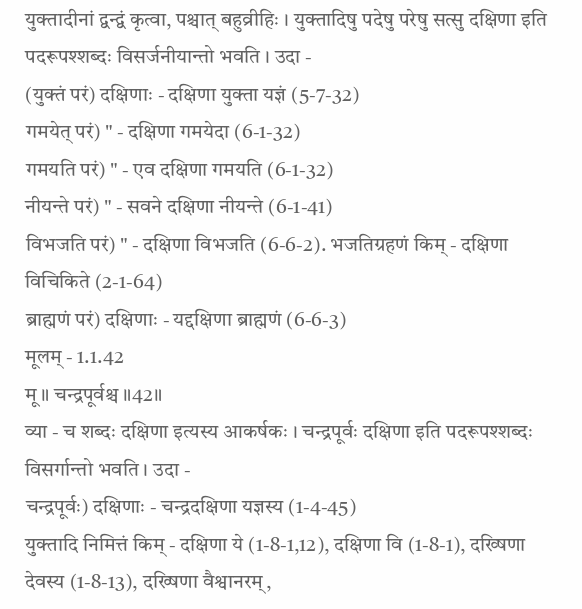युक्तादीनां द्वन्द्वं कृत्वा, पश्चात् बहुव्रीहिः । युक्तादिषु पदेषु परेषु सत्सु दक्षिणा इति पदरूपश्शब्दः विसर्जनीयान्तो भवति । उदा -
(युक्तं परं) दक्षिणाः - दक्षिणा युक्ता यज्ञं (5-7-32)
गमयेत् परं) " - दक्षिणा गमयेदा (6-1-32)
गमयति परं) " - एव दक्षिणा गमयति (6-1-32)
नीयन्ते परं) " - सवने दक्षिणा नीयन्ते (6-1-41)
विभजति परं) " - दक्षिणा विभजति (6-6-2). भजतिग्रहणं किम् - दक्षिणा विचिकिते (2-1-64)
ब्राह्मणं परं) दक्षिणाः - यद्दक्षिणा ब्राह्मणं (6-6-3)
मूलम् - 1.1.42
मू॥ चन्द्रपूर्वश्च ॥42॥
व्या - च शब्दः दक्षिणा इत्यस्य आकर्षकः । चन्द्रपूर्वः दक्षिणा इति पदरूपश्शब्दः विसर्गान्तो भवति । उदा -
चन्द्रपूर्वः) दक्षिणाः - चन्द्रदक्षिणा यज्ञस्य (1-4-45)
युक्तादि निमित्तं किम् - दक्षिणा ये (1-8-1,12), दक्षिणा वि (1-8-1), दख्षिणा देवस्य (1-8-13), दख्षिणा वैश्वानरम्,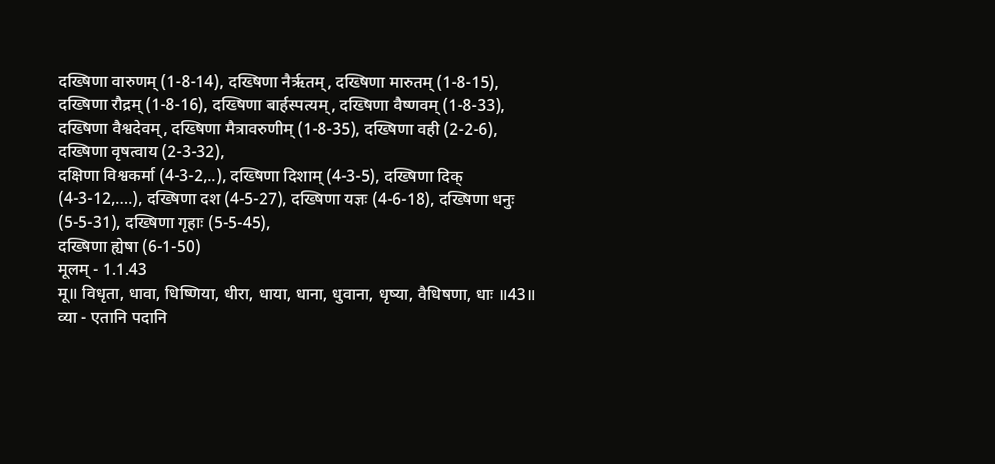दख्षिणा वारुणम् (1-8-14), दख्षिणा नैर्ऋतम्, दख्षिणा मारुतम् (1-8-15),
दख्षिणा रौद्रम् (1-8-16), दख्षिणा बार्हस्पत्यम्, दख्षिणा वैष्णवम् (1-8-33), दख्षिणा वैश्वदेवम्, दख्षिणा मैत्रावरुणीम् (1-8-35), दख्षिणा वही (2-2-6), दख्षिणा वृषत्वाय (2-3-32),
दक्षिणा विश्वकर्मा (4-3-2,..), दख्षिणा दिशाम् (4-3-5), दख्षिणा दिक् (4-3-12,….), दख्षिणा दश (4-5-27), दख्षिणा यज्ञः (4-6-18), दख्षिणा धनुः (5-5-31), दख्षिणा गृहाः (5-5-45),
दख्षिणा ह्येषा (6-1-50)
मूलम् - 1.1.43
मू॥ विधृता, धावा, धिष्णिया, धीरा, धाया, धाना, धुवाना, धृष्या, वैधिषणा, धाः ॥43॥
व्या - एतानि पदानि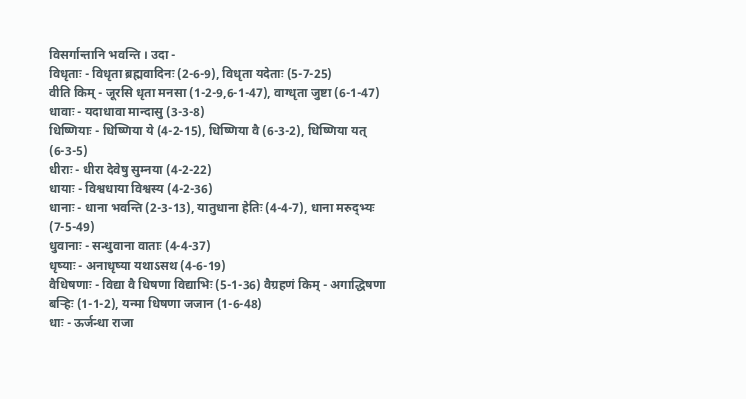विसर्गान्तानि भवन्ति । उदा -
विधृताः - विधृता ब्रह्मवादिनः (2-6-9), विधृता यदेताः (5-7-25)
वीति किम् - जूरसि धृता मनसा (1-2-9,6-1-47), वाग्धृता जुष्टा (6-1-47)
धावाः - यदाधावा मान्दासु (3-3-8)
धिष्णियाः - धिष्णिया ये (4-2-15), धिष्णिया वै (6-3-2), धिष्णिया यत् (6-3-5)
धीराः - धीरा देवेषु सुम्नया (4-2-22)
धायाः - विश्वधाया विश्वस्य (4-2-36)
धानाः - धाना भवन्ति (2-3-13), यातुधाना हेतिः (4-4-7), धाना मरुद्भ्यः (7-5-49)
धुवानाः - सन्धुवाना वाताः (4-4-37)
धृष्याः - अनाधृष्या यथाऽसथ (4-6-19)
वैधिषणाः - विद्या वै धिषणा विद्याभिः (5-1-36) वैग्रहणं किम् - अगाद्धिषणा बऱ्हिः (1-1-2), यन्मा धिषणा जजान (1-6-48)
धाः - ऊर्जन्धा राजा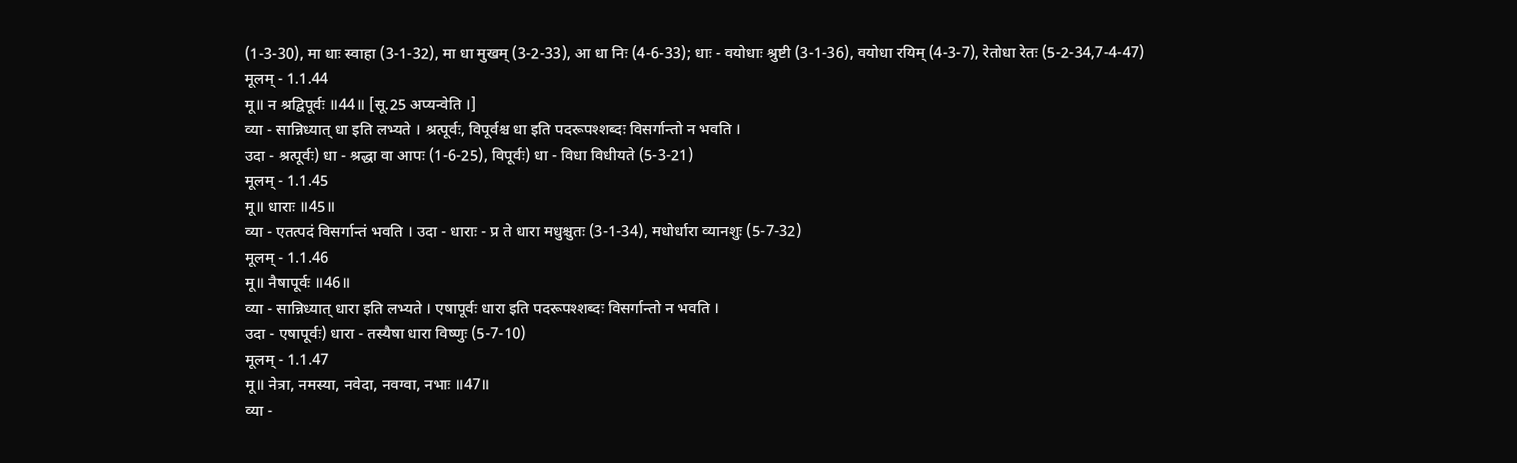(1-3-30), मा धाः स्वाहा (3-1-32), मा धा मुखम् (3-2-33), आ धा निः (4-6-33); धाः - वयोधाः श्रुष्टी (3-1-36), वयोधा रयिम् (4-3-7), रेतोधा रेतः (5-2-34,7-4-47)
मूलम् - 1.1.44
मू॥ न श्रद्विपूर्वः ॥44॥ [सू.25 अप्यन्वेति ।]
व्या - सान्निध्यात् धा इति लभ्यते । श्रत्पूर्वः, विपूर्वश्च धा इति पदरूपश्शब्दः विसर्गान्तो न भवति ।
उदा - श्रत्पूर्वः) धा - श्रद्धा वा आपः (1-6-25), विपूर्वः) धा - विधा विधीयते (5-3-21)
मूलम् - 1.1.45
मू॥ धाराः ॥45॥
व्या - एतत्पदं विसर्गान्तं भवति । उदा - धाराः - प्र ते धारा मधुश्चुतः (3-1-34), मधोर्धारा व्यानशुः (5-7-32)
मूलम् - 1.1.46
मू॥ नैषापूर्वः ॥46॥
व्या - सान्निध्यात् धारा इति लभ्यते । एषापूर्वः धारा इति पदरूपश्शब्दः विसर्गान्तो न भवति ।
उदा - एषापूर्वः) धारा - तस्यैषा धारा विष्णुः (5-7-10)
मूलम् - 1.1.47
मू॥ नेत्रा, नमस्या, नवेदा, नवग्वा, नभाः ॥47॥
व्या -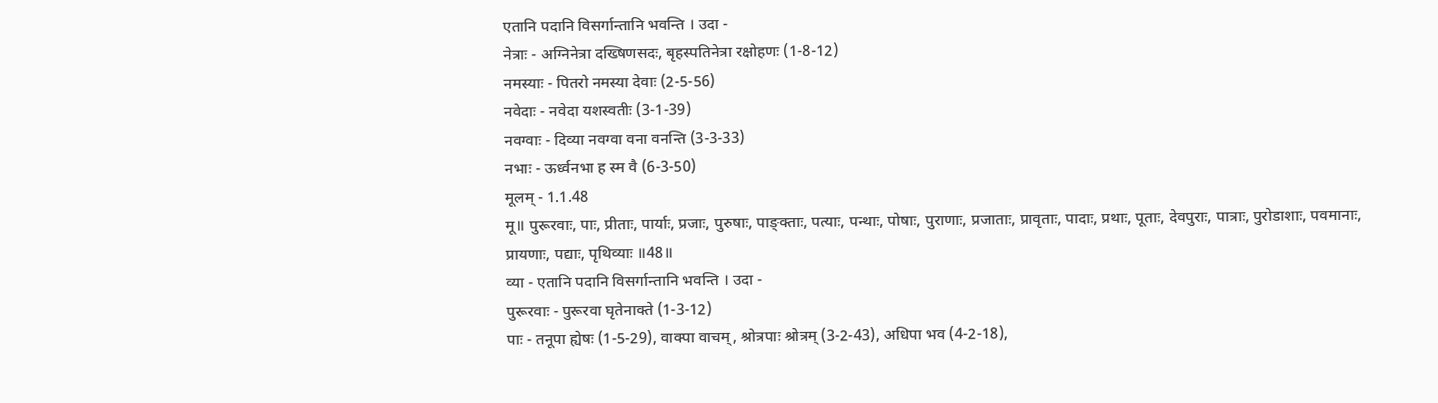एतानि पदानि विसर्गान्तानि भवन्ति । उदा -
नेत्राः - अग्निनेत्रा दख्षिणसदः, बृहस्पतिनेत्रा रक्षोहणः (1-8-12)
नमस्याः - पितरो नमस्या देवाः (2-5-56)
नवेदाः - नवेदा यशस्वतीः (3-1-39)
नवग्वाः - दिव्या नवग्वा वना वनन्ति (3-3-33)
नभाः - ऊर्ध्वनभा ह स्म वै (6-3-50)
मूलम् - 1.1.48
मू॥ पुरूरवाः, पाः, प्रीताः, पार्याः, प्रजाः, पुरुषाः, पाङ्क्ताः, पत्याः, पन्थाः, पोषाः, पुराणाः, प्रजाताः, प्रावृताः, पादाः, प्रथाः, पूताः, देवपुराः, पात्राः, पुरोडाशाः, पवमानाः, प्रायणाः, पद्याः, पृथिव्याः ॥48॥
व्या - एतानि पदानि विसर्गान्तानि भवन्ति । उदा -
पुरूरवाः - पुरूरवा घृतेनाक्ते (1-3-12)
पाः - तनूपा ह्येषः (1-5-29), वाक्पा वाचम्, श्रोत्रपाः श्रोत्रम् (3-2-43), अधिपा भव (4-2-18),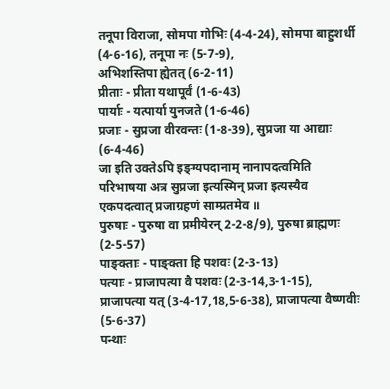तनूपा विराजा, सोमपा गोभिः (4-4-24), सोमपा बाहुशर्धी (4-6-16), तनूपा नः (5-7-9),
अभिशस्तिपा ह्येतत् (6-2-11)
प्रीताः - प्रीता यथापूर्वं (1-6-43)
पार्याः - यत्पार्या युनजते (1-6-46)
प्रजाः - सुप्रजा वीरवन्तः (1-8-39), सुप्रजा या आद्याः (6-4-46)
जा इति उक्तेऽपि इङ्ग्यपदानाम् नानापदत्वमिति परिभाषया अत्र सुप्रजा इत्यस्मिन् प्रजा इत्यस्यैव एकपदत्वात् प्रजाग्रहणं साम्प्रतमेव ॥
पुरुषाः - पुरुषा वा प्रमीयेरन् 2-2-8/9), पुरुषा ब्राह्मणः (2-5-57)
पाङ्क्ताः - पाङ्क्ता हि पशवः (2-3-13)
पत्याः - प्राजापत्या वै पशवः (2-3-14,3-1-15), प्राजापत्या यत् (3-4-17,18,5-6-38), प्राजापत्या वैष्णवीः (5-6-37)
पन्थाः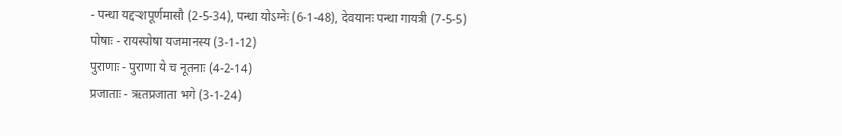- पन्था यद्दऱ्शपूर्णमासौ (2-5-34), पन्था योऽग्नेः (6-1-48), देवयानः पन्था गायत्री (7-5-5)
पोषाः - रायस्पोषा यजमानस्य (3-1-12)
पुराणाः - पुराणा ये च नूतनाः (4-2-14)
प्रजाताः - ऋतप्रजाता भगे (3-1-24)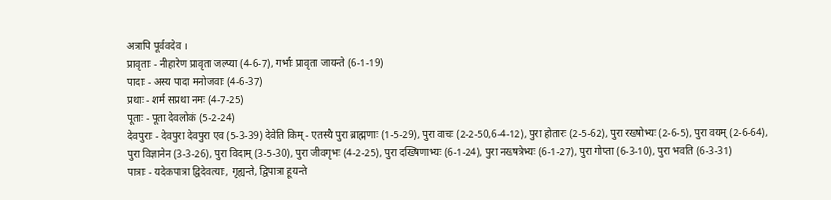अत्रापि पूर्ववदेव ।
प्रावृताः - नीहारेण प्रावृता जल्प्या (4-6-7), गर्भाः प्रावृता जायन्ते (6-1-19)
पादाः - अस्य पादा मनोजवाः (4-6-37)
प्रथाः - शर्म सप्रथा नमः (4-7-25)
पूताः - पूता देवलोकं (5-2-24)
देवपुराः - देवपुरा देवपुरा एव (5-3-39) देवेति किम् - एतस्यै पुरा ब्राह्मणाः (1-5-29), पुरा वाचः (2-2-50,6-4-12), पुरा होतारः (2-5-62), पुरा रख्षोभ्यः (2-6-5), पुरा वयम् (2-6-64),
पुरा विज्ञानेन (3-3-26), पुरा विदाम् (3-5-30), पुरा जीवगृभः (4-2-25), पुरा दख्षिणाभ्यः (6-1-24), पुरा नख्षत्रेभ्यः (6-1-27), पुरा गोप्ता (6-3-10), पुरा भवति (6-3-31)
पात्राः - यदेकपात्रा द्विदेवत्याः, गृह्यन्ते, द्विपात्रा हूयन्ते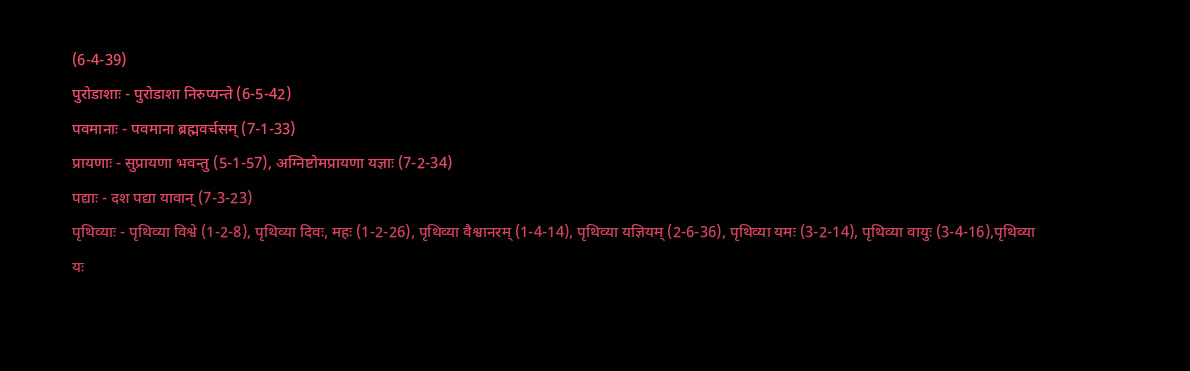(6-4-39)
पुरोडाशाः - पुरोडाशा निरुप्यन्ते (6-5-42)
पवमानाः - पवमाना ब्रह्मवर्चसम् (7-1-33)
प्रायणाः - सुप्रायणा भवन्तु (5-1-57), अग्निष्टोमप्रायणा यज्ञाः (7-2-34)
पद्याः - दश पद्या यावान् (7-3-23)
पृथिव्याः - पृथिव्या विश्वे (1-2-8), पृथिव्या दिवः, महः (1-2-26), पृथिव्या वैश्वानरम् (1-4-14), पृथिव्या यज्ञियम् (2-6-36), पृथिव्या यमः (3-2-14), पृथिव्या वायुः (3-4-16),पृथिव्या यः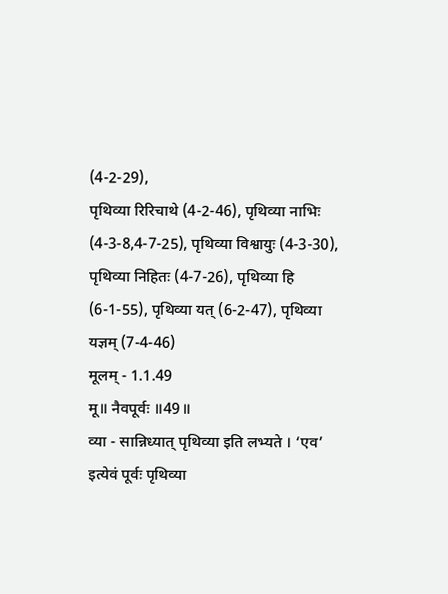(4-2-29),
पृथिव्या रिरिचाथे (4-2-46), पृथिव्या नाभिः (4-3-8,4-7-25), पृथिव्या विश्वायुः (4-3-30), पृथिव्या निहितः (4-7-26), पृथिव्या हि (6-1-55), पृथिव्या यत् (6-2-47), पृथिव्या यज्ञम् (7-4-46)
मूलम् - 1.1.49
मू॥ नैवपूर्वः ॥49॥
व्या - सान्निध्यात् पृथिव्या इति लभ्यते । ‘एव’ इत्येवं पूर्वः पृथिव्या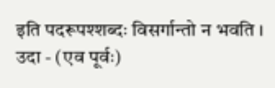इति पदरूपश्शब्दः विसर्गान्तो न भवति ।
उदा - (एव पूर्वः)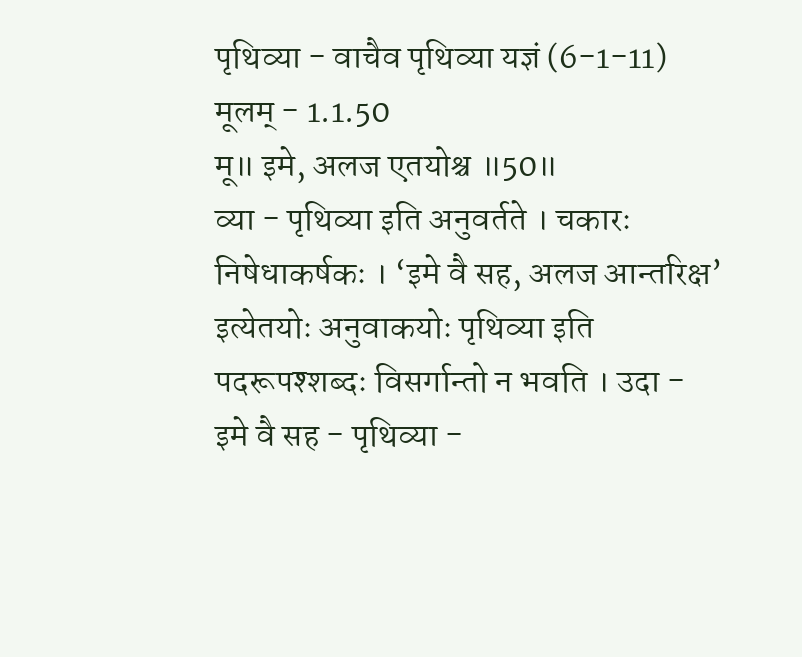पृथिव्या - वाचैव पृथिव्या यज्ञं (6-1-11)
मूलम् - 1.1.50
मू॥ इमे, अलज एतयोश्च ॥50॥
व्या - पृथिव्या इति अनुवर्तते । चकारः निषेधाकर्षकः । ‘इमे वै सह, अलज आन्तरिक्ष’ इत्येतयोः अनुवाकयोः पृथिव्या इति
पदरूपश्शब्दः विसर्गान्तो न भवति । उदा -
इमे वै सह - पृथिव्या -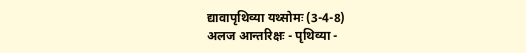द्यावापृथिव्या यथ्सोमः (3-4-8)
अलज आन्तरिक्षः - पृथिव्या -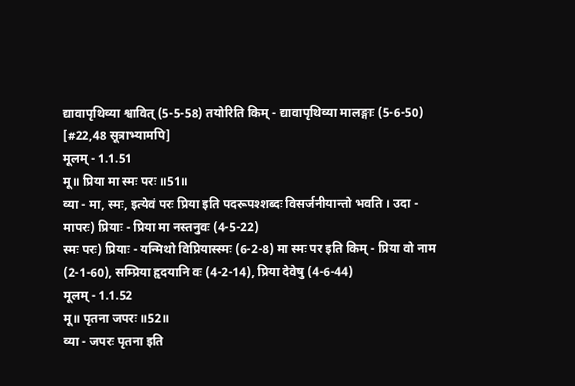द्यावापृथिव्या श्वावित् (5-5-58) तयोरिति किम् - द्यावापृथिव्या मालङ्गाः (5-6-50) [#22,48 सूत्राभ्यामपि]
मूलम् - 1.1.51
मू॥ प्रिया मा स्मः परः ॥51॥
व्या - मा, स्मः, इत्येवं परः प्रिया इति पदरूपश्शब्दः विसर्जनीयान्तो भवति । उदा -
मापरः) प्रियाः - प्रिया मा नस्तनुवः (4-5-22)
स्मः परः) प्रियाः - यन्मिथो विप्रियास्स्मः (6-2-8) मा स्मः पर इति किम् - प्रिया वो नाम (2-1-60), सम्प्रिया हृदयानि वः (4-2-14), प्रिया देवेषु (4-6-44)
मूलम् - 1.1.52
मू॥ पृतना जपरः ॥52॥
व्या - जपरः पृतना इति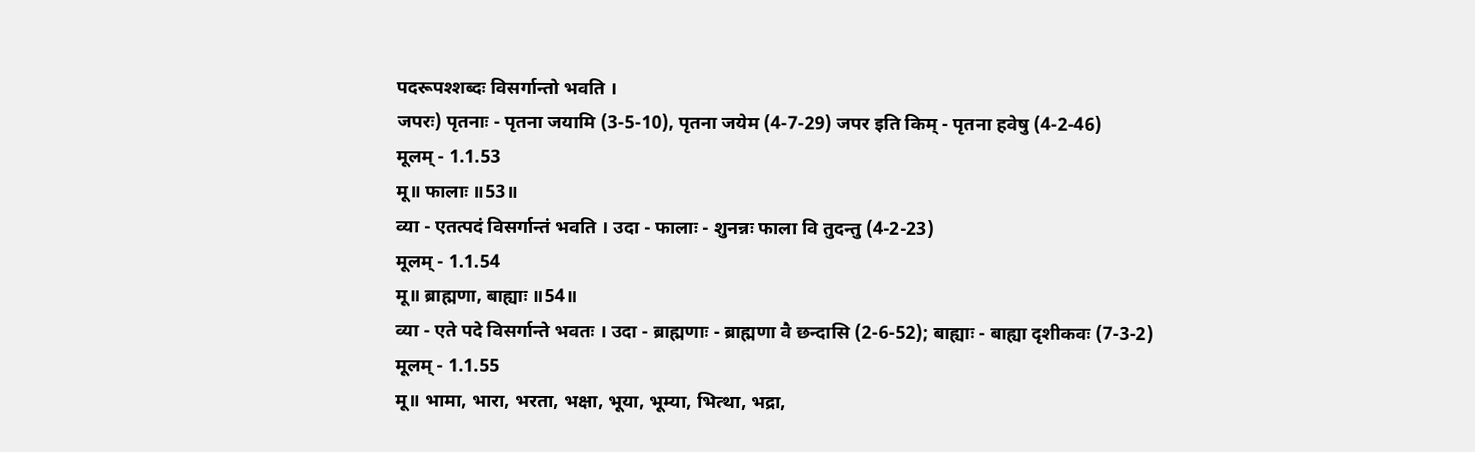पदरूपश्शब्दः विसर्गान्तो भवति ।
जपरः) पृतनाः - पृतना जयामि (3-5-10), पृतना जयेम (4-7-29) जपर इति किम् - पृतना हवेषु (4-2-46)
मूलम् - 1.1.53
मू॥ फालाः ॥53॥
व्या - एतत्पदं विसर्गान्तं भवति । उदा - फालाः - शुनन्नः फाला वि तुदन्तु (4-2-23)
मूलम् - 1.1.54
मू॥ ब्राह्मणा, बाह्याः ॥54॥
व्या - एते पदे विसर्गान्ते भवतः । उदा - ब्राह्मणाः - ब्राह्मणा वै छन्दासि (2-6-52); बाह्याः - बाह्या दृशीकवः (7-3-2)
मूलम् - 1.1.55
मू॥ भामा, भारा, भरता, भक्षा, भूया, भूम्या, भित्था, भद्रा,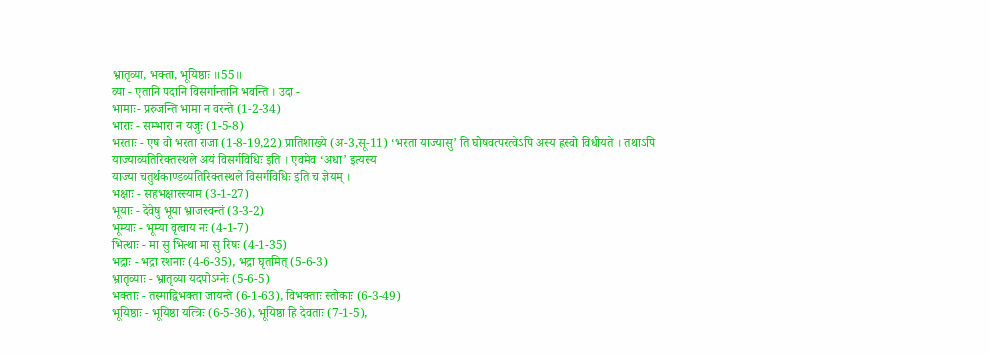भ्रातृव्या, भक्ता, भूयिष्ठाः ॥55॥
व्या - एतानि पदानि विसर्गान्तानि भवन्ति । उदा -
भामाः- प्ररुजन्ति भामा न वरन्ते (1-2-34)
भाराः - सम्भारा न यजुः (1-5-8)
भरताः - एष वो भरता राजा (1-8-19,22) प्रातिशाख्ये (अ-3,सू-11) ‘भरता याज्यासु’ ति घोषवत्परत्वेऽपि अस्य ह्रस्वो विधीयते । तथाऽपि याज्याव्यतिरिक्तस्थले अयं विसर्गविधिः इति । एवमेव ‘अधा’ इत्यस्य
याज्या चतुर्थकाण्डव्यतिरिक्तस्थले विसर्गविधिः इति च ज्ञेयम् ।
भक्षाः - सहभक्षास्स्याम (3-1-27)
भूयाः - देवेषु भूया भ्राजस्वन्तं (3-3-2)
भूम्याः - भूम्या वृत्वाय नः (4-1-7)
भित्थाः - मा सु भित्था मा सु रिषः (4-1-35)
भद्राः - भद्रा रशनाः (4-6-35), भद्रा घृतमित् (5-6-3)
भ्रातृव्याः - भ्रातृव्या यदपोऽग्नेः (5-6-5)
भक्ताः - तस्माद्विभक्ता जायन्ते (6-1-63), विभक्ताः स्तोकाः (6-3-49)
भूयिष्ठाः - भूयिष्ठा यत्त्रिः (6-5-36), भूयिष्ठा हि देवताः (7-1-5),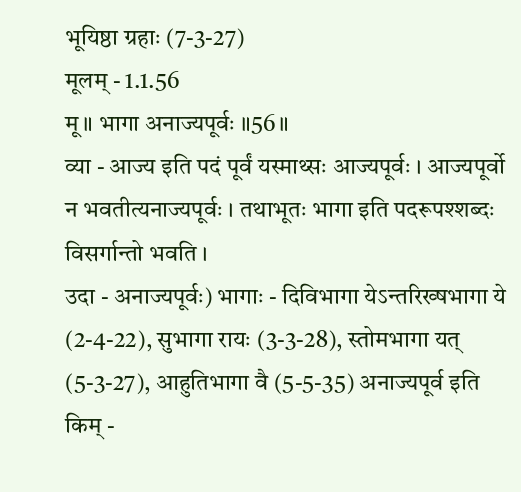भूयिष्ठा ग्रहाः (7-3-27)
मूलम् - 1.1.56
मू॥ भागा अनाज्यपूर्वः ॥56॥
व्या - आज्य इति पदं पूर्वं यस्माथ्सः आज्यपूर्वः । आज्यपूर्वो न भवतीत्यनाज्यपूर्वः । तथाभूतः भागा इति पदरूपश्शब्दः विसर्गान्तो भवति ।
उदा - अनाज्यपूर्वः) भागाः - दिविभागा येऽन्तरिख्षभागा ये (2-4-22), सुभागा रायः (3-3-28), स्तोमभागा यत् (5-3-27), आहुतिभागा वै (5-5-35) अनाज्यपूर्व इति किम् -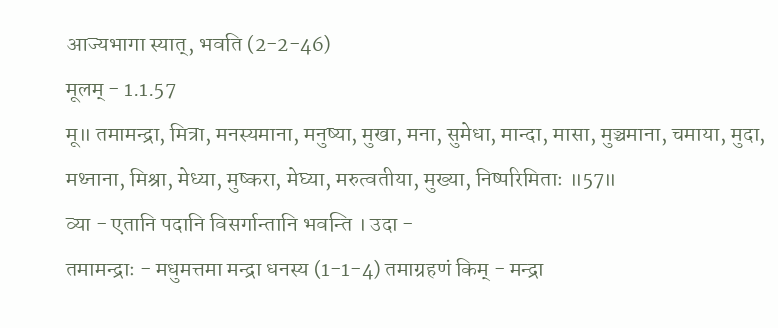आज्यभागा स्यात्, भवति (2-2-46)
मूलम् - 1.1.57
मू॥ तमामन्द्रा, मित्रा, मनस्यमाना, मनुष्या, मुखा, मना, सुमेधा, मान्दा, मासा, मुञ्चमाना, चमाया, मुदा, मथ्नाना, मिश्रा, मेध्या, मुष्करा, मेघ्या, मरुत्वतीया, मुख्या, निष्परिमिताः ॥57॥
व्या - एतानि पदानि विसर्गान्तानि भवन्ति । उदा -
तमामन्द्राः - मधुमत्तमा मन्द्रा धनस्य (1-1-4) तमाग्रहणं किम् - मन्द्रा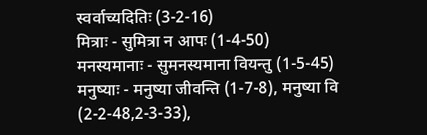स्वर्वाच्यदितिः (3-2-16)
मित्राः - सुमित्रा न आपः (1-4-50)
मनस्यमानाः - सुमनस्यमाना वियन्तु (1-5-45)
मनुष्याः - मनुष्या जीवन्ति (1-7-8), मनुष्या वि (2-2-48,2-3-33),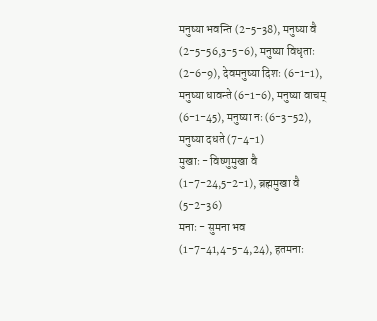मनुष्या भवन्ति (2-5-38), मनुष्या वै (2-5-56,3-5-6), मनुष्या विधृताः (2-6-9), देवमनुष्या दिशः (6-1-1),
मनुष्या धावन्ते (6-1-6), मनुष्या वाचम् (6-1-45), मनुष्या नः (6-3-52), मनुष्या दधते (7-4-1)
मुखाः - विष्णुमुखा वै (1-7-24,5-2-1), ब्रह्ममुखा वै (5-2-36)
मनाः - सुमना भव (1-7-41,4-5-4,24), हतमनाः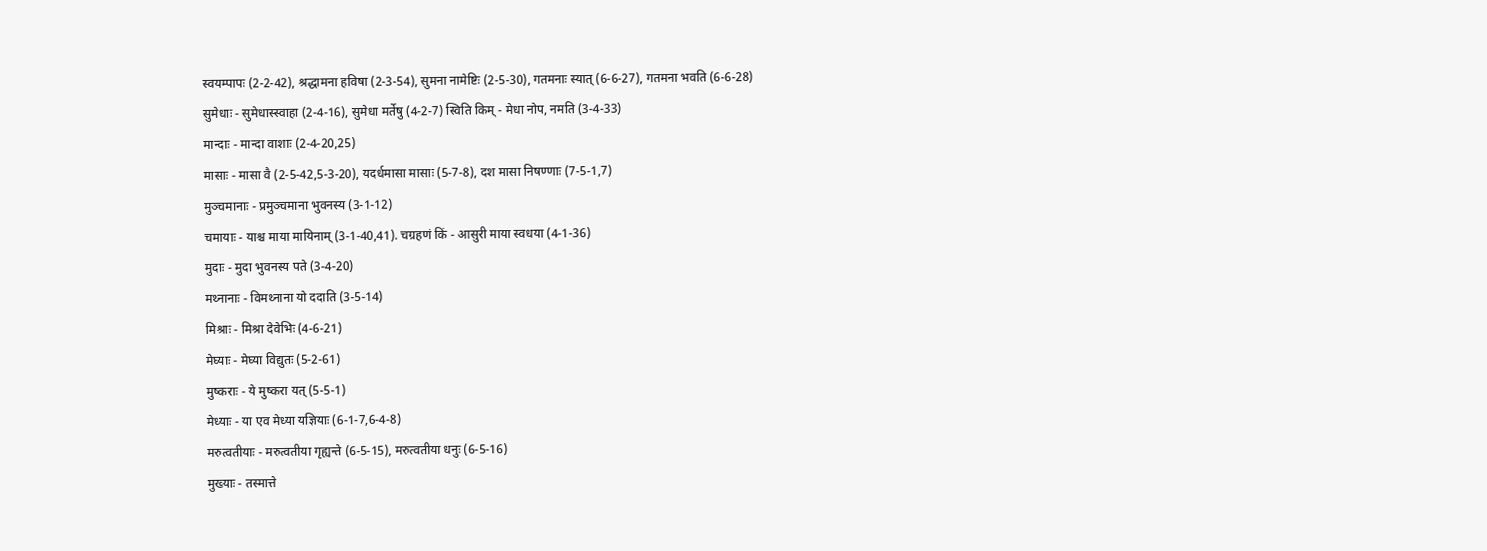स्वयम्पापः (2-2-42), श्रद्धामना हविषा (2-3-54), सुमना नामेष्टिः (2-5-30), गतमनाः स्यात् (6-6-27), गतमना भवति (6-6-28)
सुमेधाः - सुमेधास्स्वाहा (2-4-16), सुमेधा मर्तेषु (4-2-7) स्विति किम् - मेधा नोप, नमति (3-4-33)
मान्दाः - मान्दा वाशाः (2-4-20,25)
मासाः - मासा वै (2-5-42,5-3-20), यदर्धमासा मासाः (5-7-8), दश मासा निषण्णाः (7-5-1,7)
मुञ्चमानाः - प्रमुञ्चमाना भुवनस्य (3-1-12)
चमायाः - याश्च माया मायिनाम् (3-1-40,41). चग्रहणं किं - आसुरी माया स्वधया (4-1-36)
मुदाः - मुदा भुवनस्य पते (3-4-20)
मथ्नानाः - विमथ्नाना यो ददाति (3-5-14)
मिश्राः - मिश्रा देवेभिः (4-6-21)
मेघ्याः - मेघ्या विद्युतः (5-2-61)
मुष्कराः - ये मुष्करा यत् (5-5-1)
मेध्याः - या एव मेध्या यज्ञियाः (6-1-7,6-4-8)
मरुत्वतीयाः - मरुत्वतीया गृह्यन्ते (6-5-15), मरुत्वतीया धनुः (6-5-16)
मुख्याः - तस्मात्ते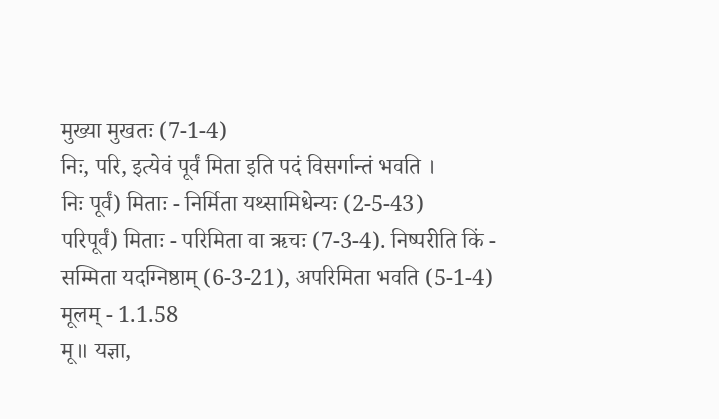मुख्या मुखतः (7-1-4)
निः, परि, इत्येवं पूर्वं मिता इति पदं विसर्गान्तं भवति ।
निः पूर्वं) मिताः - निर्मिता यथ्सामिधेन्यः (2-5-43)
परिपूर्वं) मिताः - परिमिता वा ऋचः (7-3-4). निष्परीति किं - सम्मिता यदग्निष्ठाम् (6-3-21), अपरिमिता भवति (5-1-4)
मूलम् - 1.1.58
मू॥ यज्ञा,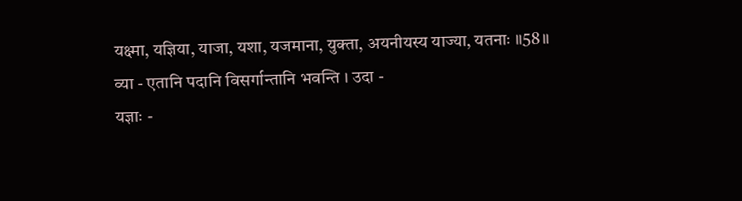यक्ष्मा, यज्ञिया, याजा, यशा, यजमाना, युक्ता, अयनीयस्य याज्या, यतनाः ॥58॥
व्या - एतानि पदानि विसर्गान्तानि भवन्ति । उदा -
यज्ञाः -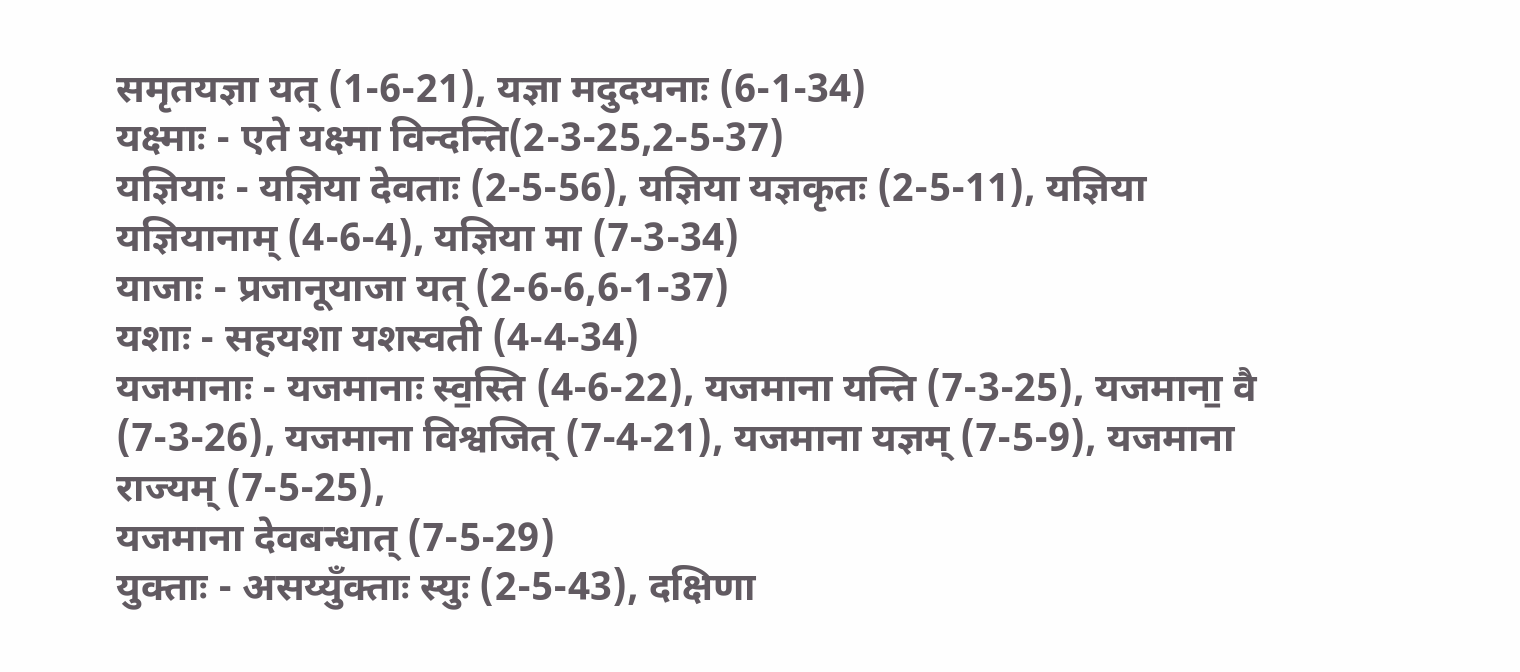समृतयज्ञा यत् (1-6-21), यज्ञा मदुदयनाः (6-1-34)
यक्ष्माः - एते यक्ष्मा विन्दन्ति(2-3-25,2-5-37)
यज्ञियाः - यज्ञिया देवताः (2-5-56), यज्ञिया यज्ञकृतः (2-5-11), यज्ञिया यज्ञियानाम् (4-6-4), यज्ञिया मा (7-3-34)
याजाः - प्रजानूयाजा यत् (2-6-6,6-1-37)
यशाः - सहयशा यशस्वती (4-4-34)
यजमानाः - यजमानाः स्व॒स्ति (4-6-22), यजमाना यन्ति (7-3-25), यजमाना॒ वै (7-3-26), यजमाना विश्वजित् (7-4-21), यजमाना यज्ञम् (7-5-9), यजमाना राज्यम् (7-5-25),
यजमाना देवबन्धात् (7-5-29)
युक्ताः - असय्युँक्ताः स्युः (2-5-43), दक्षिणा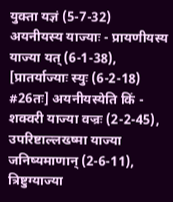युक्ता यज्ञं (5-7-32)
अयनीयस्य याज्याः - प्रायणीयस्य याज्या यत् (6-1-38), [प्रातर्याज्याः स्युः (6-2-18) #26तः] अयनीयस्येति किं - शक्वरी याज्या वज्रः (2-2-45), उपरिष्टाल्लख्ष्मा याज्या जनिष्यमाणान् (2-6-11),
त्रिष्टुग्याज्या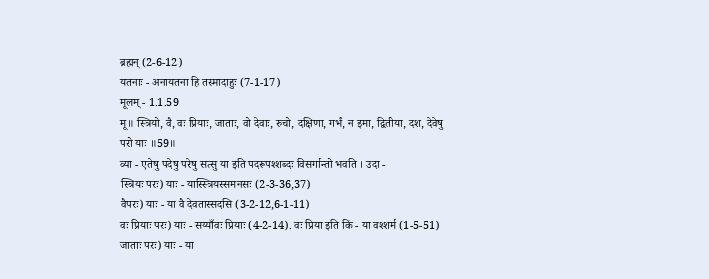ब्रह्मन् (2-6-12)
यतनाः - अनायतना हि तस्मादाहुः (7-1-17)
मूलम् - 1.1.59
मू॥ स्त्रियो, वै, वः प्रियाः, जाताः, वो देवाः, रुचो, दक्षिणा, गर्भं, न इमा, द्वितीया, दश, देवेषु परो याः ॥59॥
व्या - एतेषु पदेषु परेषु सत्सु या इति पदरूपश्शब्दः विसर्गान्तो भवति । उदा -
स्त्रियः परः) याः - यास्स्त्रियस्समनसः (2-3-36,37)
वैपरः) याः - या वै देवतास्सदसि (3-2-12,6-1-11)
वः प्रियाः परः) याः - सय्याँवः प्रियाः (4-2-14). वः प्रिया इति किं - या वश्शर्म (1-5-51)
जाताः परः) याः - या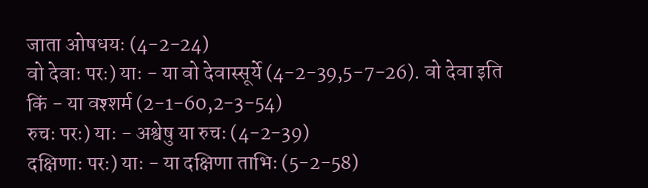जाता ओषधयः (4-2-24)
वो देवाः परः) याः - या वो देवास्सूर्ये (4-2-39,5-7-26). वो देवा इति किं - या वश्शर्म (2-1-60,2-3-54)
रुचः परः) याः - अश्वेषु या रुचः (4-2-39)
दक्षिणाः परः) याः - या दक्षिणा ताभिः (5-2-58)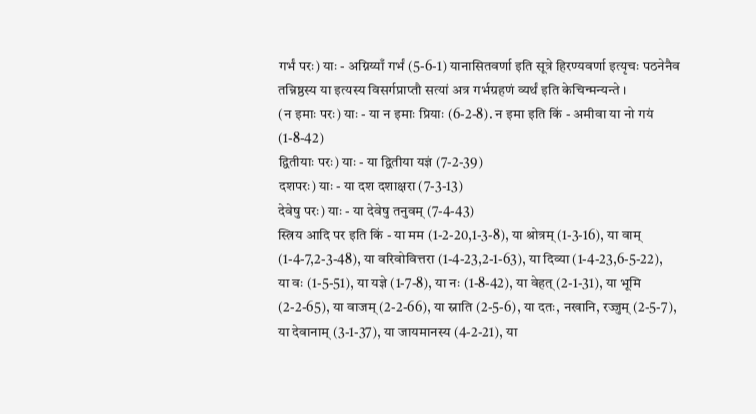गर्भं परः) याः - अग्निय्याँ गर्भं (5-6-1) यानासितवर्णा इति सूत्रे हिरण्यवर्णा इत्यृचः पठनेनैव तन्निष्ठस्य या इत्यस्य विसर्गप्राप्तौ सत्यां अत्र गर्भग्रहणं व्यर्थं इति केचिन्मन्यन्ते ।
(न इमाः परः) याः - या न इमाः प्रियाः (6-2-8). न इमा इति किं - अमीवा या नो गयं (1-8-42)
द्वितीयाः परः) याः - या द्वितीया यज्ञं (7-2-39)
दशपरः) याः - या दश दशाक्षरा (7-3-13)
देवेषु परः) याः - या देवेषु तनुवम् (7-4-43)
स्त्रिय आदि पर इति किं - या मम (1-2-20,1-3-8), या श्रोत्रम् (1-3-16), या वाम् (1-4-7,2-3-48), या वरिवोवित्तरा (1-4-23,2-1-63), या दिव्या (1-4-23,6-5-22),
या वः (1-5-51), या यज्ञे (1-7-8), या नः (1-8-42), या वेहत् (2-1-31), या भूमि (2-2-65), या वाजम् (2-2-66), या स्नाति (2-5-6), या दतः, नखानि, रज्जुम् (2-5-7),
या देवानाम् (3-1-37), या जायमानस्य (4-2-21), या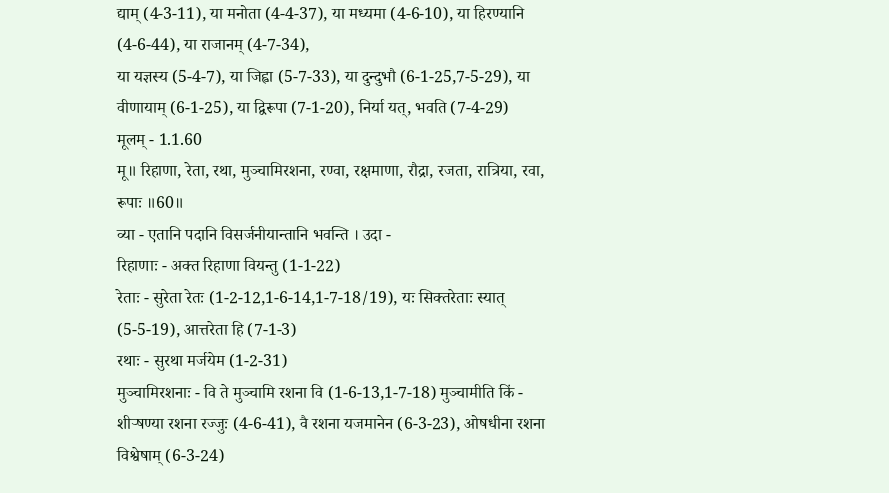द्याम् (4-3-11), या मनोता (4-4-37), या मध्यमा (4-6-10), या हिरण्यानि (4-6-44), या राजानम् (4-7-34),
या यज्ञस्य (5-4-7), या जिह्वा (5-7-33), या दुन्दुभौ (6-1-25,7-5-29), या वीणायाम् (6-1-25), या द्विरूपा (7-1-20), निर्या यत्, भवति (7-4-29)
मूलम् - 1.1.60
मू॥ रिहाणा, रेता, रथा, मुञ्चामिरशना, रण्वा, रक्षमाणा, रौद्रा, रजता, रात्रिया, रवा, रूपाः ॥60॥
व्या - एतानि पदानि विसर्जनीयान्तानि भवन्ति । उदा -
रिहाणाः - अक्त रिहाणा वियन्तु (1-1-22)
रेताः - सुरेता रेतः (1-2-12,1-6-14,1-7-18/19), यः सिक्तरेताः स्यात् (5-5-19), आत्तरेता हि (7-1-3)
रथाः - सुरथा मर्जयेम (1-2-31)
मुञ्चामिरशनाः - वि ते मुञ्चामि रशना वि (1-6-13,1-7-18) मुञ्चामीति किं - शीऱ्षण्या रशना रज्जुः (4-6-41), वै रशना यजमानेन (6-3-23), ओषधीना रशना विश्वेषाम् (6-3-24)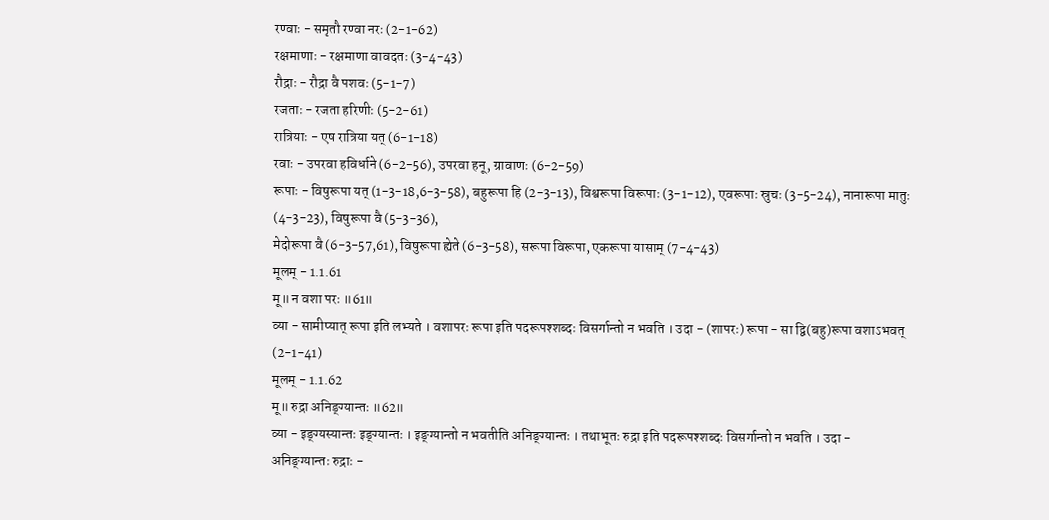रण्वाः - समृतौ रण्वा नरः (2-1-62)
रक्षमाणाः - रक्षमाणा वावदतः (3-4-43)
रौद्राः - रौद्रा वै पशवः (5-1-7)
रजताः - रजता हरिणीः (5-2-61)
रात्रियाः - एष रात्रिया यत् (6-1-18)
रवाः - उपरवा हविर्धाने (6-2-56), उपरवा हनू, ग्रावाणः (6-2-59)
रूपाः - विषुरूपा यत् (1-3-18,6-3-58), बहुरूपा हि (2-3-13), विश्वरूपा विरूपाः (3-1-12), एवरूपाः स्रुचः (3-5-24), नानारूपा मातुः (4-3-23), विषुरूपा वै (5-3-36),
मेदोरूपा वै (6-3-57,61), विषुरूपा ह्येते (6-3-58), सरूपा विरूपा, एकरूपा यासाम् (7-4-43)
मूलम् - 1.1.61
मू॥ न वशा परः ॥61॥
व्या - सामीप्यात् रूपा इति लभ्यते । वशापरः रूपा इति पदरूपश्शब्दः विसर्गान्तो न भवति । उदा - (शापरः) रूपा - सा द्वि(बहु)रूपा वशाऽभवत् (2-1-41)
मूलम् - 1.1.62
मू॥ रुद्रा अनिङ्ग्यान्तः ॥62॥
व्या - इङ्ग्यस्यान्तः इङ्ग्यान्तः । इङ्ग्यान्तो न भवतीति अनिङ्ग्यान्तः । तथाभूतः रुद्रा इति पदरूपश्शब्दः विसर्गान्तो न भवति । उदा -
अनिङ्ग्यान्तः रुद्राः -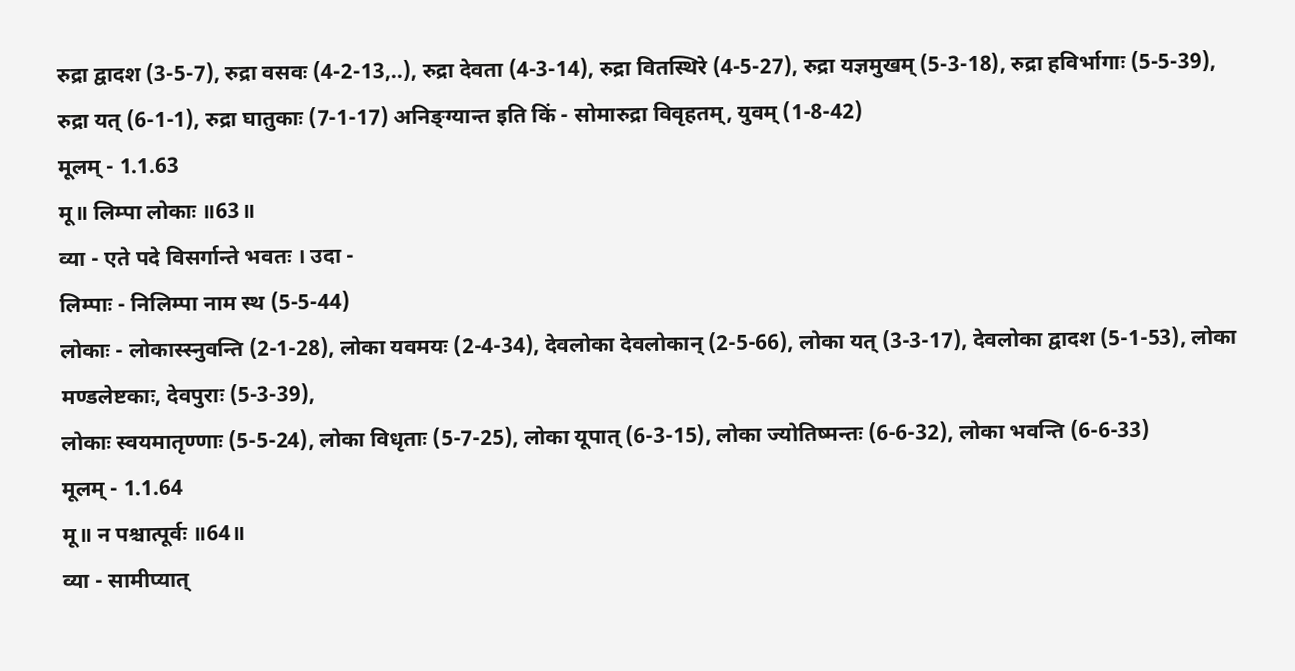रुद्रा द्वादश (3-5-7), रुद्रा वसवः (4-2-13,..), रुद्रा देवता (4-3-14), रुद्रा वितस्थिरे (4-5-27), रुद्रा यज्ञमुखम् (5-3-18), रुद्रा हविर्भागाः (5-5-39),
रुद्रा यत् (6-1-1), रुद्रा घातुकाः (7-1-17) अनिङ्ग्यान्त इति किं - सोमारुद्रा विवृहतम्, युवम् (1-8-42)
मूलम् - 1.1.63
मू॥ लिम्पा लोकाः ॥63॥
व्या - एते पदे विसर्गान्ते भवतः । उदा -
लिम्पाः - निलिम्पा नाम स्थ (5-5-44)
लोकाः - लोकास्स्नुवन्ति (2-1-28), लोका यवमयः (2-4-34), देवलोका देवलोकान् (2-5-66), लोका यत् (3-3-17), देवलोका द्वादश (5-1-53), लोका मण्डलेष्टकाः, देवपुराः (5-3-39),
लोकाः स्वयमातृण्णाः (5-5-24), लोका विधृताः (5-7-25), लोका यूपात् (6-3-15), लोका ज्योतिष्मन्तः (6-6-32), लोका भवन्ति (6-6-33)
मूलम् - 1.1.64
मू॥ न पश्चात्पूर्वः ॥64॥
व्या - सामीप्यात्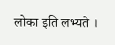लोका इति लभ्यते ।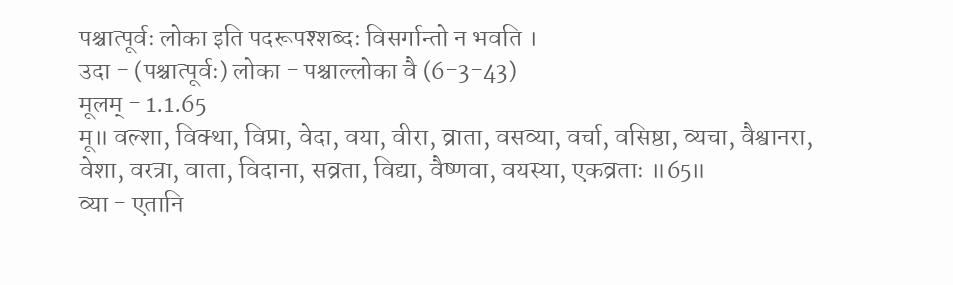पश्चात्पूर्वः लोका इति पदरूपश्शब्दः विसर्गान्तो न भवति ।
उदा - (पश्चात्पूर्वः) लोका - पश्चाल्लोका वै (6-3-43)
मूलम् - 1.1.65
मू॥ वल्शा, विक्था, विप्रा, वेदा, वया, वीरा, व्राता, वसव्या, वर्चा, वसिष्ठा, व्यचा, वैश्वानरा, वेशा, वरत्रा, वाता, विदाना, सव्रता, विद्या, वैष्णवा, वयस्या, एकव्रताः ॥65॥
व्या - एतानि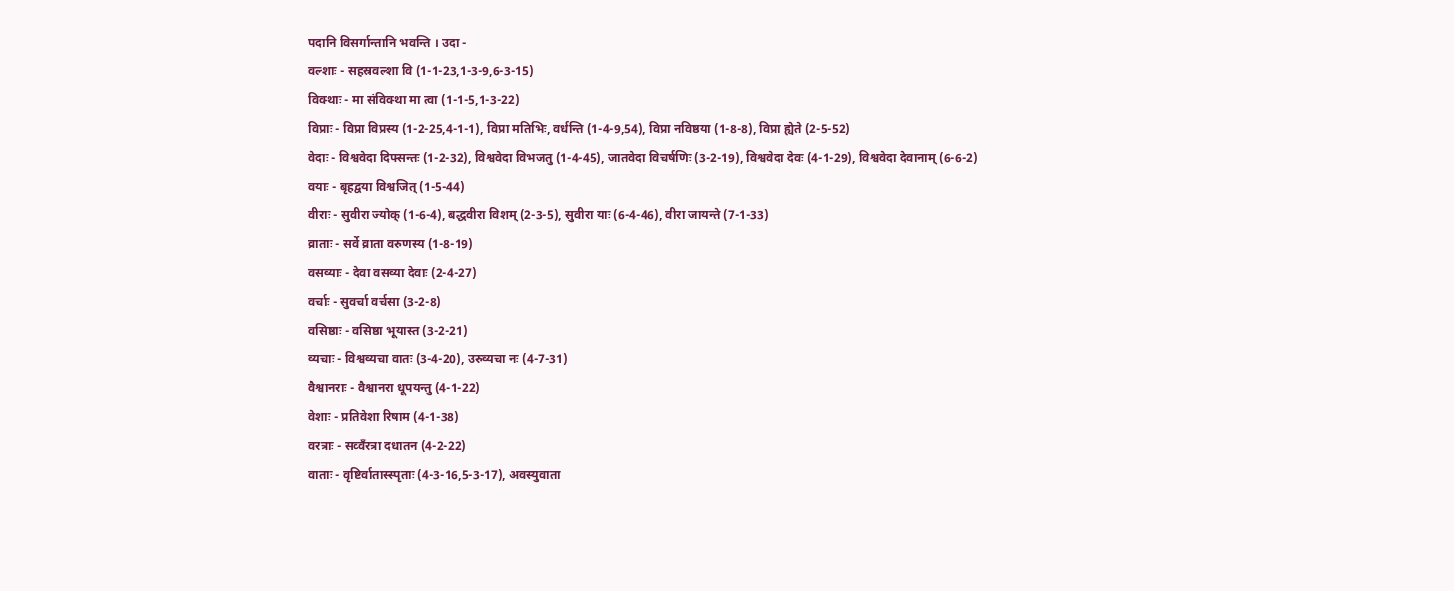पदानि विसर्गान्तानि भवन्ति । उदा -
वल्शाः - सहस्रवल्शा वि (1-1-23,1-3-9,6-3-15)
विक्थाः - मा संविक्था मा त्वा (1-1-5,1-3-22)
विप्राः - विप्रा विप्रस्य (1-2-25,4-1-1), विप्रा मतिभिः, वर्धन्ति (1-4-9,54), विप्रा नविष्ठया (1-8-8), विप्रा ह्येते (2-5-52)
वेदाः - विश्ववेदा दिफ्सन्तः (1-2-32), विश्ववेदा विभजतु (1-4-45), जातवेदा विचर्षणिः (3-2-19), विश्ववेदा देवः (4-1-29), विश्ववेदा देवानाम् (6-6-2)
वयाः - बृहद्वया विश्वजित् (1-5-44)
वीराः - सुवीरा ज्योक् (1-6-4), बद्धवीरा विशम् (2-3-5), सुवीरा याः (6-4-46), वीरा जायन्ते (7-1-33)
व्राताः - सर्वे व्राता वरुणस्य (1-8-19)
वसव्याः - देवा वसव्या देवाः (2-4-27)
वर्चाः - सुवर्चा वर्चसा (3-2-8)
वसिष्ठाः - वसिष्ठा भूयास्त (3-2-21)
व्यचाः - विश्वव्यचा वातः (3-4-20), उरुव्यचा नः (4-7-31)
वैश्वानराः - वैश्वानरा धूपयन्तु (4-1-22)
वेशाः - प्रतिवेशा रिषाम (4-1-38)
वरत्राः - सव्वँरत्रा दधातन (4-2-22)
वाताः - वृष्टिर्वातास्स्पृताः (4-3-16,5-3-17), अवस्युवाता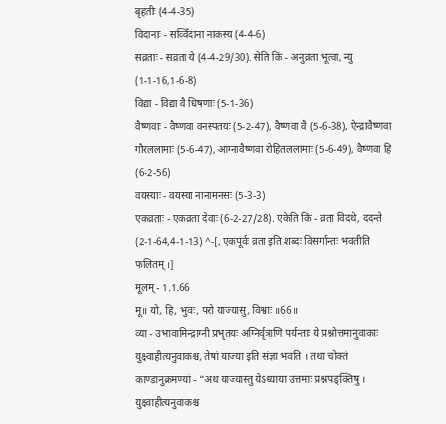बृहतीः (4-4-35)
विदानाः - सव्विँदाना नाकस्य (4-4-6)
सव्रताः - सव्रता ये (4-4-29/30). सेति किं - अनुव्रता भूत्वा, न्यु (1-1-16,1-6-8)
विद्या - विद्या वै धिषणाः (5-1-36)
वैष्णवाः - वैष्णवा वनस्पतयः (5-2-47), वैष्णवा वै (5-6-38), ऐन्द्रावैष्णवा गौरललामाः (5-6-47), आग्नावैष्णवा रोहितललामाः (5-6-49), वैष्णवा हि (6-2-56)
वयस्याः - वयस्या नानामनसः (5-3-3)
एकव्रताः - एकव्रता देवाः (6-2-27/28). एकेति किं - व्रता विदथे, ददन्ते (2-1-64,4-1-13) ^-[, एकपूर्वः व्रता इति शब्दः विसर्गान्तः भवतीति फलितम् ।]
मूलम् - 1.1.66
मू॥ यो, हि, भुवः, परो याज्यासु, विश्वाः ॥66॥
व्या - उभावामिन्द्राग्नी प्रभृतयः अग्निर्वृत्राणि पर्यन्ताः ये प्रश्नोत्तमानुवाकाः युक्ष्वाहीत्यनुवाकश्च, तेषां याज्या इति संज्ञा भवति । तथा चोक्तं काण्डानुक्रमण्यां - “अथ याज्यास्तु येऽध्याया उत्तमाः प्रश्नपङ्क्तिषु ।
युक्ष्वाहीत्यनुवाकश्च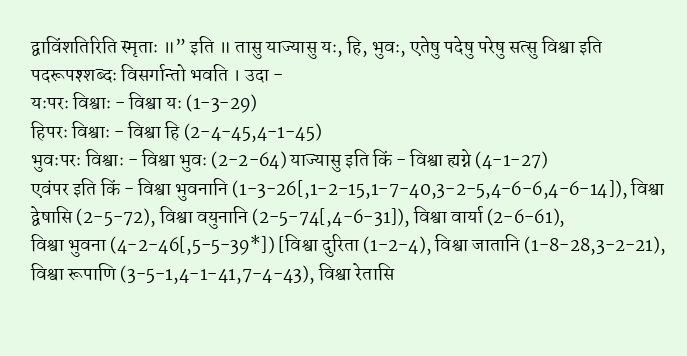द्वाविंशतिरिति स्मृताः ॥” इति ॥ तासु याज्यासु यः, हि, भुवः, एतेषु पदेषु परेषु सत्सु विश्वा इति पदरूपश्शब्दः विसर्गान्तो भवति । उदा -
यःपरः विश्वाः - विश्वा यः (1-3-29)
हिपरः विश्वाः - विश्वा हि (2-4-45,4-1-45)
भुवःपरः विश्वाः - विश्वा भुवः (2-2-64) याज्यासु इति किं - विश्वा ह्यग्ने (4-1-27)
एवंपर इति किं - विश्वा भुवनानि (1-3-26[,1-2-15,1-7-40,3-2-5,4-6-6,4-6-14]), विश्वा द्वेषासि (2-5-72), विश्वा वयुनानि (2-5-74[,4-6-31]), विश्वा वार्या (2-6-61),
विश्वा भुवना (4-2-46[,5-5-39*]) [विश्वा दुरिता (1-2-4), विश्वा जातानि (1-8-28,3-2-21), विश्वा रूपाणि (3-5-1,4-1-41,7-4-43), विश्वा रेतासि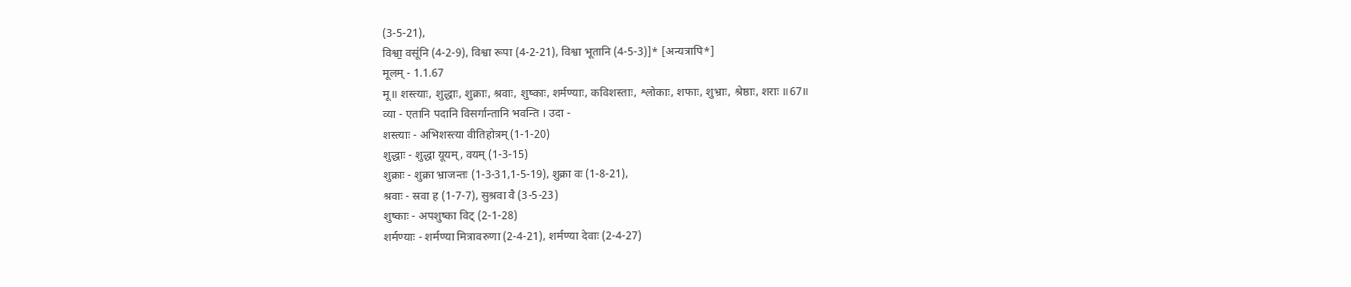(3-5-21),
विश्वा॒ वसू॑नि (4-2-9), विश्वा रूपा (4-2-21), विश्वा भूतानि (4-5-3)]* [अन्यत्रापि*]
मूलम् - 1.1.67
मू॥ शस्त्याः, शुद्धाः, शुक्राः, श्रवाः, शुष्काः, शर्मण्याः, कविशस्ताः, श्लोकाः, शफाः, शुभ्राः, श्रेष्ठाः, शराः ॥67॥
व्या - एतानि पदानि विसर्गान्तानि भवन्ति । उदा -
शस्त्याः - अभिशस्त्या वीतिहोत्रम् (1-1-20)
शुद्धाः - शुद्धा यूयम्, वयम् (1-3-15)
शुक्राः - शुक्रा भ्राजन्तः (1-3-31,1-5-19), शुक्रा वः (1-8-21),
श्रवाः - स्रवा ह (1-7-7), सुश्रवा वै (3-5-23)
शुष्काः - अपशुष्का विट् (2-1-28)
शर्मण्याः - शर्मण्या मित्रावरुणा (2-4-21), शर्मण्या देवाः (2-4-27)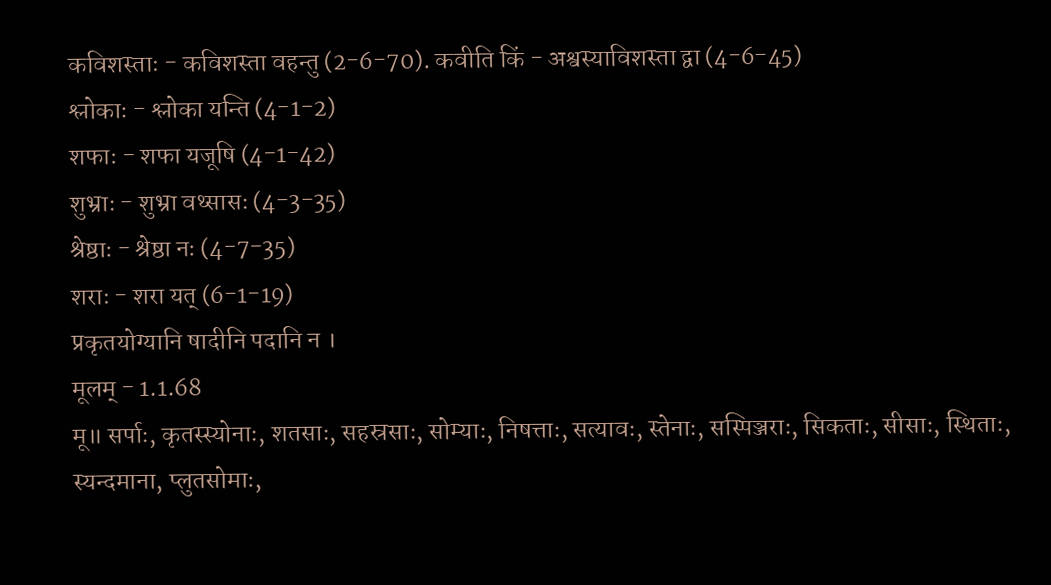कविशस्ताः - कविशस्ता वहन्तु (2-6-70). कवीति किं - अश्वस्याविशस्ता द्वा (4-6-45)
श्लोकाः - श्लोका यन्ति (4-1-2)
शफाः - शफा यजूषि (4-1-42)
शुभ्राः - शुभ्रा वथ्सासः (4-3-35)
श्रेष्ठाः - श्रेष्ठा नः (4-7-35)
शराः - शरा यत् (6-1-19)
प्रकृतयोग्यानि षादीनि पदानि न ।
मूलम् - 1.1.68
मू॥ सर्पाः, कृतस्स्योनाः, शतसाः, सहस्रसाः, सोम्याः, निषत्ताः, सत्यावः, स्तेनाः, सस्पिञ्जराः, सिकताः, सीसाः, स्थिताः, स्यन्दमाना, प्लुतसोमाः,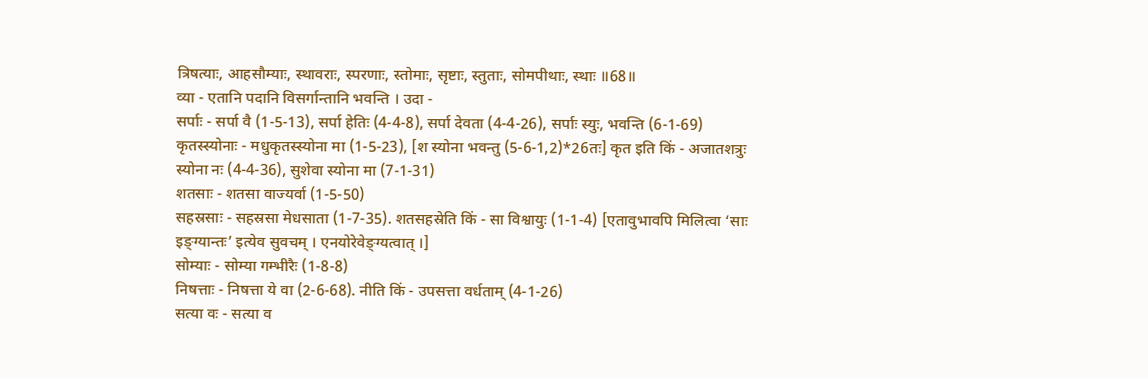त्रिषत्याः, आहसौम्याः, स्थावराः, स्परणाः, स्तोमाः, सृष्टाः, स्तुताः, सोमपीथाः, स्थाः ॥68॥
व्या - एतानि पदानि विसर्गान्तानि भवन्ति । उदा -
सर्पाः - सर्पा वै (1-5-13), सर्पा हेतिः (4-4-8), सर्पा देवता (4-4-26), सर्पाः स्युः, भवन्ति (6-1-69)
कृतस्स्योनाः - मधुकृतस्स्योना मा (1-5-23), [श स्योना भवन्तु (5-6-1,2)*26तः] कृत इति किं - अजातशत्रुः स्योना नः (4-4-36), सुशेवा स्योना मा (7-1-31)
शतसाः - शतसा वाज्यर्वा (1-5-50)
सहस्रसाः - सहस्रसा मेधसाता (1-7-35). शतसहस्रेति किं - सा विश्वायुः (1-1-4) [एतावुभावपि मिलित्वा ‘साः इङ्ग्यान्तः’ इत्येव सुवचम् । एनयोरेवेङ्ग्यत्वात् ।]
सोम्याः - सोम्या गम्भीरैः (1-8-8)
निषत्ताः - निषत्ता ये वा (2-6-68). नीति किं - उपसत्ता वर्धताम् (4-1-26)
सत्या वः - सत्या व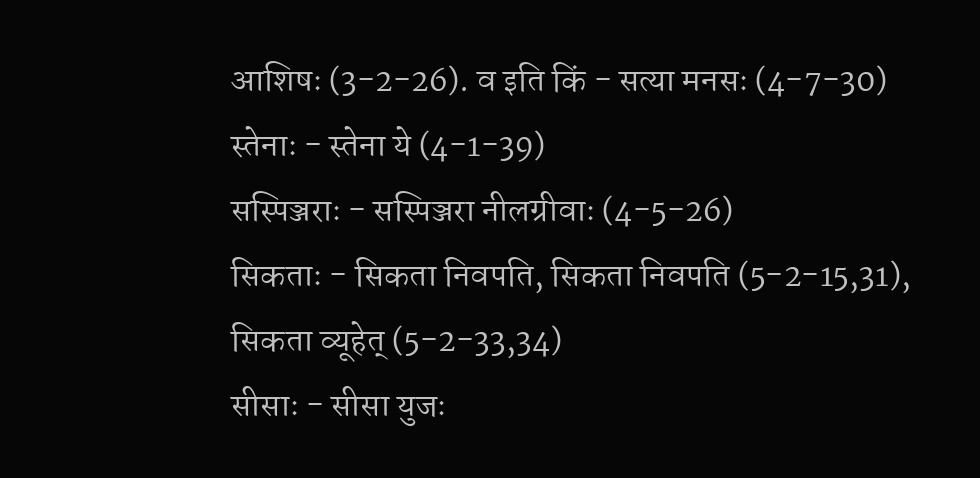आशिषः (3-2-26). व इति किं - सत्या मनसः (4-7-30)
स्तेनाः - स्तेना ये (4-1-39)
सस्पिञ्जराः - सस्पिञ्जरा नीलग्रीवाः (4-5-26)
सिकताः - सिकता निवपति, सिकता निवपति (5-2-15,31), सिकता व्यूहेत् (5-2-33,34)
सीसाः - सीसा युजः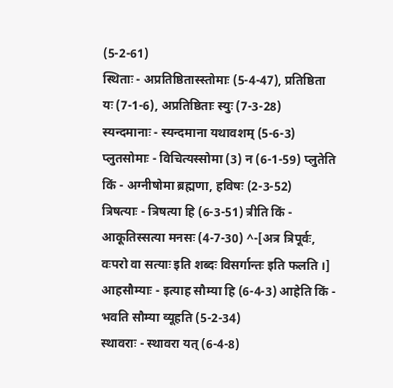(5-2-61)
स्थिताः - अप्रतिष्ठितास्स्तोमाः (5-4-47), प्रतिष्ठिता यः (7-1-6), अप्रतिष्ठिताः स्युः (7-3-28)
स्यन्दमानाः - स्यन्दमाना यथावशम् (5-6-3)
प्लुतसोमाः - विचित्यस्सोमा (3) न (6-1-59) प्लुतेति किं - अग्नीषोमा ब्रह्मणा, हविषः (2-3-52)
त्रिषत्याः - त्रिषत्या हि (6-3-51) त्रीति किं - आकूतिस्सत्या मनसः (4-7-30) ^-[अत्र त्रिपूर्वः, वःपरो वा सत्याः इति शब्दः विसर्गान्तः इति फलति ।]
आहसौम्याः - इत्याह सौम्या हि (6-4-3) आहेति किं - भवति सौम्या व्यूहति (5-2-34)
स्थावराः - स्थावरा यत् (6-4-8)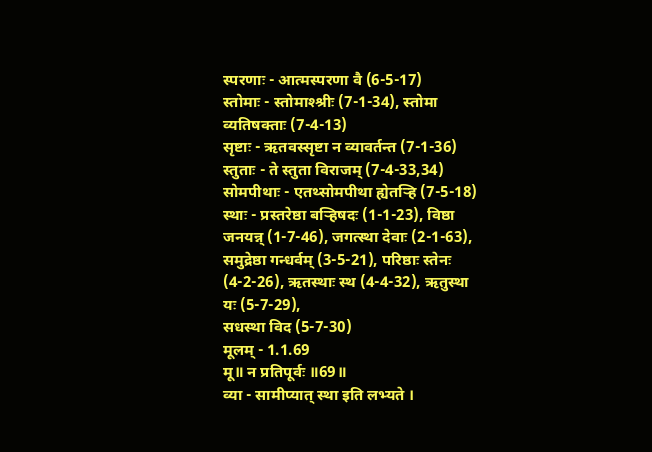स्परणाः - आत्मस्परणा वै (6-5-17)
स्तोमाः - स्तोमाश्श्रीः (7-1-34), स्तोमा व्यतिषक्ताः (7-4-13)
सृष्टाः - ऋतवस्सृष्टा न व्यावर्तन्त (7-1-36)
स्तुताः - ते स्तुता विराजम् (7-4-33,34)
सोमपीथाः - एतथ्सोमपीथा ह्येतऱ्हि (7-5-18)
स्थाः - प्रस्तरेष्ठा बऱ्हिषदः (1-1-23), विष्ठा जनयन्न् (1-7-46), जगत्स्था देवाः (2-1-63), समुद्रेष्ठा गन्धर्वम् (3-5-21), परिष्ठाः स्तेनः (4-2-26), ऋतस्थाः स्थ (4-4-32), ऋतुस्था यः (5-7-29),
सधस्था विद (5-7-30)
मूलम् - 1.1.69
मू॥ न प्रतिपूर्वः ॥69॥
व्या - सामीप्यात् स्था इति लभ्यते ।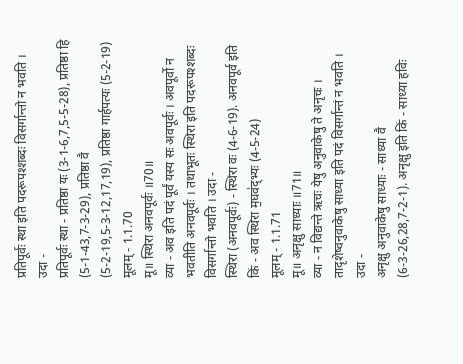प्रतिपूर्वः स्था इति पदरूपश्शब्दः विसर्गान्तो न भवति । उदा -
प्रतिपूर्वः स्था - प्रतिष्ठा यः (3-1-6,7,5-5-28), प्रतिष्ठा हि (5-1-43,7-3-29), प्रतिष्ठा वै (5-2-19,5-3-12,17,19), प्रतिष्ठा गार्हपत्यः (5-2-19)
मूलम् - 1.1.70
मू॥ स्थिरा अनवपूर्वः ॥70॥
व्या - अव इति पदं पूर्वं यस्य सः अवपूर्वः । अवपूर्वो न भवतीति अनवपूर्वः । तथाभूतः स्थिरा इति पदरूपश्शब्दः विसर्गान्तो भवति । उदा -
स्थिरा (अनवपूर्वः) - स्थिरा वः (4-6-19). अनवपूर्व इति किं - अव स्थिरा म॒घव॑द्भ्यः (4-5-24)
मूलम् - 1.1.71
मू॥ अनृक्षु साध्याः ॥71॥
व्या - न विद्यन्ते ऋचः येषु अनुवाकेषु ते अनृचः । तादृशेष्वनुवाकेषु साध्या इति पदं विसर्गान्तं न भवति । उदा -
अनृक्षु अनुवाकेषु साध्याः - साध्या वै (6-3-26,28,7-2-1). अनृक्षु इति किं - साध्या हविः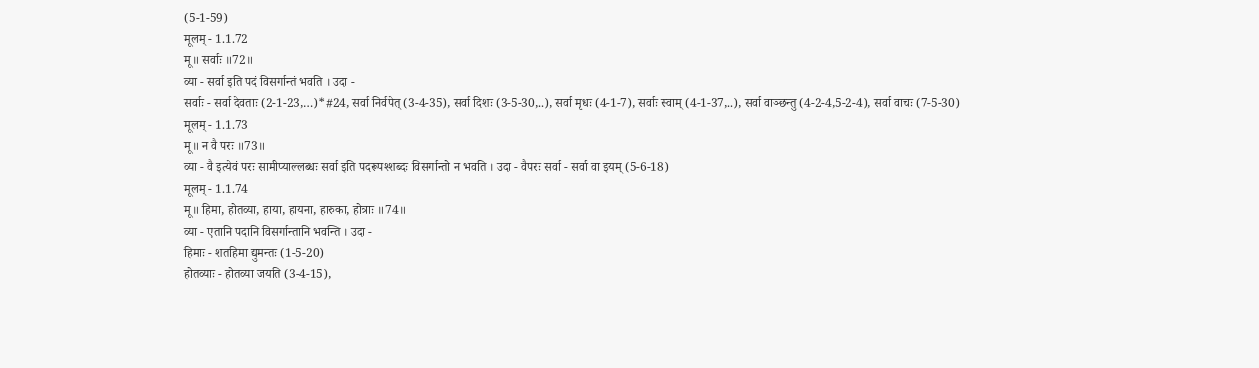(5-1-59)
मूलम् - 1.1.72
मू॥ सर्वाः ॥72॥
व्या - सर्वा इति पदं विसर्गान्तं भवति । उदा -
सर्वाः - सर्वा देवताः (2-1-23,…)*#24, सर्वा निर्वपेत् (3-4-35), सर्वा दिशः (3-5-30,..), सर्वा मृधः (4-1-7), सर्वाः स्वाम् (4-1-37,..), सर्वा वाञ्छन्तु (4-2-4,5-2-4), सर्वा वाचः (7-5-30)
मूलम् - 1.1.73
मू॥ न वै परः ॥73॥
व्या - वै इत्येवं परः सामीप्याल्लब्धः सर्वा इति पदरूपश्शब्दः विसर्गान्तो न भवति । उदा - वैपरः सर्वा - सर्वा वा इयम् (5-6-18)
मूलम् - 1.1.74
मू॥ हिमा, होतव्या, हाया, हायना, हारुका, होत्राः ॥74॥
व्या - एतानि पदानि विसर्गान्तानि भवन्ति । उदा -
हिमाः - शतहिमा द्युमन्तः (1-5-20)
होतव्याः - होतव्या जयति (3-4-15),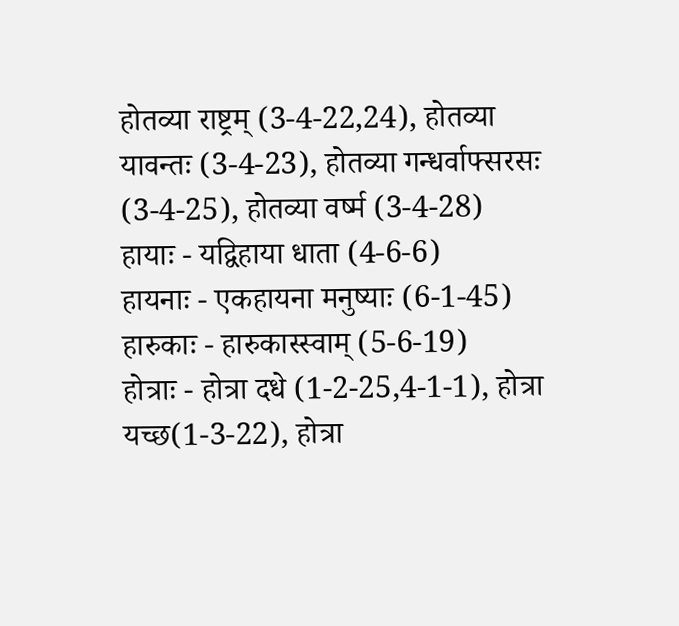होतव्या राष्ट्रम् (3-4-22,24), होतव्या यावन्तः (3-4-23), होतव्या गन्धर्वाफ्सरसः (3-4-25), होतव्या वर्ष्म (3-4-28)
हायाः - यद्विहाया धाता (4-6-6)
हायनाः - एकहायना मनुष्याः (6-1-45)
हारुकाः - हारुकास्स्वाम् (5-6-19)
होत्राः - होत्रा दधे (1-2-25,4-1-1), होत्रा यच्छ(1-3-22), होत्रा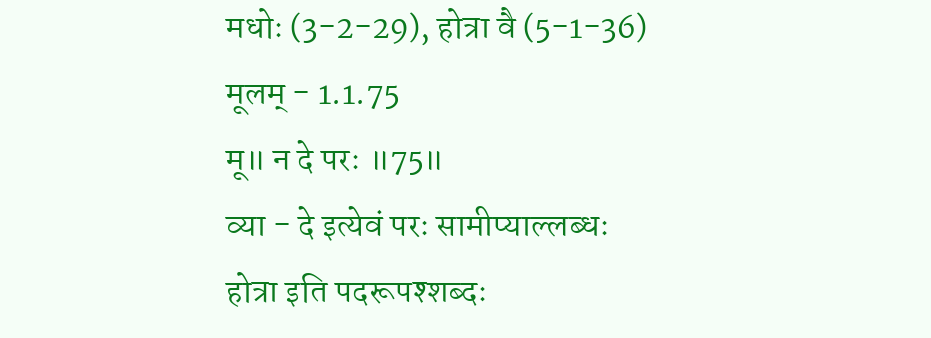मधोः (3-2-29), होत्रा वै (5-1-36)
मूलम् - 1.1.75
मू॥ न दे परः ॥75॥
व्या - दे इत्येवं परः सामीप्याल्लब्धः होत्रा इति पदरूपश्शब्दः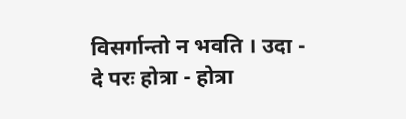विसर्गान्तो न भवति । उदा -
दे परः होत्रा - होत्रा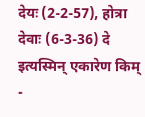देयः (2-2-57), होत्रा देवाः (6-3-36) दे इत्यस्मिन् एकारेण किम् -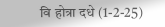वि होत्रा दधे (1-2-25)